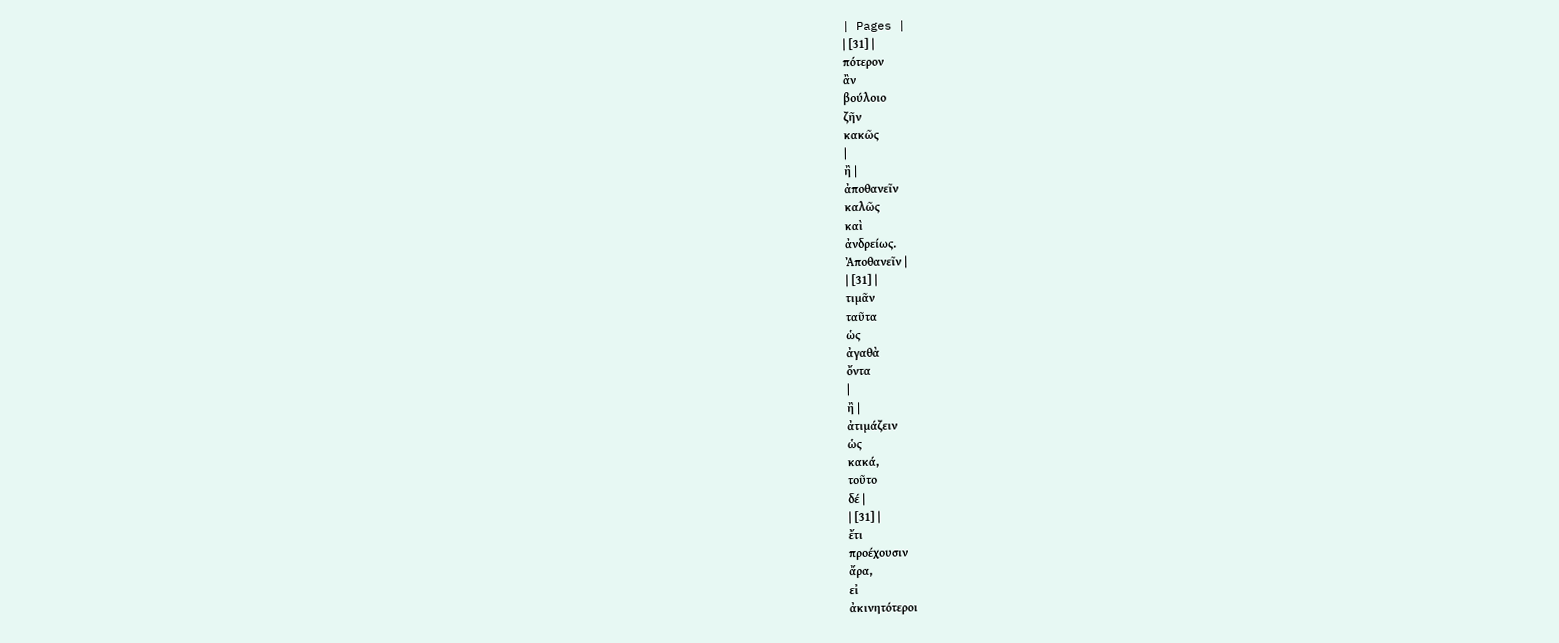| Pages |
| [31] |
πότερον
ἂν
βούλοιο
ζῆν
κακῶς
|
ἢ |
ἀποθανεῖν
καλῶς
καὶ
ἀνδρείως.
Ἀποθανεῖν |
| [31] |
τιμᾶν
ταῦτα
ὡς
ἀγαθὰ
ὄντα
|
ἢ |
ἀτιμάζειν
ὡς
κακά,
τοῦτο
δέ |
| [31] |
ἔτι
προέχουσιν
ἄρα,
εἰ
ἀκινητότεροι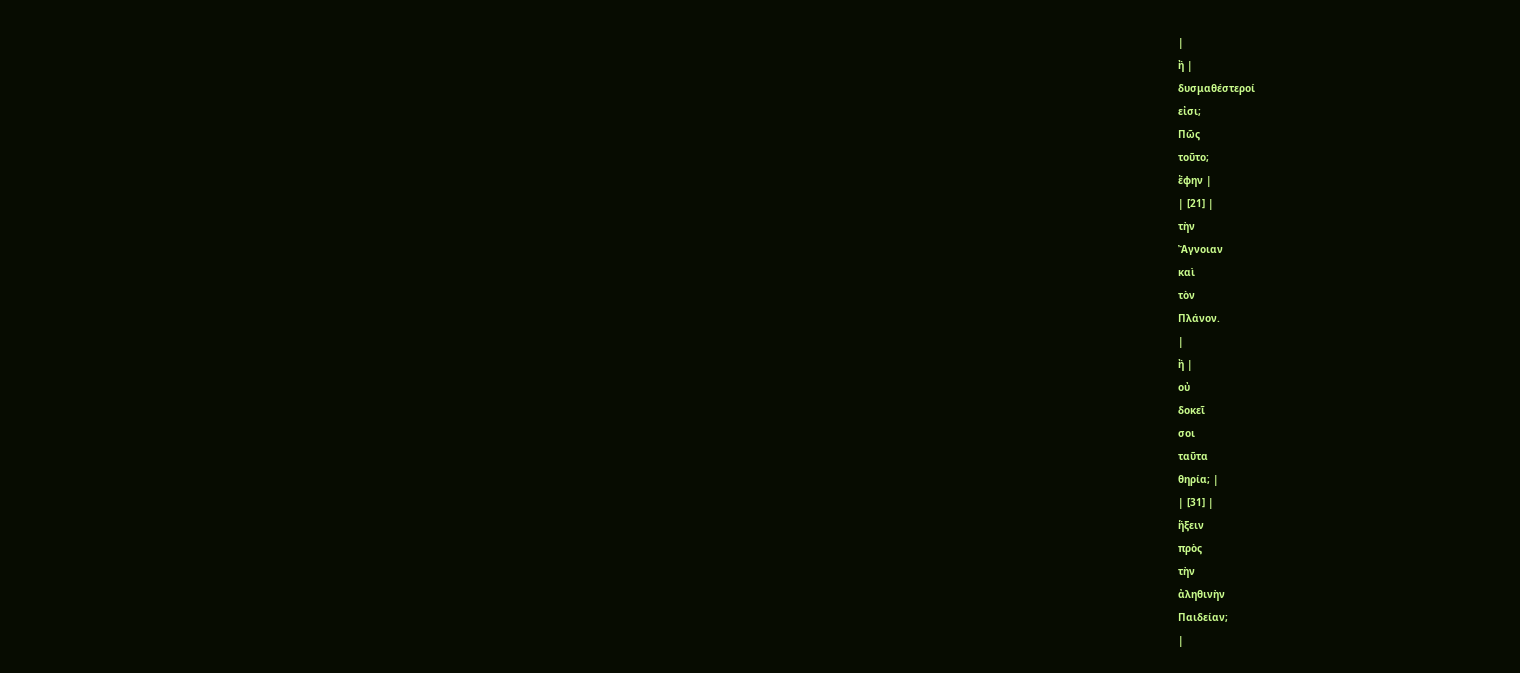|
ἢ |
δυσμαθέστεροί
εἰσι;
Πῶς
τοῦτο;
ἔφην |
| [21] |
τὴν
Ἄγνοιαν
καὶ
τὸν
Πλάνον.
|
ἢ |
οὐ
δοκεῖ
σοι
ταῦτα
θηρία; |
| [31] |
ἥξειν
πρὸς
τὴν
ἀληθινὴν
Παιδείαν;
|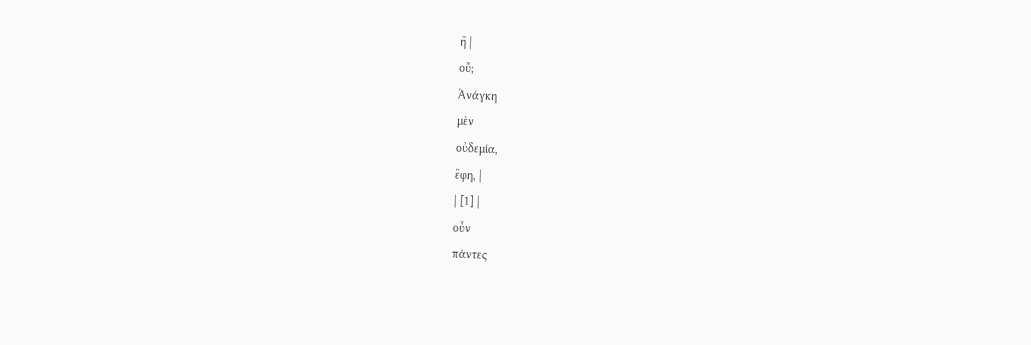ἢ |
οὔ;
Ἀνάγκη
μὲν
οὐδεμία,
ἔφη, |
| [1] |
οὖν
πάντες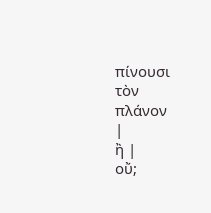πίνουσι
τὸν
πλάνον
|
ἢ |
οὔ;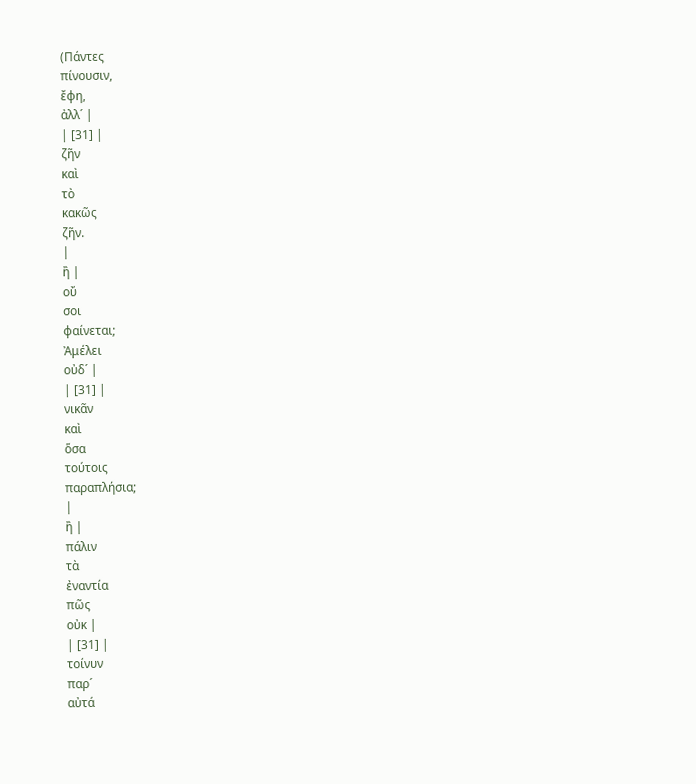(Πάντες
πίνουσιν,
ἔφη,
ἀλλ´ |
| [31] |
ζῆν
καὶ
τὸ
κακῶς
ζῆν.
|
ἢ |
οὔ
σοι
φαίνεται;
Ἀμέλει
οὐδ´ |
| [31] |
νικᾶν
καὶ
ὅσα
τούτοις
παραπλήσια;
|
ἢ |
πάλιν
τὰ
ἐναντία
πῶς
οὐκ |
| [31] |
τοίνυν
παρ´
αὐτά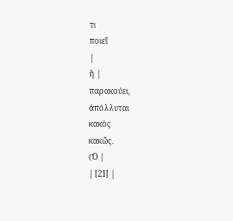τι
ποιεῖ
|
ἢ |
παρακούει,
ἀπόλλυται
κακὸς
κακῶς.
(Ὁ |
| [21] |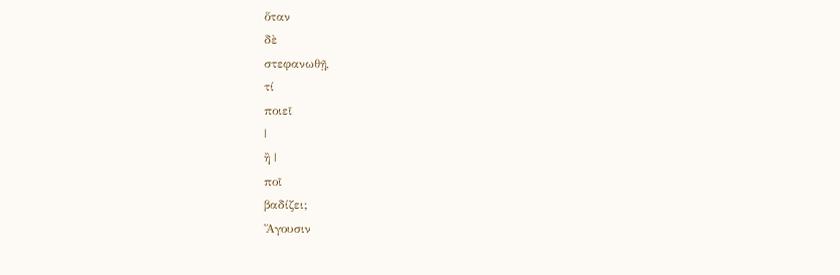ὅταν
δὲ
στεφανωθῇ,
τί
ποιεῖ
|
ἢ |
ποῖ
βαδίζει;
Ἄγουσιν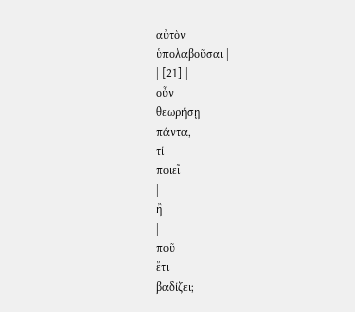αὐτὸν
ὑπολαβοῦσαι |
| [21] |
οὖν
θεωρήσῃ
πάντα,
τί
ποιεῖ
|
ἢ
|
ποῦ
ἔτι
βαδίζει;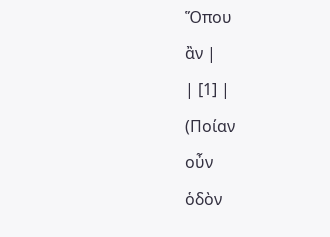Ὅπου
ἂν |
| [1] |
(Ποίαν
οὖν
ὁδὸν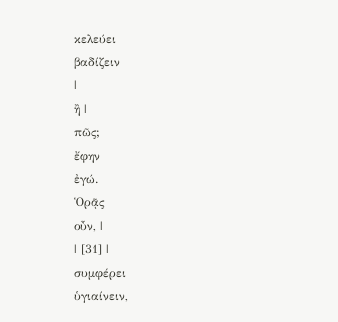κελεύει
βαδίζειν
|
ἢ |
πῶς;
ἔφην
ἐγώ.
Ὁρᾷς
οὖν, |
| [31] |
συμφέρει
ὑγιαίνειν,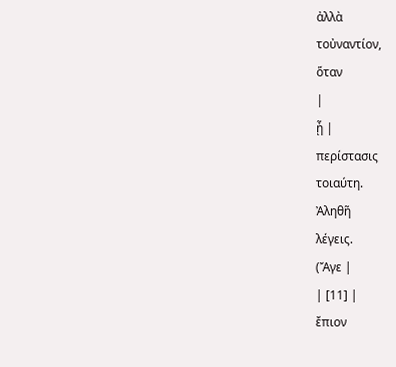ἀλλὰ
τοὐναντίον,
ὅταν
|
ᾖ |
περίστασις
τοιαύτη.
Ἀληθῆ
λέγεις.
(Ἄγε |
| [11] |
ἔπιον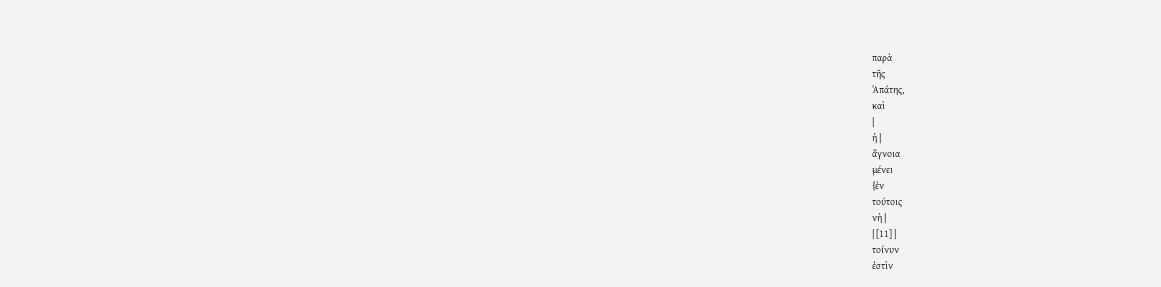παρὰ
τῆς
Ἀπάτης,
καὶ
|
ἡ |
ἄγνοια
μένει
{ἐν
τούτοις
νὴ |
| [11] |
τοίνυν
ἐστὶν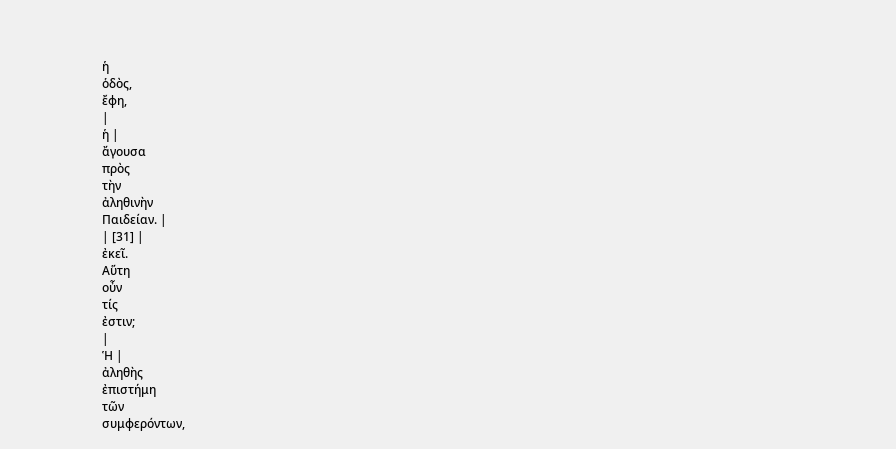ἡ
ὁδὸς,
ἔφη,
|
ἡ |
ἄγουσα
πρὸς
τὴν
ἀληθινὴν
Παιδείαν. |
| [31] |
ἐκεῖ.
Αὕτη
οὖν
τίς
ἐστιν;
|
Ἡ |
ἀληθὴς
ἐπιστήμη
τῶν
συμφερόντων,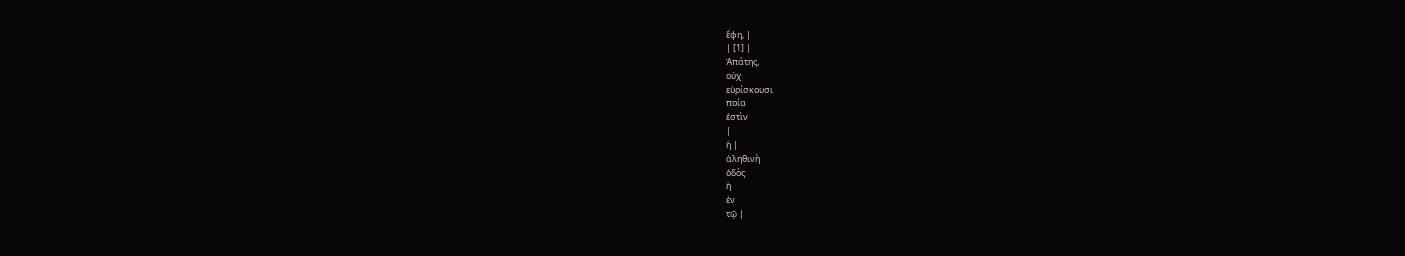ἔφη, |
| [1] |
Ἀπάτης,
οὐχ
εὑρίσκουσι
ποία
ἐστὶν
|
ἡ |
ἀληθινὴ
ὁδὸς
ἡ
ἐν
τῷ |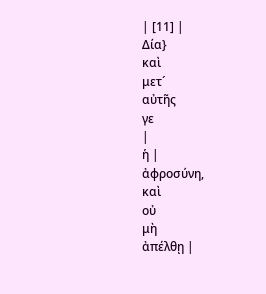| [11] |
Δία}
καὶ
μετ´
αὐτῆς
γε
|
ἡ |
ἀφροσύνη,
καὶ
οὐ
μὴ
ἀπέλθῃ |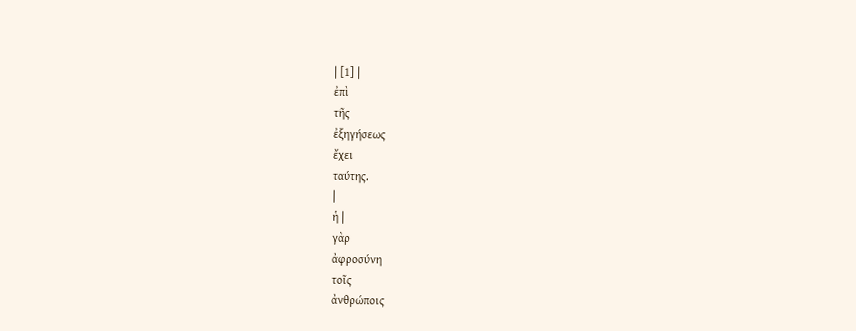| [1] |
ἐπὶ
τῆς
ἐξηγήσεως
ἔχει
ταύτης.
|
ἡ |
γὰρ
ἀφροσύνη
τοῖς
ἀνθρώποις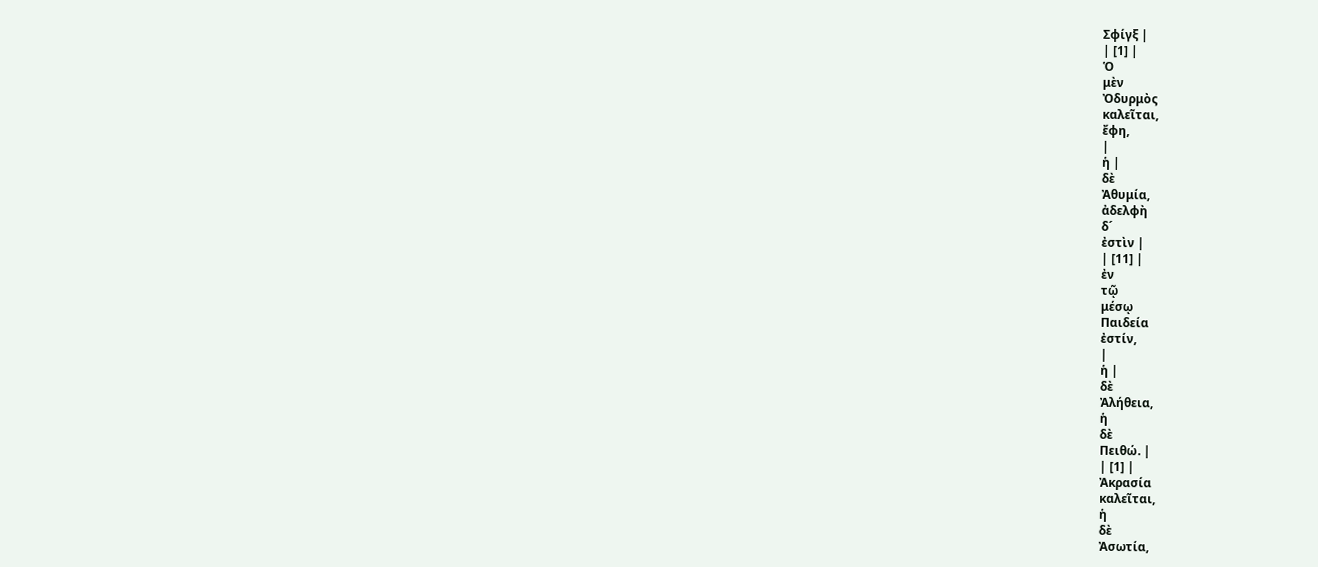Σφίγξ |
| [1] |
Ὁ
μὲν
Ὀδυρμὸς
καλεῖται,
ἔφη,
|
ἡ |
δὲ
Ἀθυμία,
ἀδελφὴ
δ´
ἐστὶν |
| [11] |
ἐν
τῷ
μέσῳ
Παιδεία
ἐστίν,
|
ἡ |
δὲ
Ἀλήθεια,
ἡ
δὲ
Πειθώ. |
| [1] |
Ἀκρασία
καλεῖται,
ἡ
δὲ
Ἀσωτία,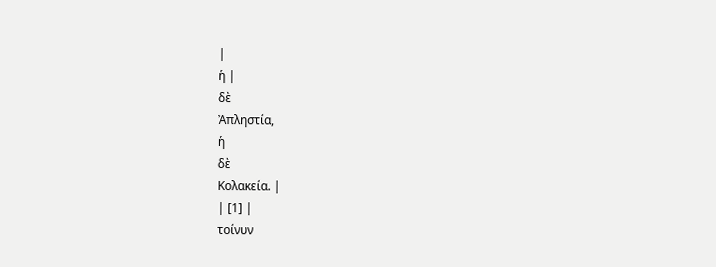|
ἡ |
δὲ
Ἀπληστία,
ἡ
δὲ
Κολακεία. |
| [1] |
τοίνυν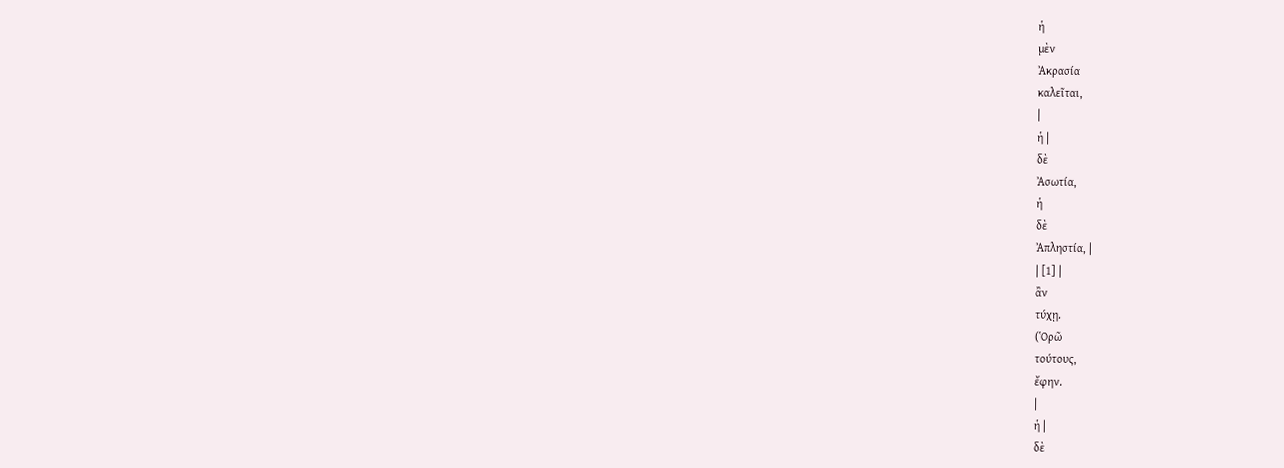ἡ
μὲν
Ἀκρασία
καλεῖται,
|
ἡ |
δὲ
Ἀσωτία,
ἡ
δὲ
Ἀπληστία, |
| [1] |
ἂν
τύχῃ.
(Ὁρῶ
τούτους,
ἔφην.
|
ἡ |
δὲ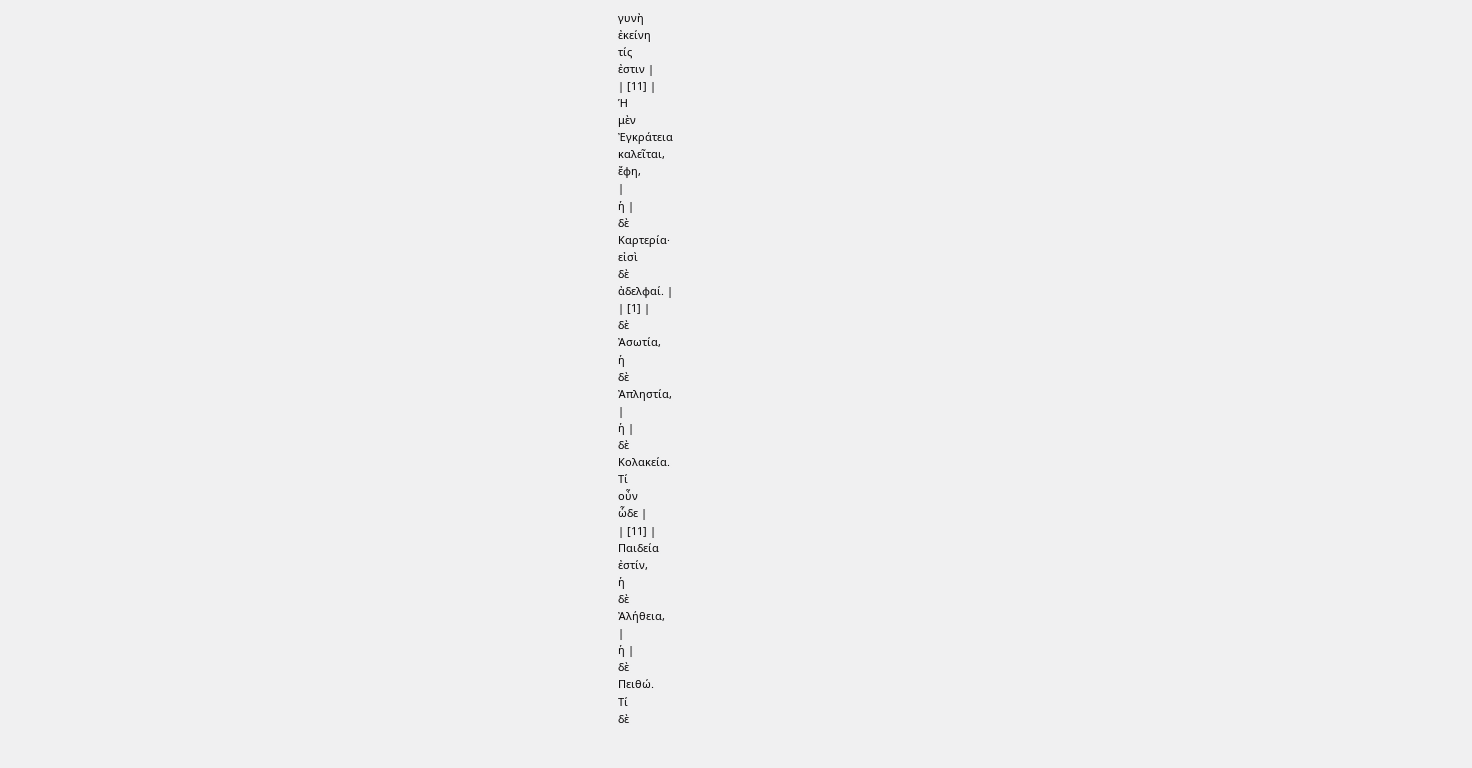γυνὴ
ἐκείνη
τίς
ἐστιν |
| [11] |
Ἡ
μὲν
Ἐγκράτεια
καλεῖται,
ἔφη,
|
ἡ |
δὲ
Καρτερία·
εἰσὶ
δὲ
ἀδελφαί. |
| [1] |
δὲ
Ἀσωτία,
ἡ
δὲ
Ἀπληστία,
|
ἡ |
δὲ
Κολακεία.
Τί
οὖν
ὧδε |
| [11] |
Παιδεία
ἐστίν,
ἡ
δὲ
Ἀλήθεια,
|
ἡ |
δὲ
Πειθώ.
Τί
δὲ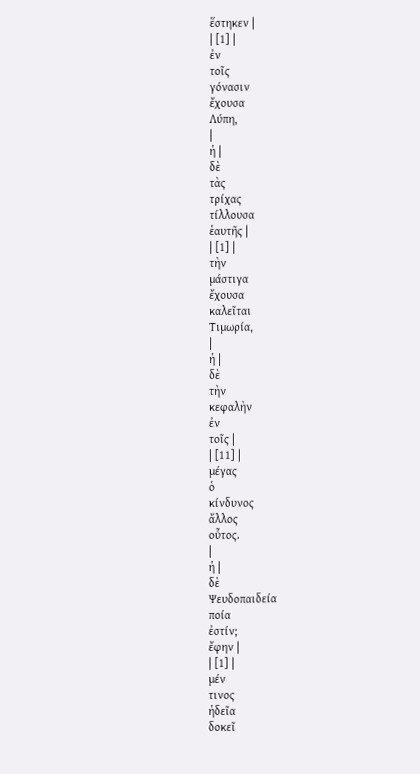ἕστηκεν |
| [1] |
ἐν
τοῖς
γόνασιν
ἔχουσα
Λύπη,
|
ἡ |
δὲ
τὰς
τρίχας
τίλλουσα
ἑαυτῆς |
| [1] |
τὴν
μάστιγα
ἔχουσα
καλεῖται
Τιμωρία,
|
ἡ |
δὲ
τὴν
κεφαλὴν
ἐν
τοῖς |
| [11] |
μέγας
ὁ
κίνδυνος
ἄλλος
οὗτος.
|
ἡ |
δὲ
Ψευδοπαιδεία
ποία
ἐστίν;
ἔφην |
| [1] |
μέν
τινος
ἡδεῖα
δοκεῖ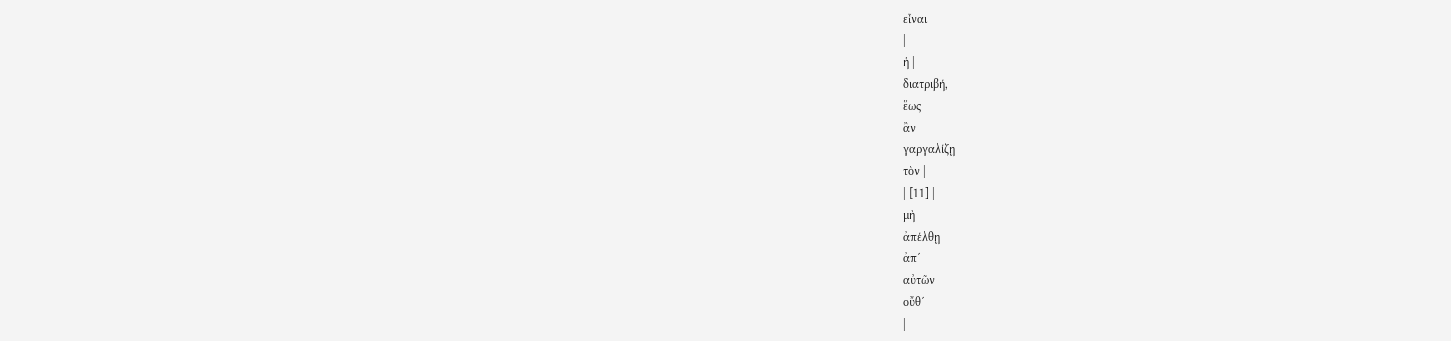εἶναι
|
ἡ |
διατριβή,
ἕως
ἂν
γαργαλίζῃ
τὸν |
| [11] |
μὴ
ἀπέλθῃ
ἀπ´
αὐτῶν
οὔθ´
|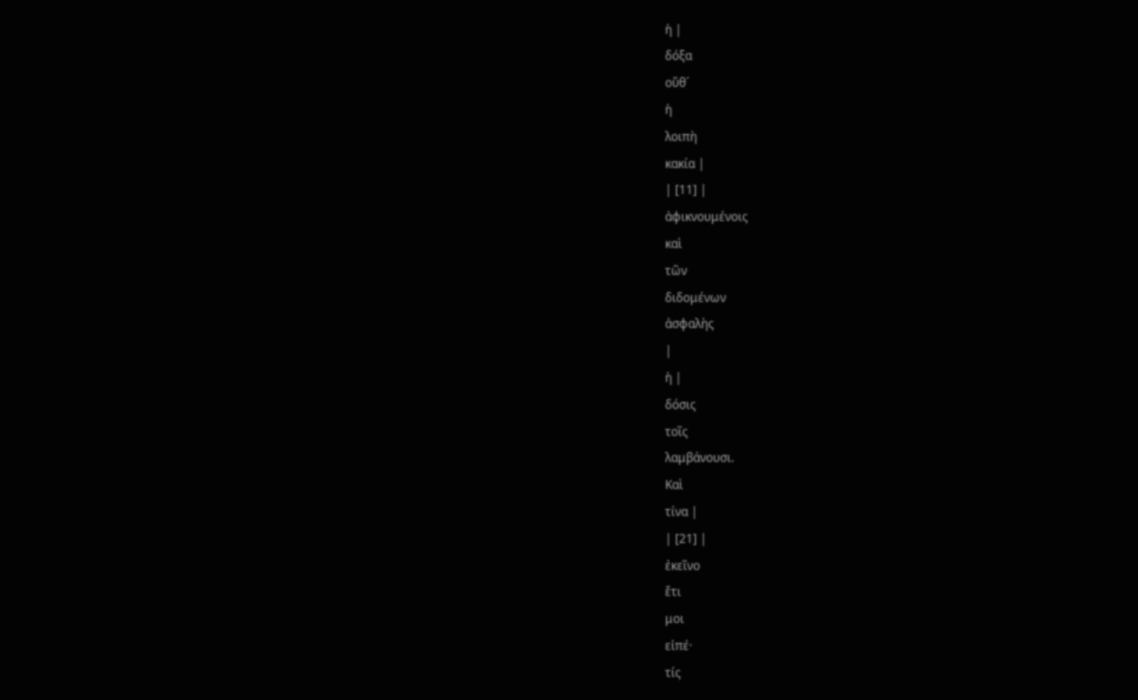ἡ |
δόξα
οὔθ´
ἡ
λοιπὴ
κακία |
| [11] |
ἀφικνουμένοις
καὶ
τῶν
διδομένων
ἀσφαλὴς
|
ἡ |
δόσις
τοῖς
λαμβάνουσι.
Καὶ
τίνα |
| [21] |
ἐκεῖνο
ἔτι
μοι
εἰπέ·
τίς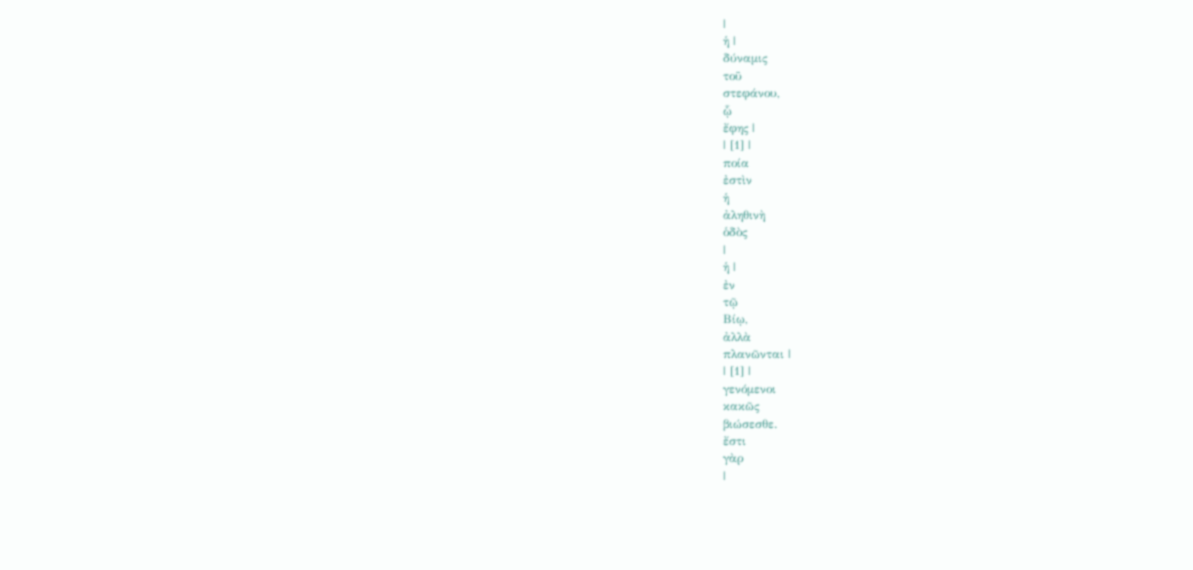|
ἡ |
δύναμις
τοῦ
στεφάνου,
ᾧ
ἔφης |
| [1] |
ποία
ἐστὶν
ἡ
ἀληθινὴ
ὁδὸς
|
ἡ |
ἐν
τῷ
Βίῳ,
ἀλλὰ
πλανῶνται |
| [1] |
γενόμενοι
κακῶς
βιώσεσθε.
ἔστι
γὰρ
|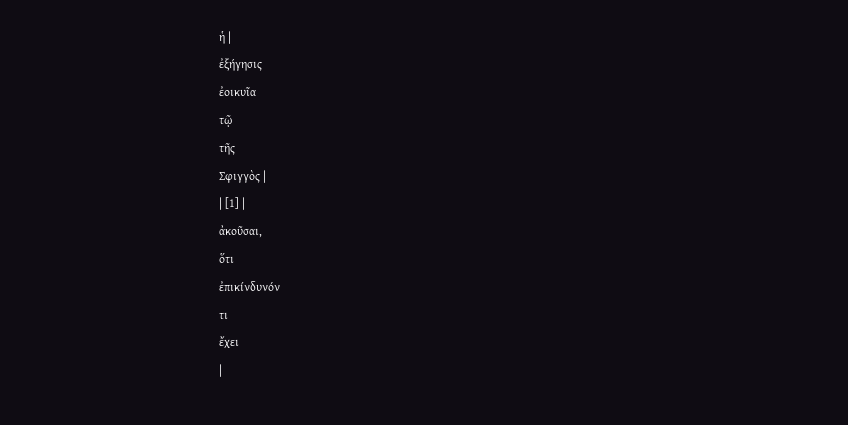ἡ |
ἐξήγησις
ἐοικυῖα
τῷ
τῆς
Σφιγγὸς |
| [1] |
ἀκοῦσαι,
ὅτι
ἐπικίνδυνόν
τι
ἔχει
|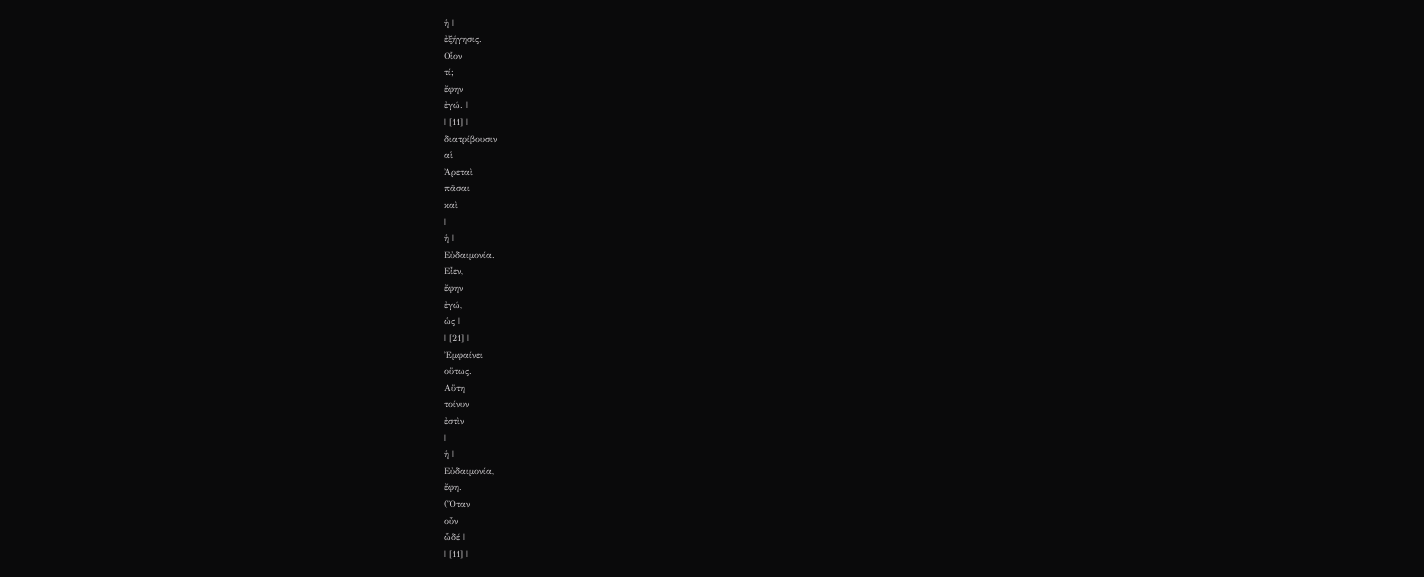ἡ |
ἐξήγησις.
Οἷον
τί;
ἔφην
ἐγώ. |
| [11] |
διατρίβουσιν
αἱ
Ἀρεταὶ
πᾶσαι
καὶ
|
ἡ |
Εὐδαιμονία.
Εἶεν,
ἔφην
ἐγώ,
ὡς |
| [21] |
Ἐμφαίνει
οὕτως.
Αὕτη
τοίνυν
ἐστὶν
|
ἡ |
Εὐδαιμονία,
ἔφη.
(Ὅταν
οὖν
ὧδέ |
| [11] |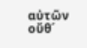αὐτῶν
οὔθ´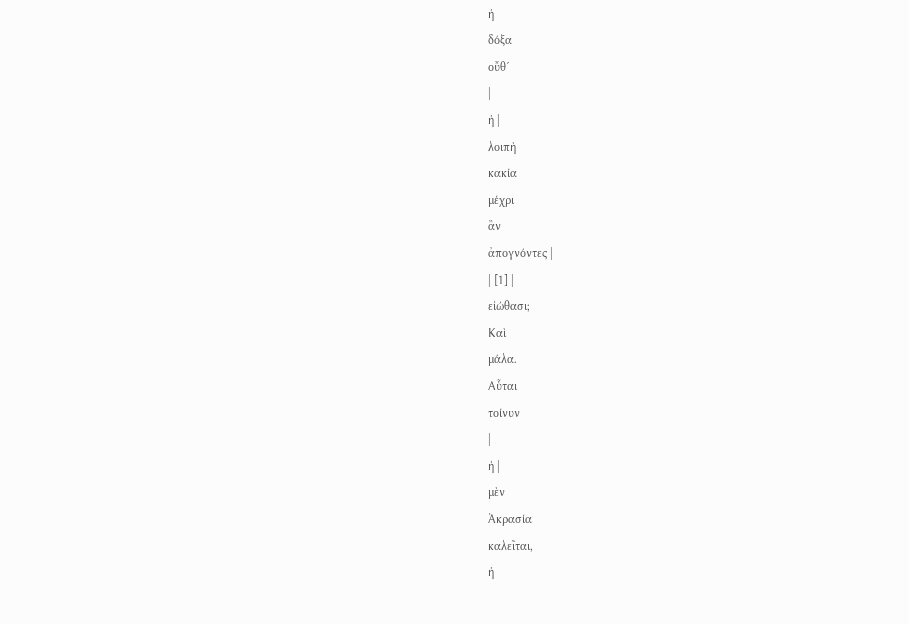ἡ
δόξα
οὔθ´
|
ἡ |
λοιπὴ
κακία
μέχρι
ἂν
ἀπογνόντες |
| [1] |
εἰώθασι;
Καὶ
μάλα.
Αὗται
τοίνυν
|
ἡ |
μὲν
Ἀκρασία
καλεῖται,
ἡ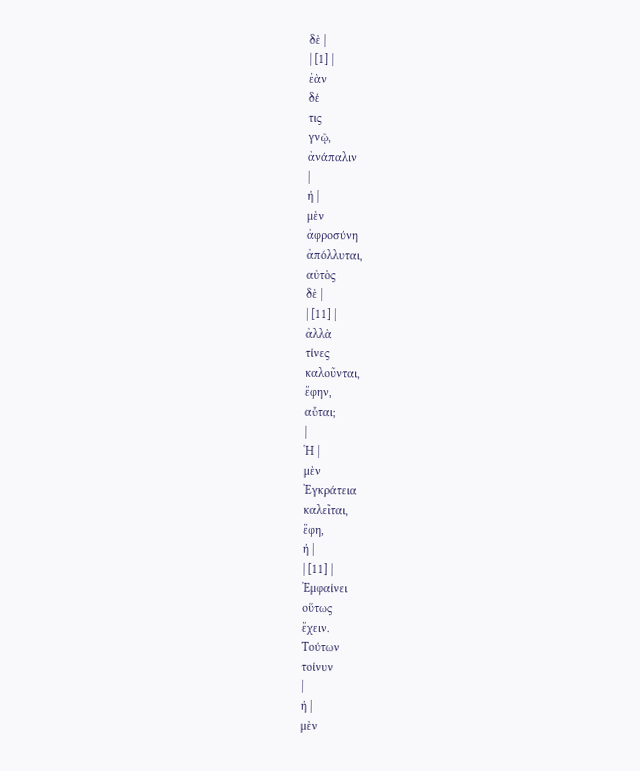δὲ |
| [1] |
ἐὰν
δέ
τις
γνῷ,
ἀνάπαλιν
|
ἡ |
μὲν
ἀφροσύνη
ἀπόλλυται,
αὐτὸς
δὲ |
| [11] |
ἀλλὰ
τίνες
καλοῦνται,
ἔφην,
αὗται;
|
Ἡ |
μὲν
Ἐγκράτεια
καλεῖται,
ἔφη,
ἡ |
| [11] |
Ἐμφαίνει
οὕτως
ἔχειν.
Τούτων
τοίνυν
|
ἡ |
μὲν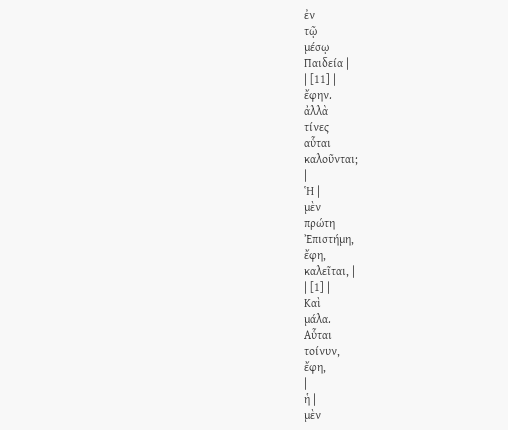ἐν
τῷ
μέσῳ
Παιδεία |
| [11] |
ἔφην.
ἀλλὰ
τίνες
αὗται
καλοῦνται;
|
Ἡ |
μὲν
πρώτη
Ἐπιστήμη,
ἔφη,
καλεῖται, |
| [1] |
Καὶ
μάλα.
Αὗται
τοίνυν,
ἔφη,
|
ἡ |
μὲν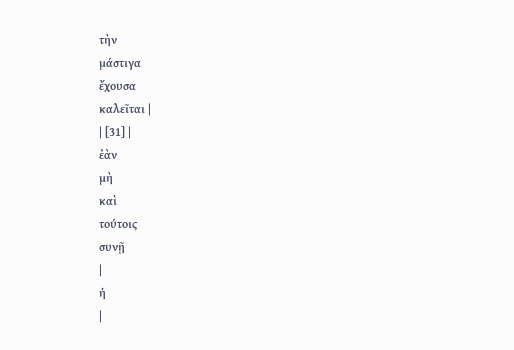τὴν
μάστιγα
ἔχουσα
καλεῖται |
| [31] |
ἐὰν
μὴ
καὶ
τούτοις
συνῇ
|
ἡ
|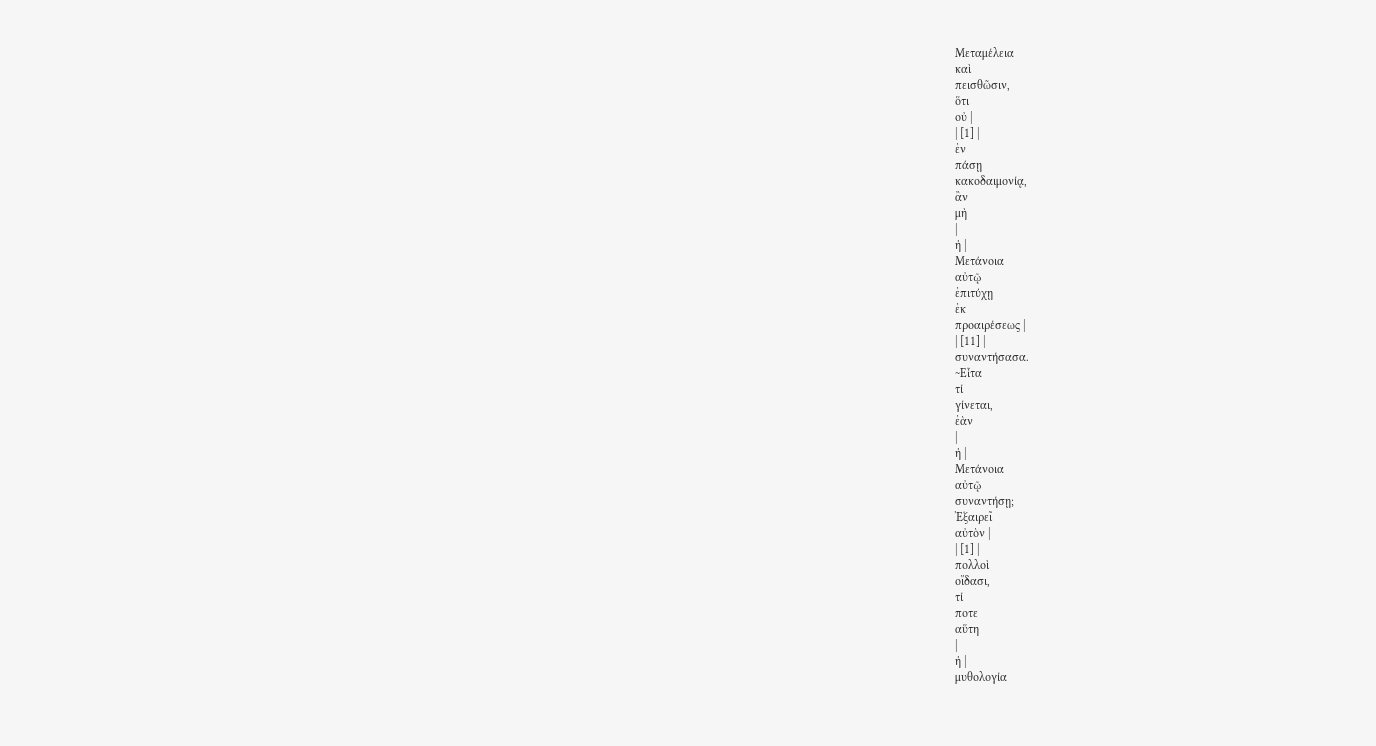Μεταμέλεια
καὶ
πεισθῶσιν,
ὅτι
οὐ |
| [1] |
ἐν
πάσῃ
κακοδαιμονίᾳ,
ἂν
μὴ
|
ἡ |
Μετάνοια
αὐτῷ
ἐπιτύχῃ
ἐκ
προαιρέσεως |
| [11] |
συναντήσασα.
~Εἶτα
τί
γίνεται,
ἐὰν
|
ἡ |
Μετάνοια
αὐτῷ
συναντήσῃ;
Ἐξαιρεῖ
αὐτὸν |
| [1] |
πολλοὶ
οἴδασι,
τί
ποτε
αὕτη
|
ἡ |
μυθολογία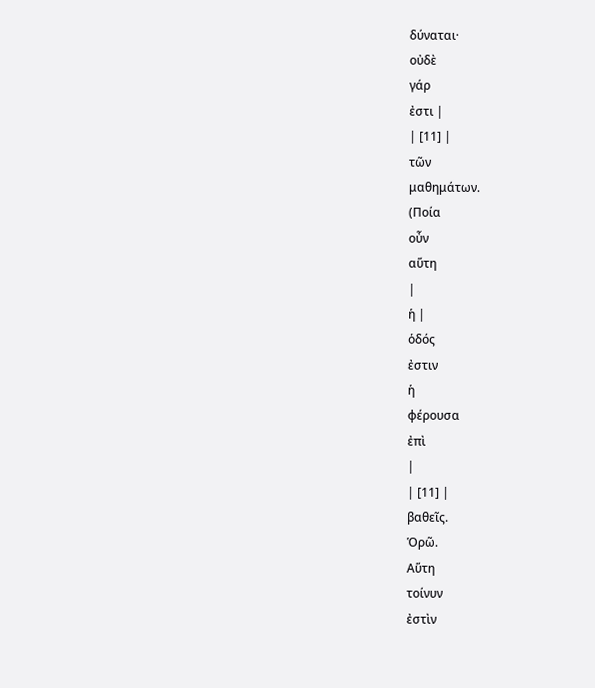δύναται·
οὐδὲ
γάρ
ἐστι |
| [11] |
τῶν
μαθημάτων.
(Ποία
οὖν
αὕτη
|
ἡ |
ὁδός
ἐστιν
ἡ
φέρουσα
ἐπὶ
|
| [11] |
βαθεῖς.
Ὁρῶ.
Αὕτη
τοίνυν
ἐστὶν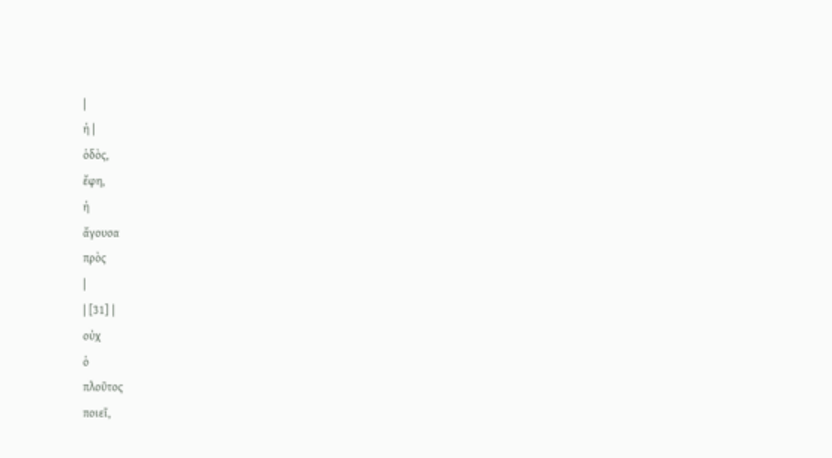|
ἡ |
ὁδὸς,
ἔφη,
ἡ
ἄγουσα
πρὸς
|
| [31] |
οὐχ
ὁ
πλοῦτος
ποιεῖ,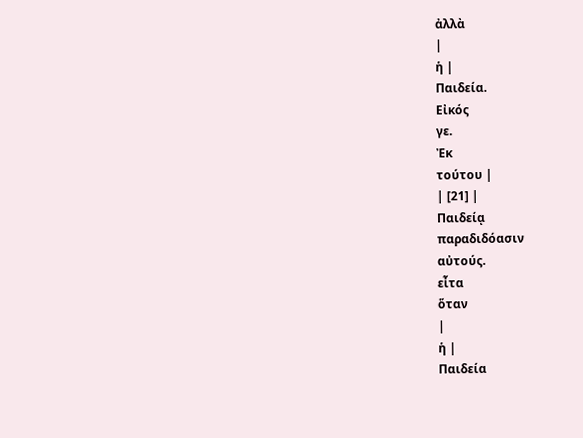ἀλλὰ
|
ἡ |
Παιδεία.
Εἰκός
γε.
Ἐκ
τούτου |
| [21] |
Παιδείᾳ
παραδιδόασιν
αὐτούς.
εἶτα
ὅταν
|
ἡ |
Παιδεία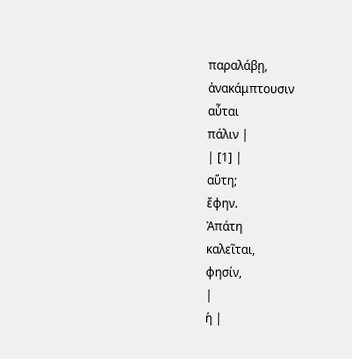παραλάβῃ,
ἀνακάμπτουσιν
αὗται
πάλιν |
| [1] |
αὕτη;
ἔφην.
Ἀπάτη
καλεῖται,
φησίν,
|
ἡ |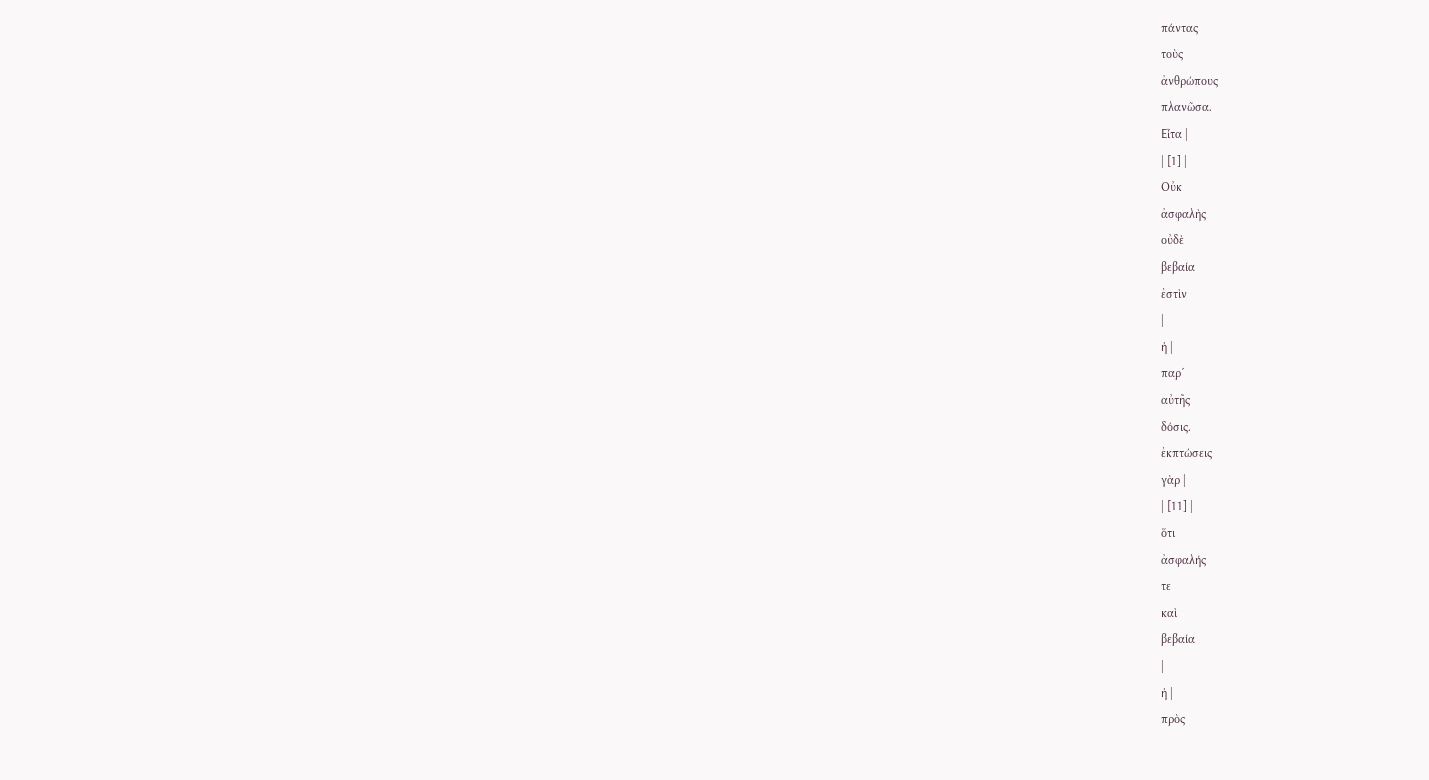πάντας
τοὺς
ἀνθρώπους
πλανῶσα.
Εἶτα |
| [1] |
Οὐκ
ἀσφαλὴς
οὐδὲ
βεβαία
ἐστὶν
|
ἡ |
παρ´
αὐτῆς
δόσις.
ἐκπτώσεις
γὰρ |
| [11] |
ὅτι
ἀσφαλής
τε
καὶ
βεβαία
|
ἡ |
πρὸς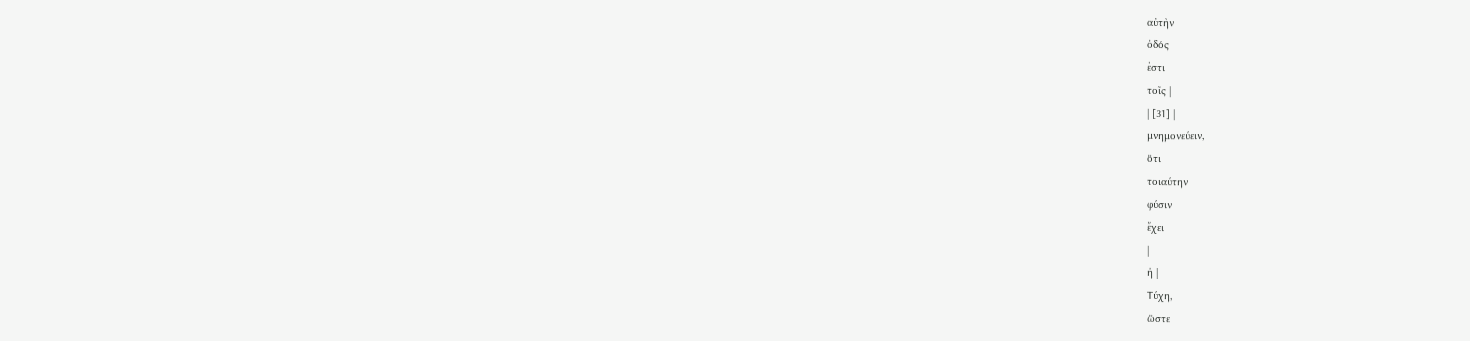αὐτὴν
ὁδός
ἐστι
τοῖς |
| [31] |
μνημονεύειν,
ὅτι
τοιαύτην
φύσιν
ἔχει
|
ἡ |
Τύχη,
ὥστε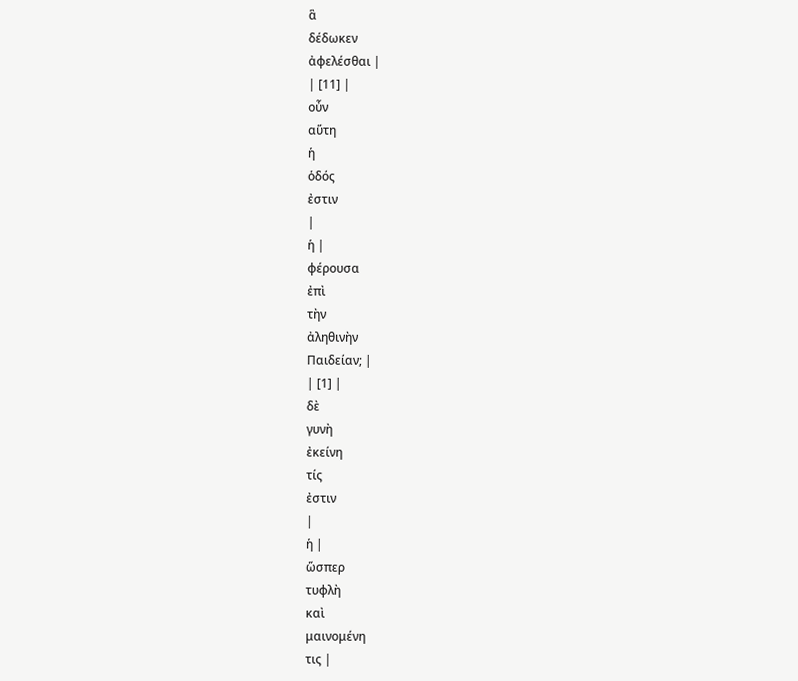ἃ
δέδωκεν
ἀφελέσθαι |
| [11] |
οὖν
αὕτη
ἡ
ὁδός
ἐστιν
|
ἡ |
φέρουσα
ἐπὶ
τὴν
ἀληθινὴν
Παιδείαν; |
| [1] |
δὲ
γυνὴ
ἐκείνη
τίς
ἐστιν
|
ἡ |
ὥσπερ
τυφλὴ
καὶ
μαινομένη
τις |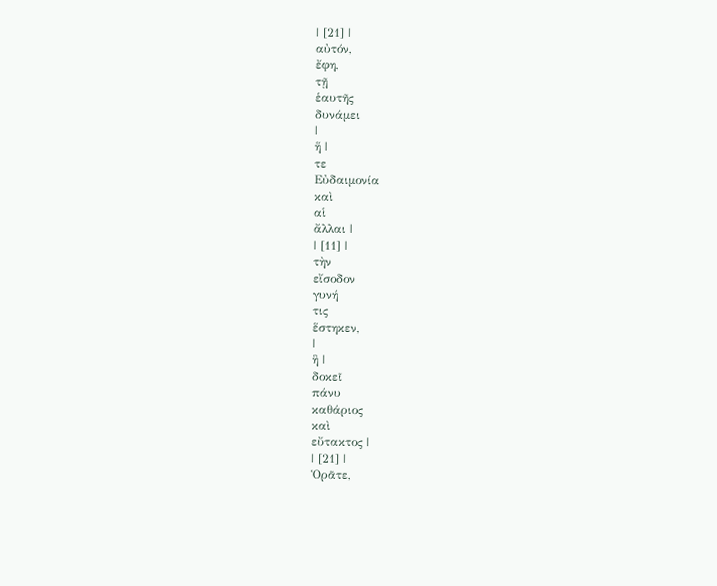| [21] |
αὐτόν,
ἔφη,
τῇ
ἑαυτῆς
δυνάμει
|
ἥ |
τε
Εὐδαιμονία
καὶ
αἱ
ἄλλαι |
| [11] |
τὴν
εἴσοδον
γυνή
τις
ἕστηκεν,
|
ἣ |
δοκεῖ
πάνυ
καθάριος
καὶ
εὔτακτος |
| [21] |
Ὁρᾶτε,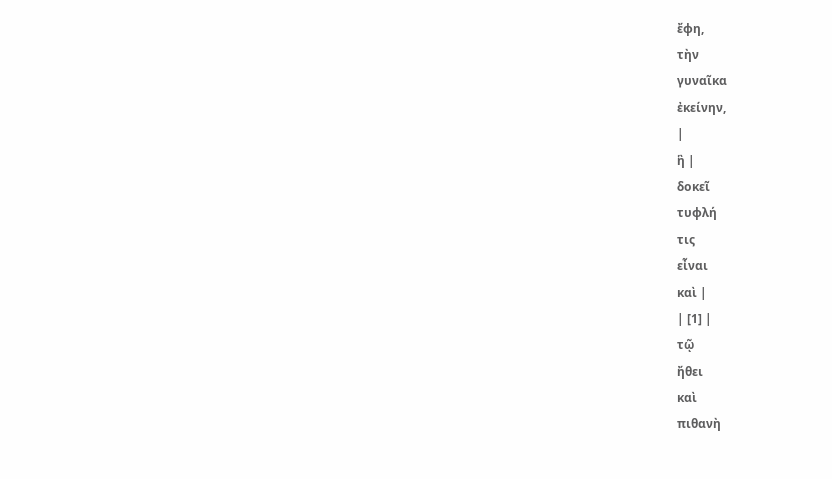ἔφη,
τὴν
γυναῖκα
ἐκείνην,
|
ἣ |
δοκεῖ
τυφλή
τις
εἶναι
καὶ |
| [1] |
τῷ
ἤθει
καὶ
πιθανὴ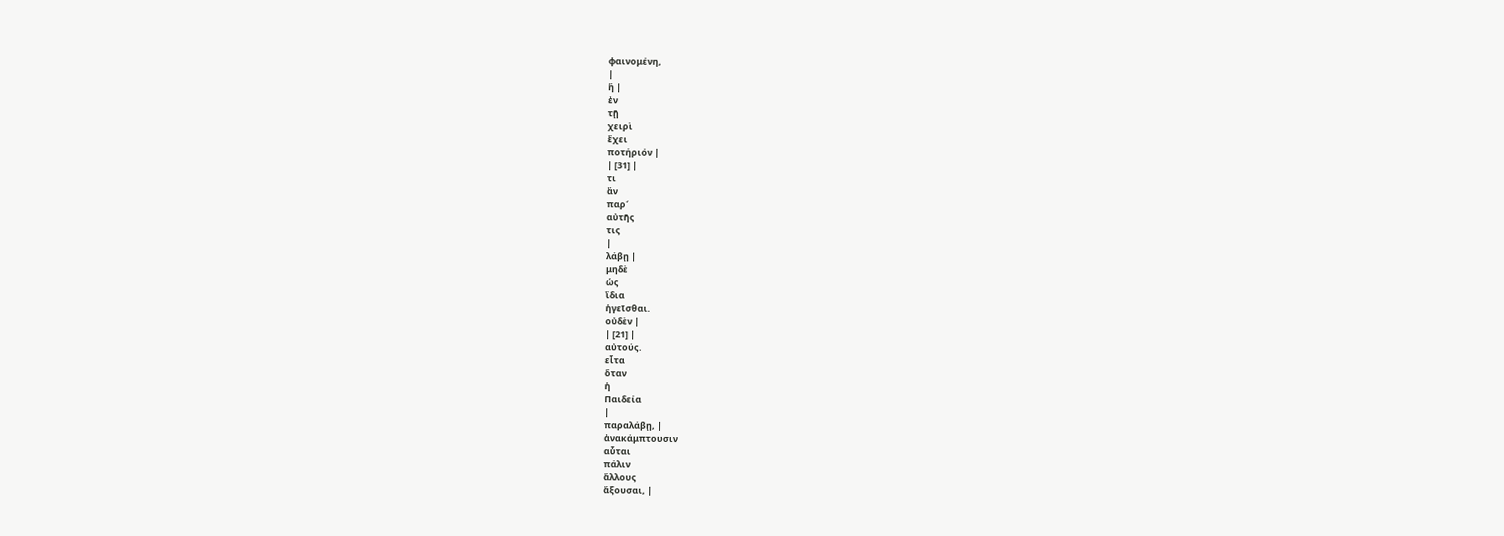φαινομένη,
|
ἣ |
ἐν
τῇ
χειρὶ
ἔχει
ποτήριόν |
| [31] |
τι
ἂν
παρ´
αὐτῆς
τις
|
λάβῃ |
μηδὲ
ὡς
ἴδια
ἡγεῖσθαι.
οὐδὲν |
| [21] |
αὐτούς.
εἶτα
ὅταν
ἡ
Παιδεία
|
παραλάβῃ, |
ἀνακάμπτουσιν
αὗται
πάλιν
ἄλλους
ἄξουσαι, |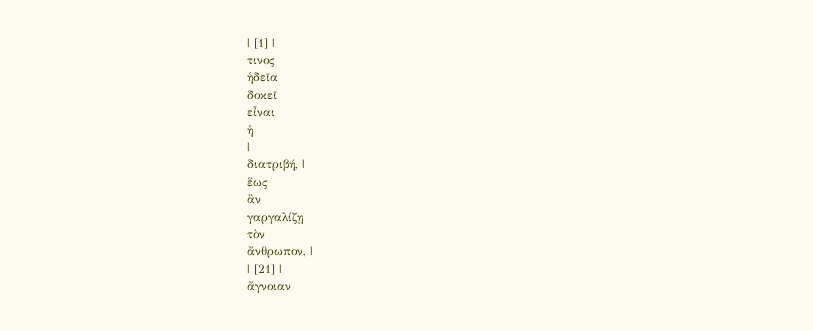| [1] |
τινος
ἡδεῖα
δοκεῖ
εἶναι
ἡ
|
διατριβή, |
ἕως
ἂν
γαργαλίζῃ
τὸν
ἄνθρωπον, |
| [21] |
ἄγνοιαν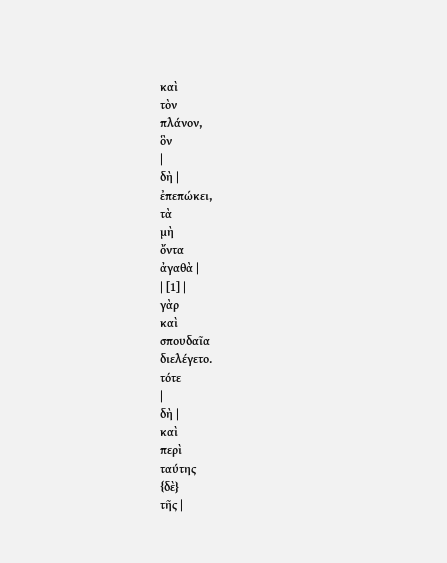καὶ
τὸν
πλάνον,
ὃν
|
δὴ |
ἐπεπώκει,
τὰ
μὴ
ὄντα
ἀγαθὰ |
| [1] |
γὰρ
καὶ
σπουδαῖα
διελέγετο.
τότε
|
δὴ |
καὶ
περὶ
ταύτης
{δὲ}
τῆς |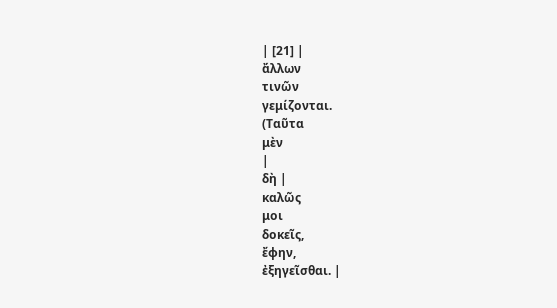| [21] |
ἄλλων
τινῶν
γεμίζονται.
(Ταῦτα
μὲν
|
δὴ |
καλῶς
μοι
δοκεῖς,
ἔφην,
ἐξηγεῖσθαι. |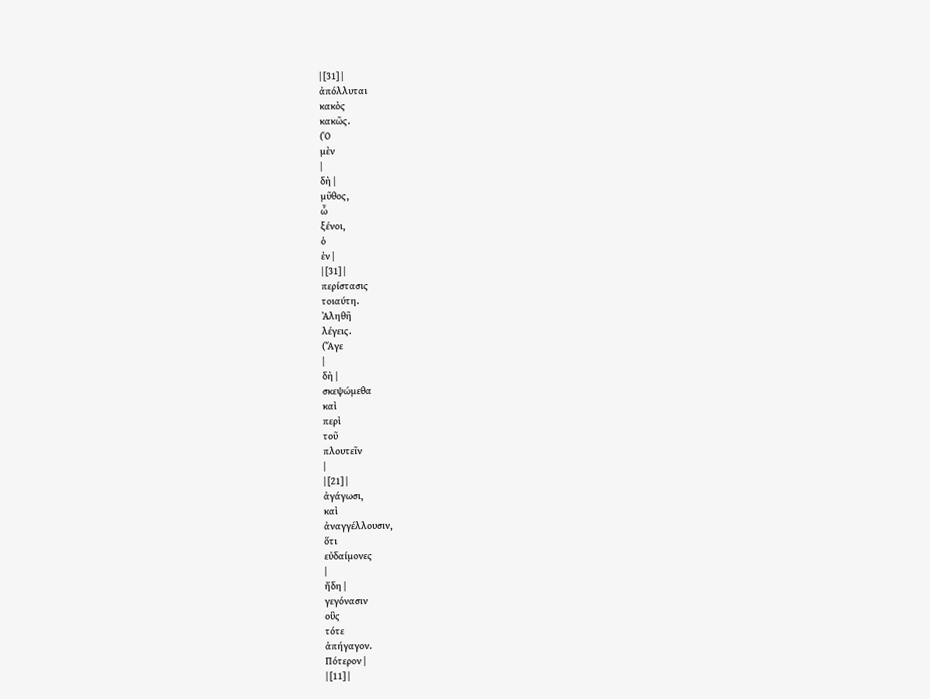| [31] |
ἀπόλλυται
κακὸς
κακῶς.
(Ὁ
μὲν
|
δὴ |
μῦθος,
ὦ
ξένοι,
ὁ
ἐν |
| [31] |
περίστασις
τοιαύτη.
Ἀληθῆ
λέγεις.
(Ἄγε
|
δὴ |
σκεψώμεθα
καὶ
περὶ
τοῦ
πλουτεῖν
|
| [21] |
ἀγάγωσι,
καὶ
ἀναγγέλλουσιν,
ὅτι
εὐδαίμονες
|
ἤδη |
γεγόνασιν
οὓς
τότε
ἀπήγαγον.
Πότερον |
| [11] |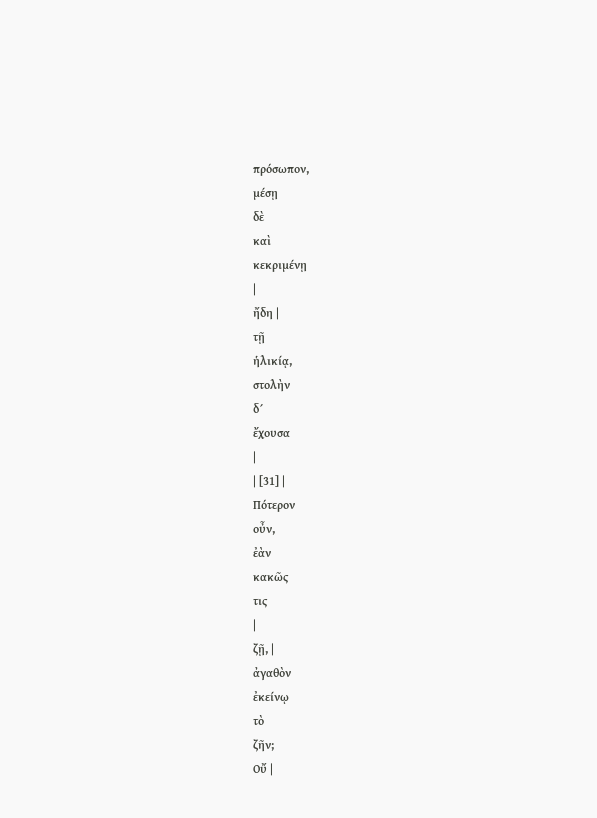πρόσωπον,
μέσῃ
δὲ
καὶ
κεκριμένῃ
|
ἤδη |
τῇ
ἡλικίᾳ,
στολὴν
δ´
ἔχουσα
|
| [31] |
Πότερον
οὖν,
ἐὰν
κακῶς
τις
|
ζῇ, |
ἀγαθὸν
ἐκείνῳ
τὸ
ζῆν;
Οὔ |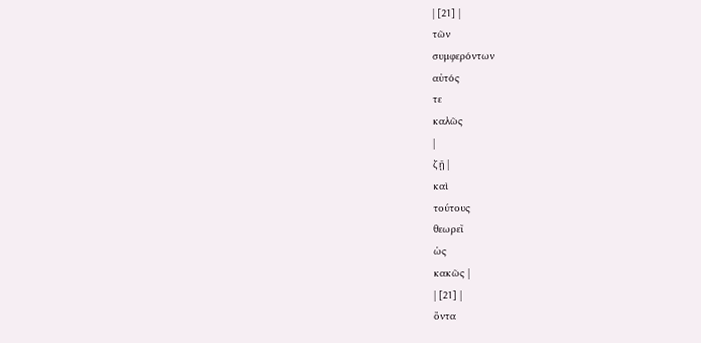| [21] |
τῶν
συμφερόντων
αὐτός
τε
καλῶς
|
ζῇ |
καὶ
τούτους
θεωρεῖ
ὡς
κακῶς |
| [21] |
ὄντα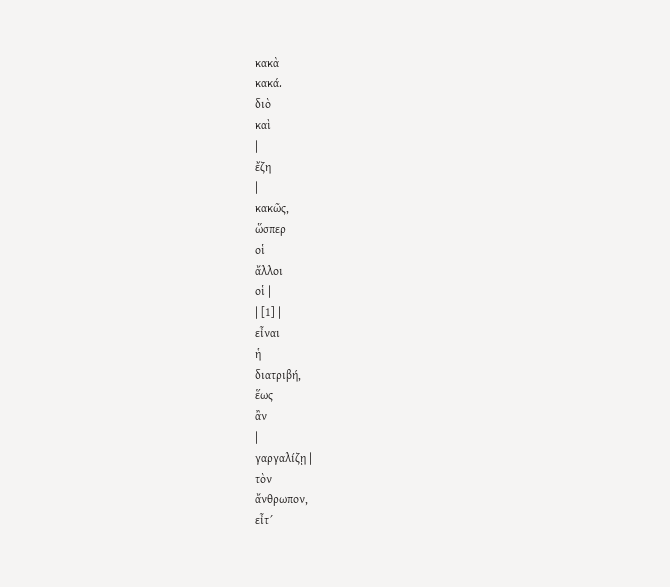κακὰ
κακά.
διὸ
καὶ
|
ἔζη
|
κακῶς,
ὥσπερ
οἱ
ἄλλοι
οἱ |
| [1] |
εἶναι
ἡ
διατριβή,
ἕως
ἂν
|
γαργαλίζῃ |
τὸν
ἄνθρωπον,
εἶτ´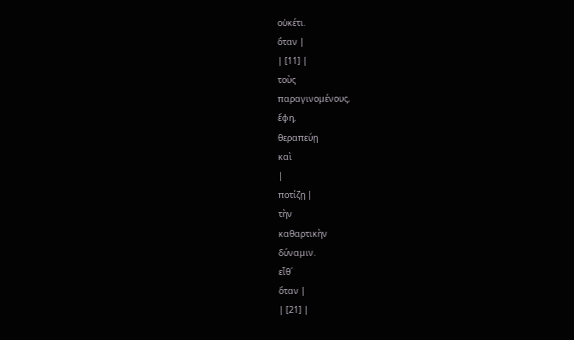οὐκέτι.
ὅταν |
| [11] |
τοὺς
παραγινομένους,
ἔφη,
θεραπεύῃ
καὶ
|
ποτίζῃ |
τὴν
καθαρτικὴν
δύναμιν.
εἶθ´
ὅταν |
| [21] |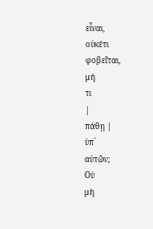εἶναι,
οὐκέτι
φοβεῖται,
μή
τι
|
πάθῃ |
ὑπ´
αὐτῶν;
Οὐ
μὴ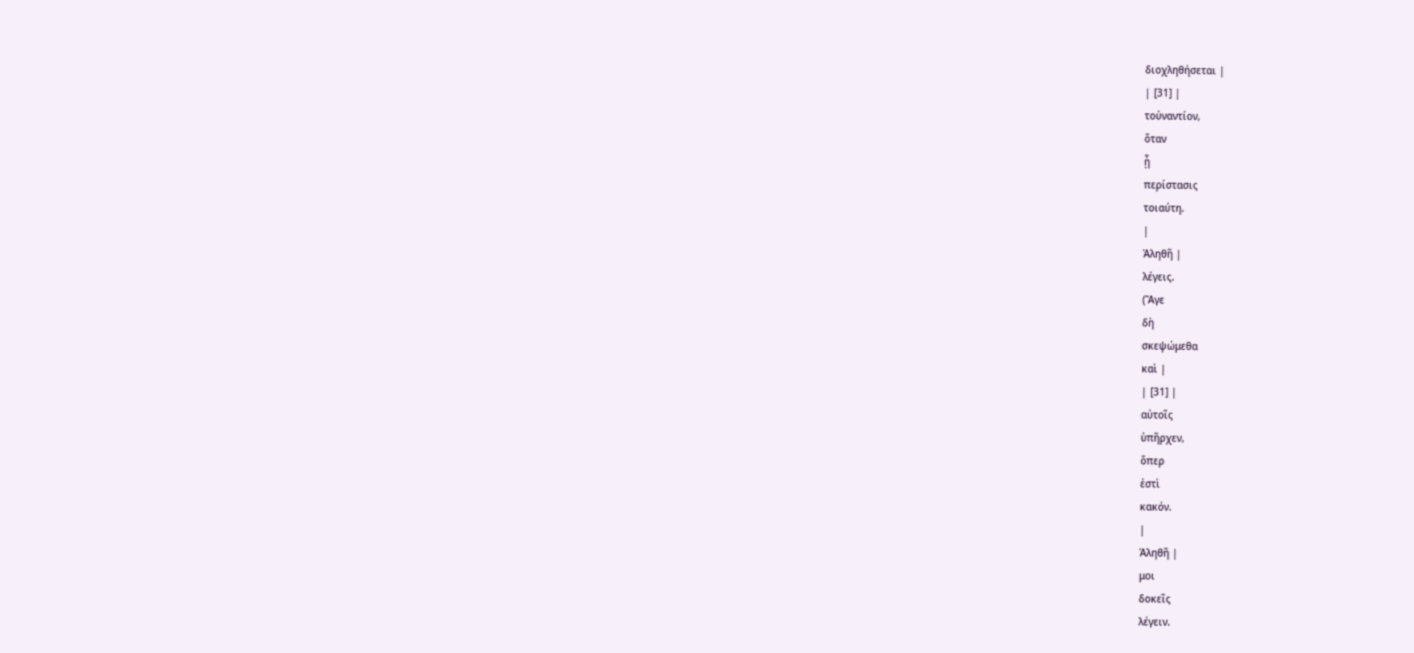διοχληθήσεται |
| [31] |
τοὐναντίον,
ὅταν
ᾖ
περίστασις
τοιαύτη.
|
Ἀληθῆ |
λέγεις.
(Ἄγε
δὴ
σκεψώμεθα
καὶ |
| [31] |
αὐτοῖς
ὑπῆρχεν,
ὅπερ
ἐστὶ
κακόν.
|
Ἀληθῆ |
μοι
δοκεῖς
λέγειν.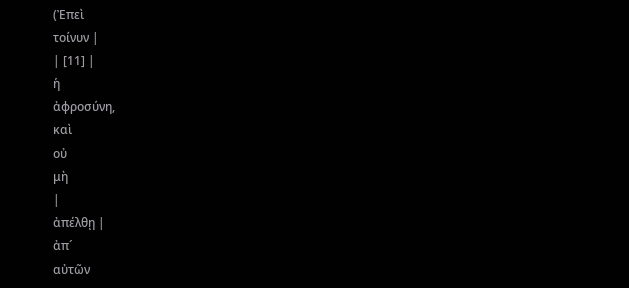(Ἐπεὶ
τοίνυν |
| [11] |
ἡ
ἀφροσύνη,
καὶ
οὐ
μὴ
|
ἀπέλθῃ |
ἀπ´
αὐτῶν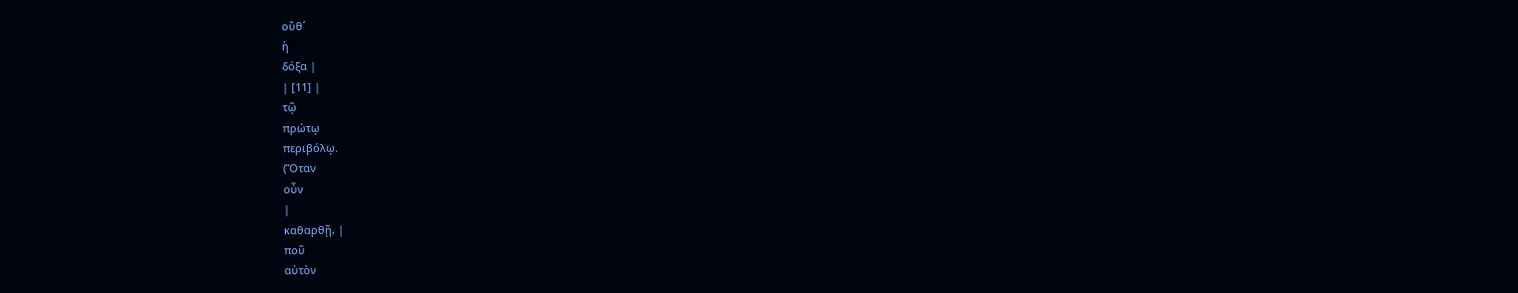οὔθ´
ἡ
δόξα |
| [11] |
τῷ
πρώτῳ
περιβόλῳ.
(Ὅταν
οὖν
|
καθαρθῇ, |
ποῦ
αὐτὸν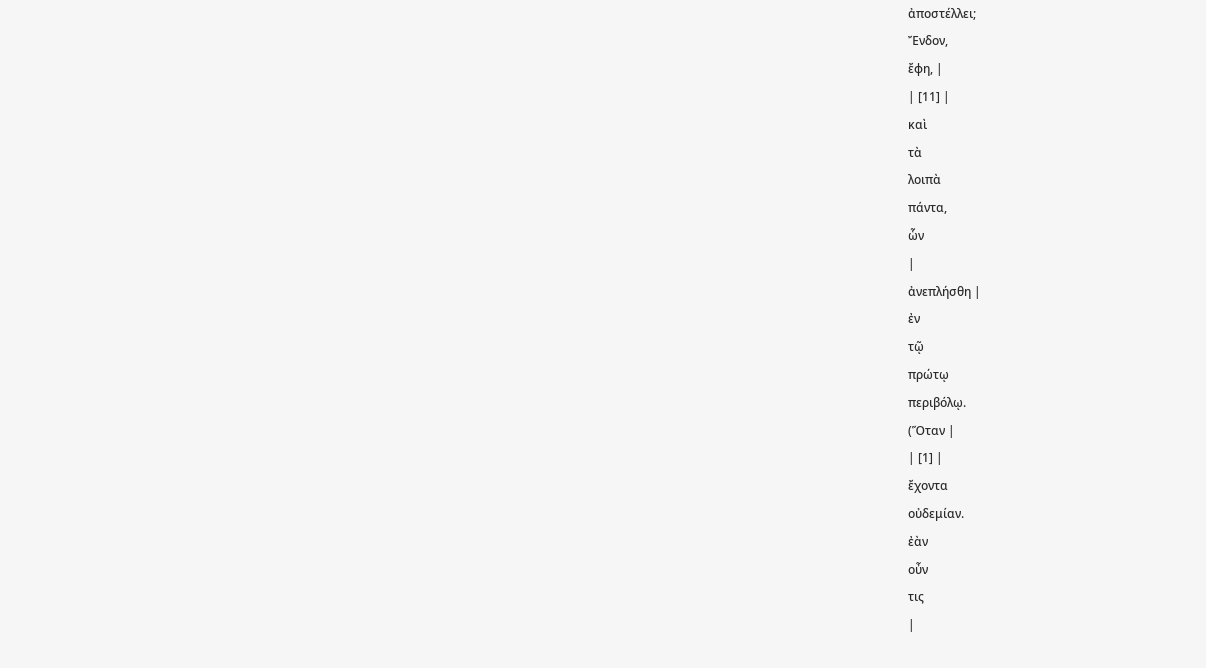ἀποστέλλει;
Ἔνδον,
ἔφη, |
| [11] |
καὶ
τὰ
λοιπὰ
πάντα,
ὧν
|
ἀνεπλήσθη |
ἐν
τῷ
πρώτῳ
περιβόλῳ.
(Ὅταν |
| [1] |
ἔχοντα
οὐδεμίαν.
ἐὰν
οὖν
τις
|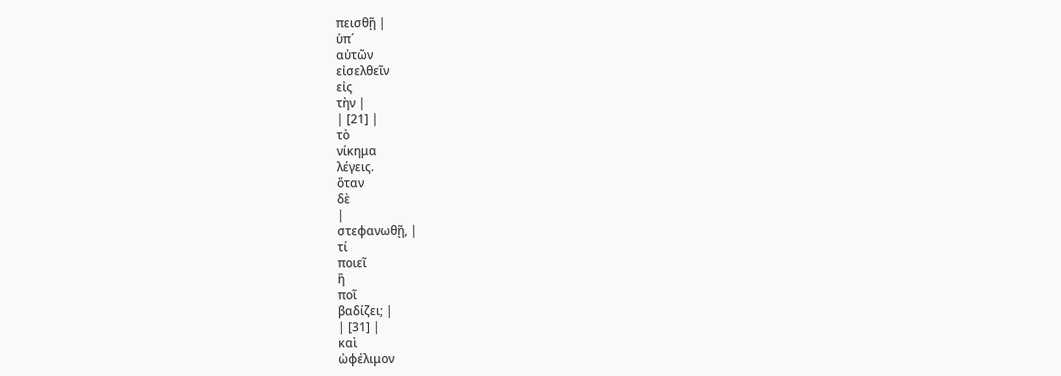πεισθῇ |
ὑπ´
αὐτῶν
εἰσελθεῖν
εἰς
τὴν |
| [21] |
τὸ
νίκημα
λέγεις.
ὅταν
δὲ
|
στεφανωθῇ, |
τί
ποιεῖ
ἢ
ποῖ
βαδίζει; |
| [31] |
καὶ
ὠφέλιμον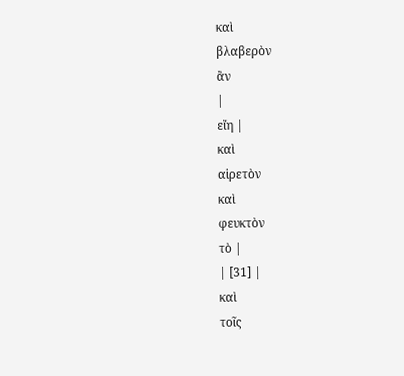καὶ
βλαβερὸν
ἂν
|
εἴη |
καὶ
αἱρετὸν
καὶ
φευκτὸν
τὸ |
| [31] |
καὶ
τοῖς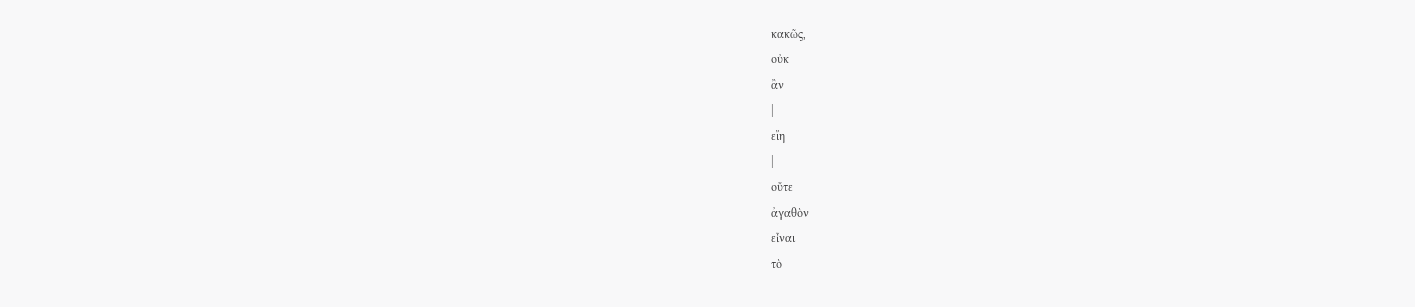κακῶς,
οὐκ
ἂν
|
εἴη
|
οὔτε
ἀγαθὸν
εἶναι
τὸ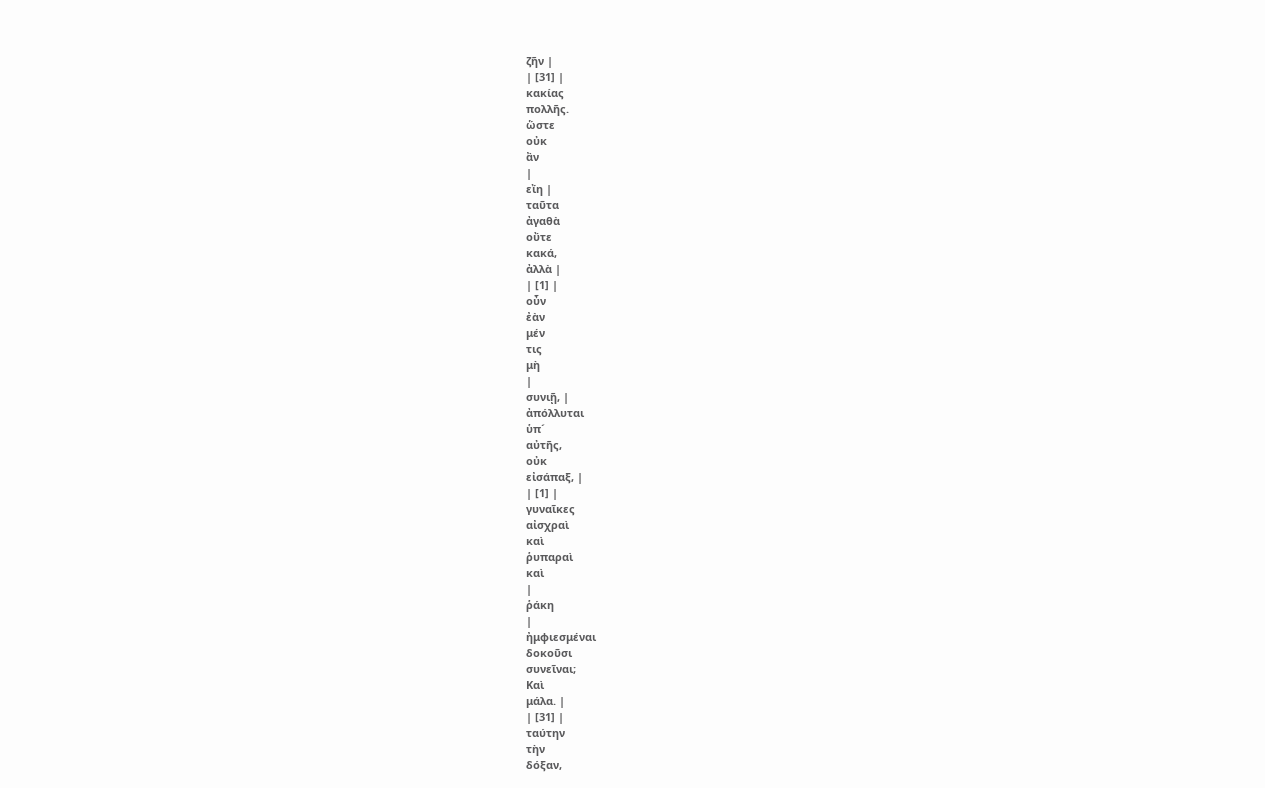ζῆν |
| [31] |
κακίας
πολλῆς.
ὥστε
οὐκ
ἂν
|
εἴη |
ταῦτα
ἀγαθὰ
οὔτε
κακά,
ἀλλὰ |
| [1] |
οὖν
ἐὰν
μέν
τις
μὴ
|
συνιῇ, |
ἀπόλλυται
ὑπ´
αὐτῆς,
οὐκ
εἰσάπαξ, |
| [1] |
γυναῖκες
αἰσχραὶ
καὶ
ῥυπαραὶ
καὶ
|
ῥάκη
|
ἠμφιεσμέναι
δοκοῦσι
συνεῖναι;
Καὶ
μάλα. |
| [31] |
ταύτην
τὴν
δόξαν,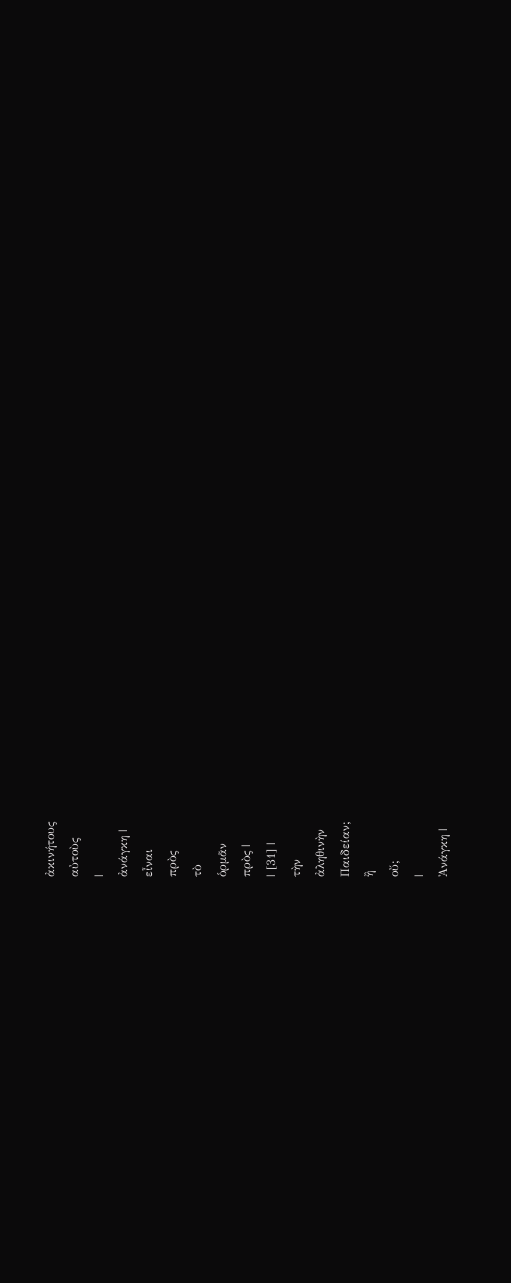ἀκινήτους
αὐτοὺς
|
ἀνάγκη |
εἶναι
πρὸς
τὸ
ὁρμᾶν
πρὸς |
| [31] |
τὴν
ἀληθινὴν
Παιδείαν;
ἢ
οὔ;
|
Ἀνάγκη |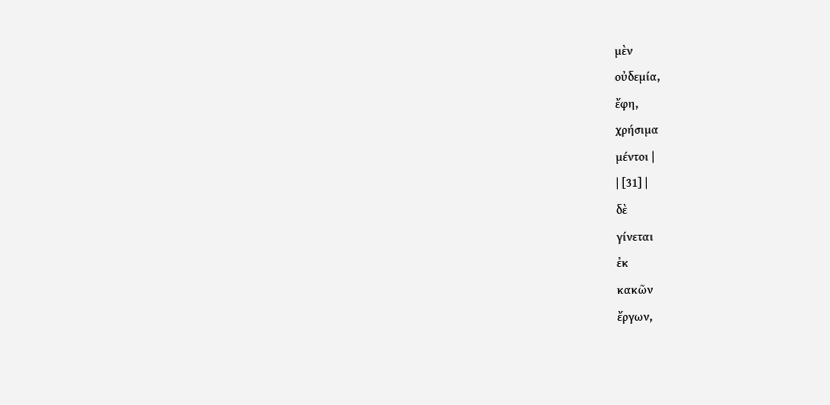μὲν
οὐδεμία,
ἔφη,
χρήσιμα
μέντοι |
| [31] |
δὲ
γίνεται
ἐκ
κακῶν
ἔργων,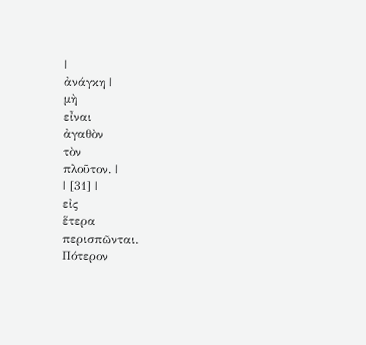|
ἀνάγκη |
μὴ
εἶναι
ἀγαθὸν
τὸν
πλοῦτον. |
| [31] |
εἰς
ἕτερα
περισπῶνται.
Πότερον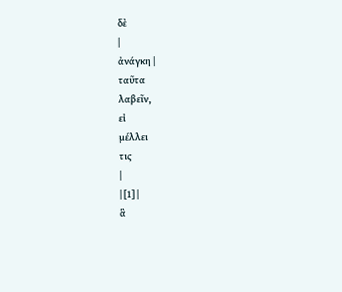δὲ
|
ἀνάγκη |
ταῦτα
λαβεῖν,
εἰ
μέλλει
τις
|
| [1] |
ἃ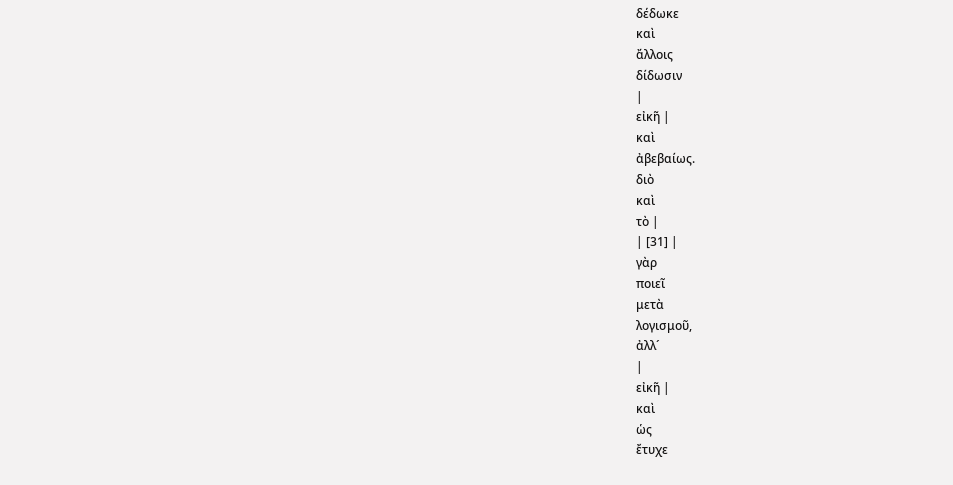δέδωκε
καὶ
ἄλλοις
δίδωσιν
|
εἰκῆ |
καὶ
ἀβεβαίως.
διὸ
καὶ
τὸ |
| [31] |
γὰρ
ποιεῖ
μετὰ
λογισμοῦ,
ἀλλ´
|
εἰκῆ |
καὶ
ὡς
ἔτυχε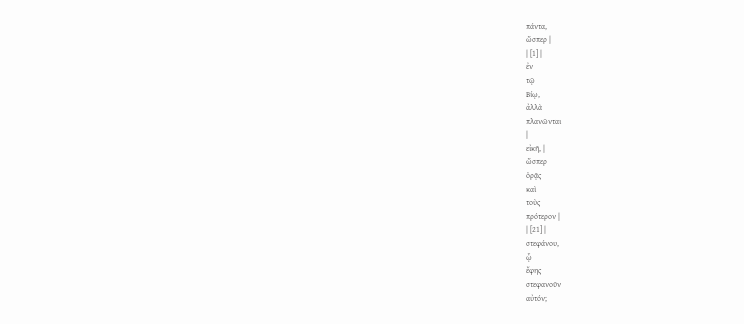πάντα,
ὥσπερ |
| [1] |
ἐν
τῷ
Βίῳ,
ἀλλὰ
πλανῶνται
|
εἰκῆ, |
ὥσπερ
ὁρᾷς
καὶ
τοὺς
πρότερον |
| [21] |
στεφάνου,
ᾧ
ἔφης
στεφανοῦν
αὐτόν;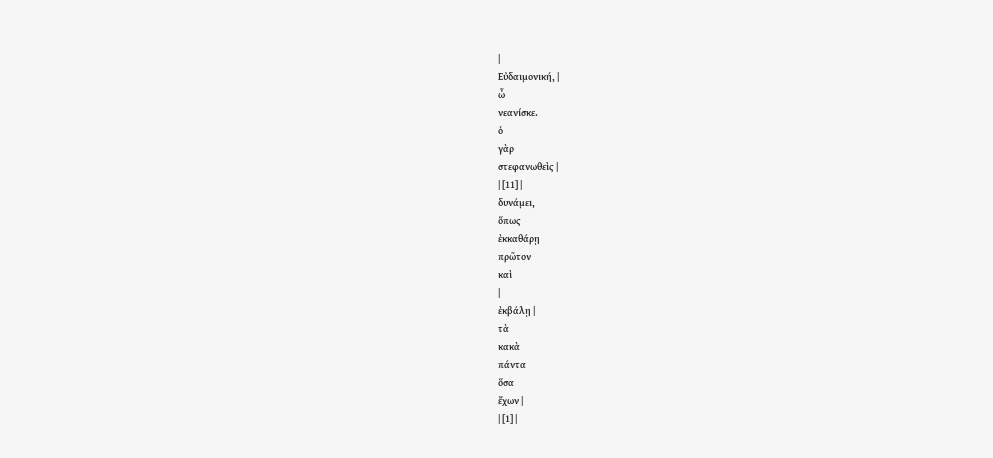|
Εὐδαιμονική, |
ὦ
νεανίσκε.
ὁ
γὰρ
στεφανωθεὶς |
| [11] |
δυνάμει,
ὅπως
ἐκκαθάρῃ
πρῶτον
καὶ
|
ἐκβάλῃ |
τὰ
κακὰ
πάντα
ὅσα
ἔχων |
| [1] |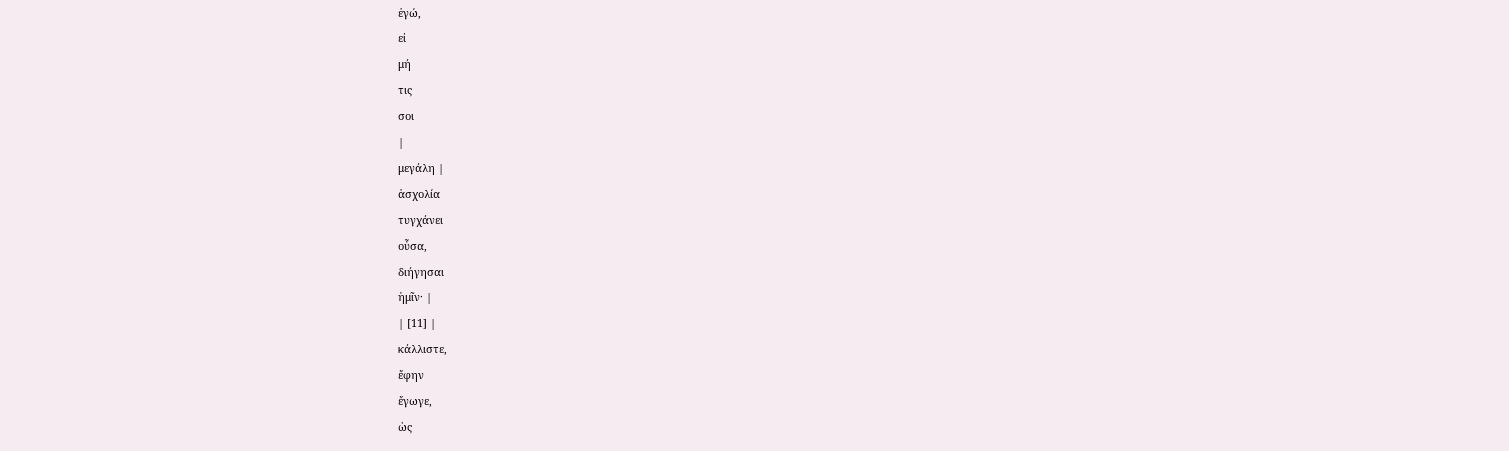ἐγώ,
εἰ
μή
τις
σοι
|
μεγάλη |
ἀσχολία
τυγχάνει
οὖσα,
διήγησαι
ἡμῖν· |
| [11] |
κάλλιστε,
ἔφην
ἔγωγε,
ὡς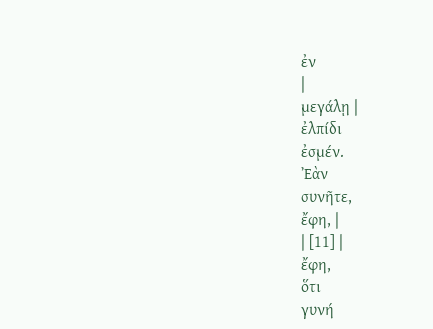ἐν
|
μεγάλῃ |
ἐλπίδι
ἐσμέν.
Ἐὰν
συνῆτε,
ἔφη, |
| [11] |
ἔφη,
ὅτι
γυνή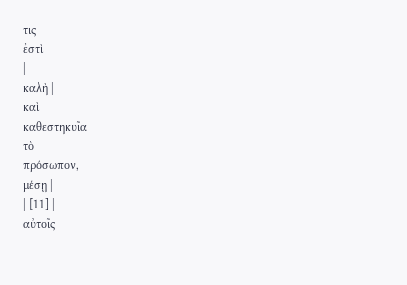τις
ἐστὶ
|
καλὴ |
καὶ
καθεστηκυῖα
τὸ
πρόσωπον,
μέσῃ |
| [11] |
αὐτοῖς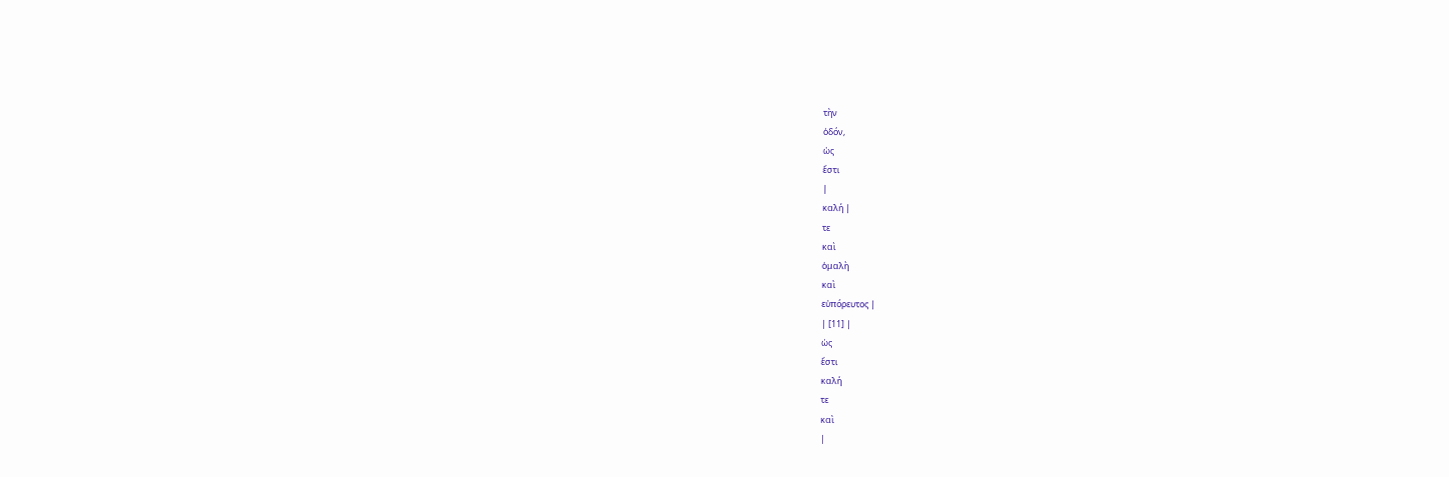τὴν
ὁδόν,
ὡς
ἔστι
|
καλή |
τε
καὶ
ὁμαλὴ
καὶ
εὐπόρευτος |
| [11] |
ὡς
ἔστι
καλή
τε
καὶ
|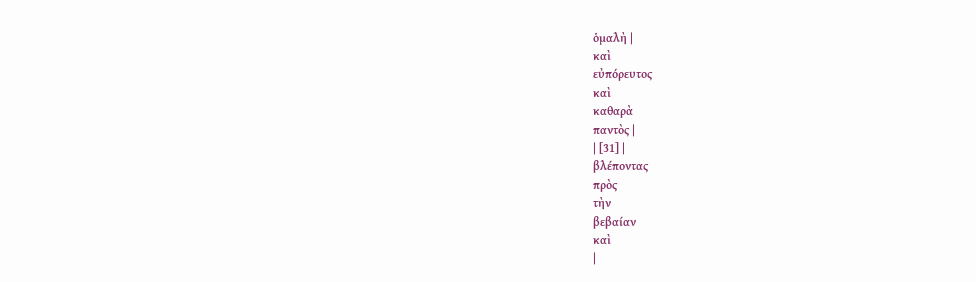ὁμαλὴ |
καὶ
εὐπόρευτος
καὶ
καθαρὰ
παντὸς |
| [31] |
βλέποντας
πρὸς
τὴν
βεβαίαν
καὶ
|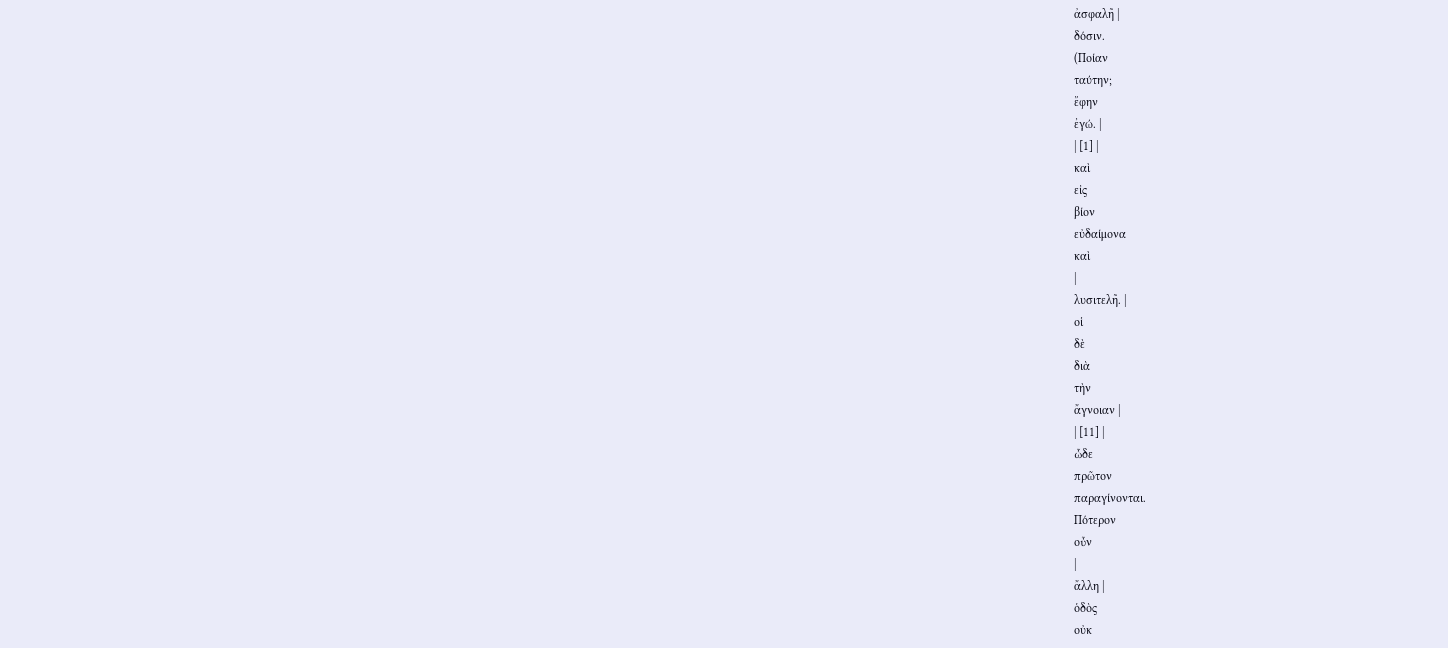ἀσφαλῆ |
δόσιν.
(Ποίαν
ταύτην;
ἔφην
ἐγώ. |
| [1] |
καὶ
εἰς
βίον
εὐδαίμονα
καὶ
|
λυσιτελῆ. |
οἱ
δὲ
διὰ
τὴν
ἄγνοιαν |
| [11] |
ὧδε
πρῶτον
παραγίνονται.
Πότερον
οὖν
|
ἄλλη |
ὁδὸς
οὐκ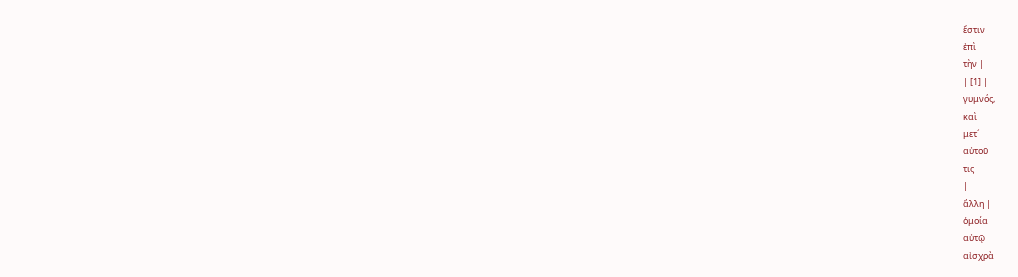ἔστιν
ἐπὶ
τὴν |
| [1] |
γυμνός,
καὶ
μετ´
αὐτοῦ
τις
|
ἄλλη |
ὁμοία
αὐτῷ
αἰσχρὰ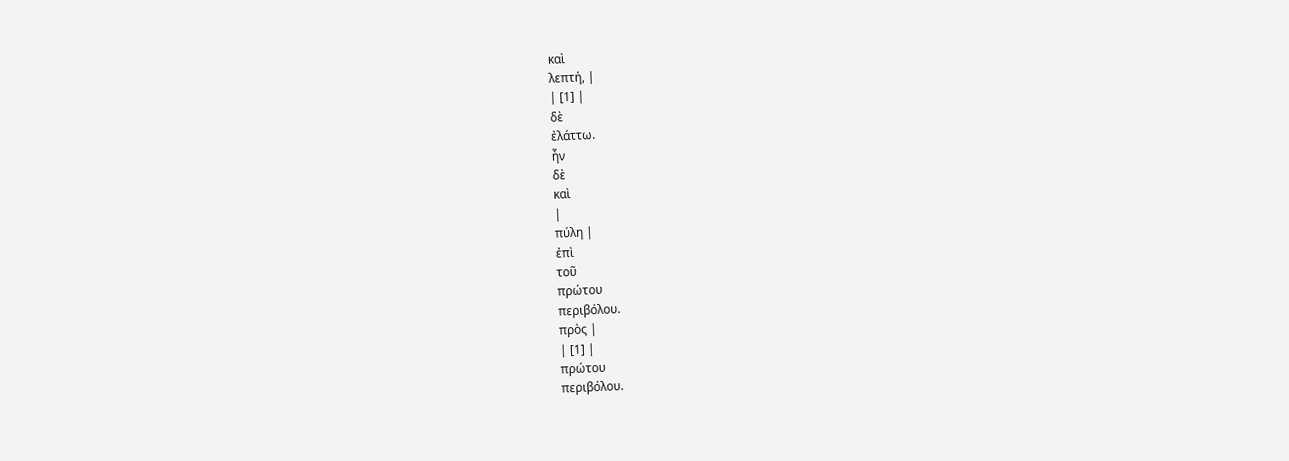καὶ
λεπτή, |
| [1] |
δὲ
ἐλάττω.
ἦν
δὲ
καὶ
|
πύλη |
ἐπὶ
τοῦ
πρώτου
περιβόλου.
πρὸς |
| [1] |
πρώτου
περιβόλου.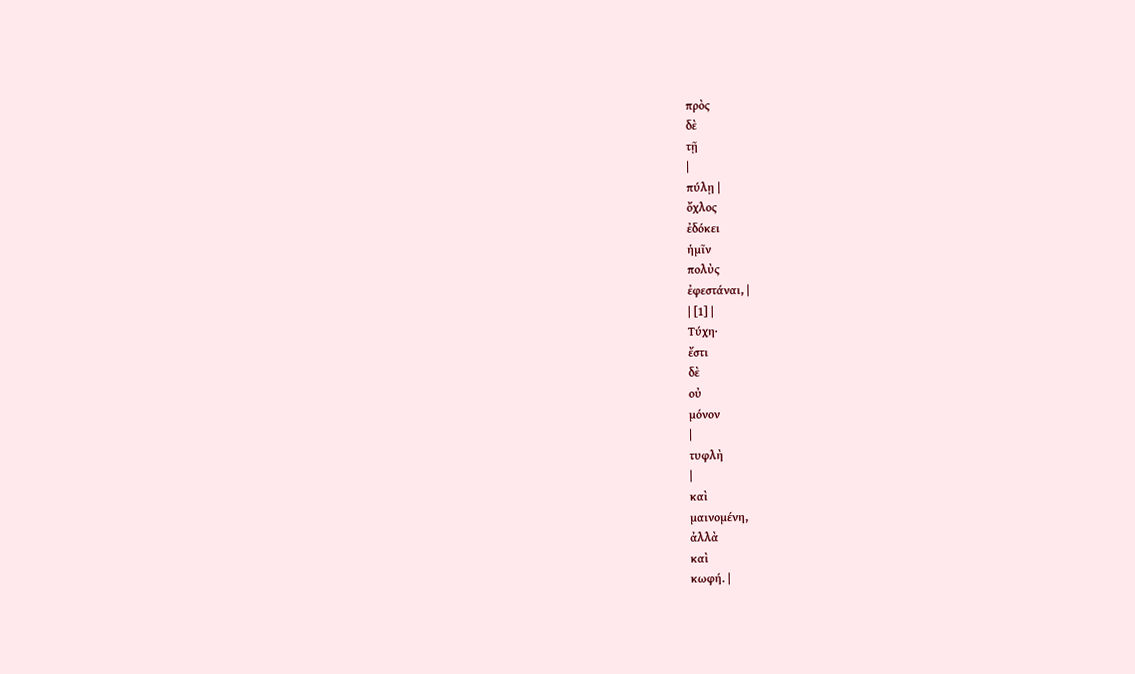πρὸς
δὲ
τῇ
|
πύλῃ |
ὄχλος
ἐδόκει
ἡμῖν
πολὺς
ἐφεστάναι, |
| [1] |
Τύχη·
ἔστι
δὲ
οὐ
μόνον
|
τυφλὴ
|
καὶ
μαινομένη,
ἀλλὰ
καὶ
κωφή. |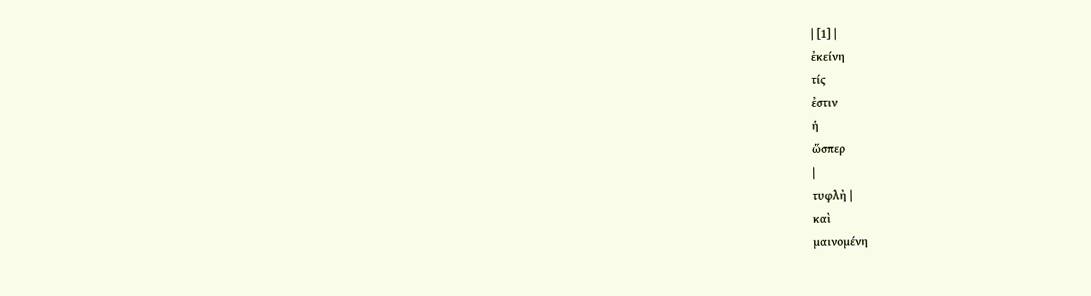| [1] |
ἐκείνη
τίς
ἐστιν
ἡ
ὥσπερ
|
τυφλὴ |
καὶ
μαινομένη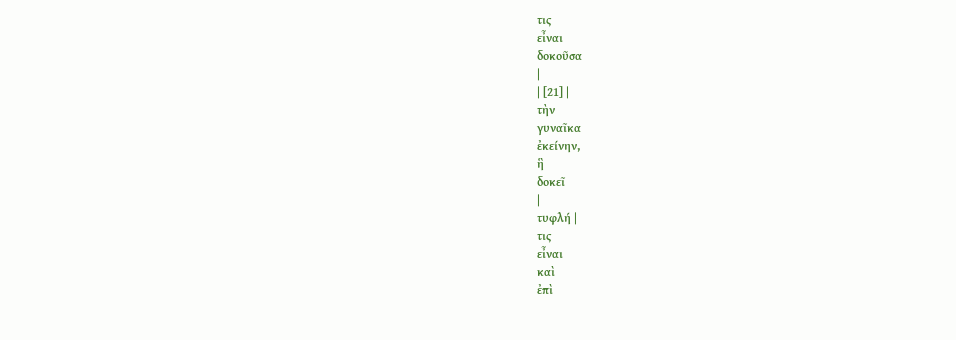τις
εἶναι
δοκοῦσα
|
| [21] |
τὴν
γυναῖκα
ἐκείνην,
ἣ
δοκεῖ
|
τυφλή |
τις
εἶναι
καὶ
ἐπὶ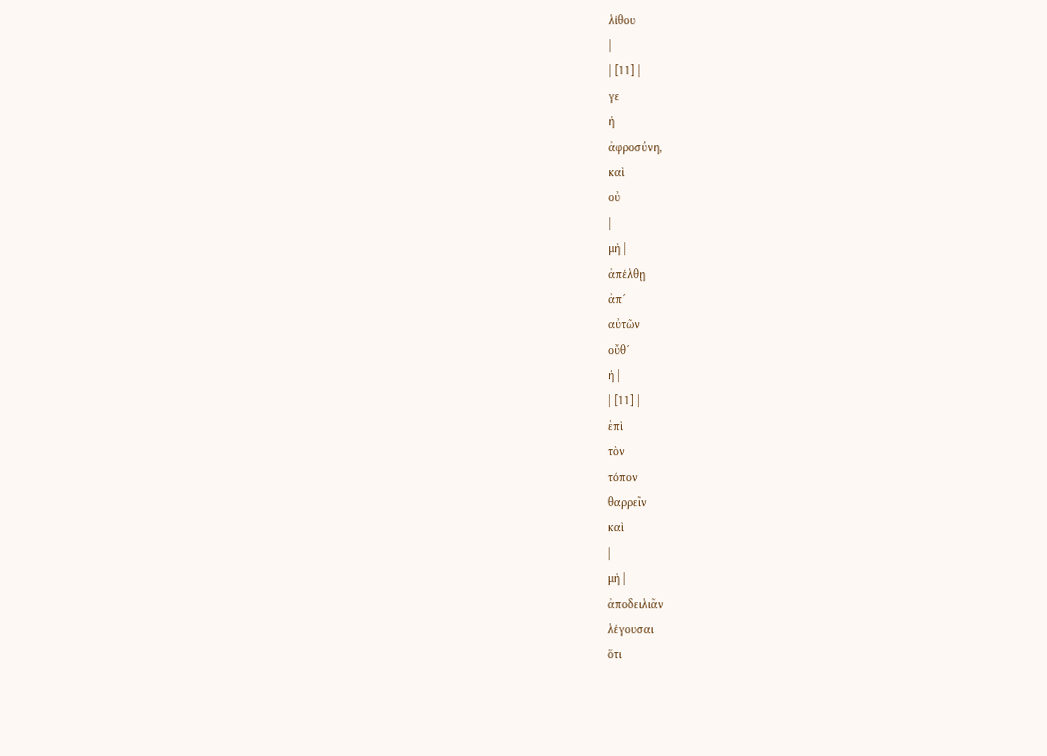λίθου
|
| [11] |
γε
ἡ
ἀφροσύνη,
καὶ
οὐ
|
μὴ |
ἀπέλθῃ
ἀπ´
αὐτῶν
οὔθ´
ἡ |
| [11] |
ἐπὶ
τὸν
τόπον
θαρρεῖν
καὶ
|
μὴ |
ἀποδειλιᾶν
λέγουσαι
ὅτι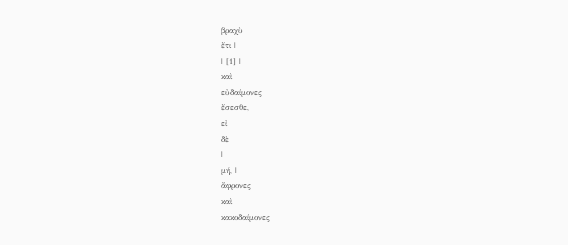βραχὺ
ἔτι |
| [1] |
καὶ
εὐδαίμονες
ἔσεσθε,
εἰ
δὲ
|
μή, |
ἄφρονες
καὶ
κακοδαίμονες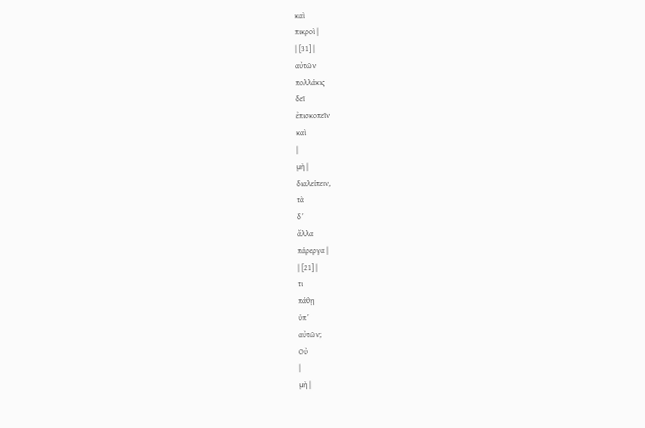καὶ
πικροὶ |
| [31] |
αὐτῶν
πολλάκις
δεῖ
ἐπισκοπεῖν
καὶ
|
μὴ |
διαλείπειν,
τὰ
δ´
ἄλλα
πάρεργα |
| [21] |
τι
πάθῃ
ὑπ´
αὐτῶν;
Οὐ
|
μὴ |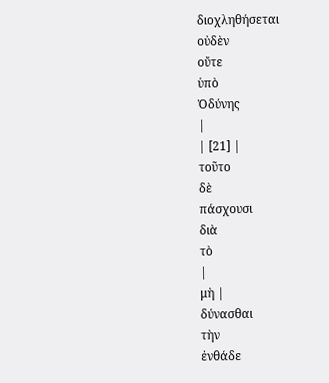διοχληθήσεται
οὐδὲν
οὔτε
ὑπὸ
Ὀδύνης
|
| [21] |
τοῦτο
δὲ
πάσχουσι
διὰ
τὸ
|
μὴ |
δύνασθαι
τὴν
ἐνθάδε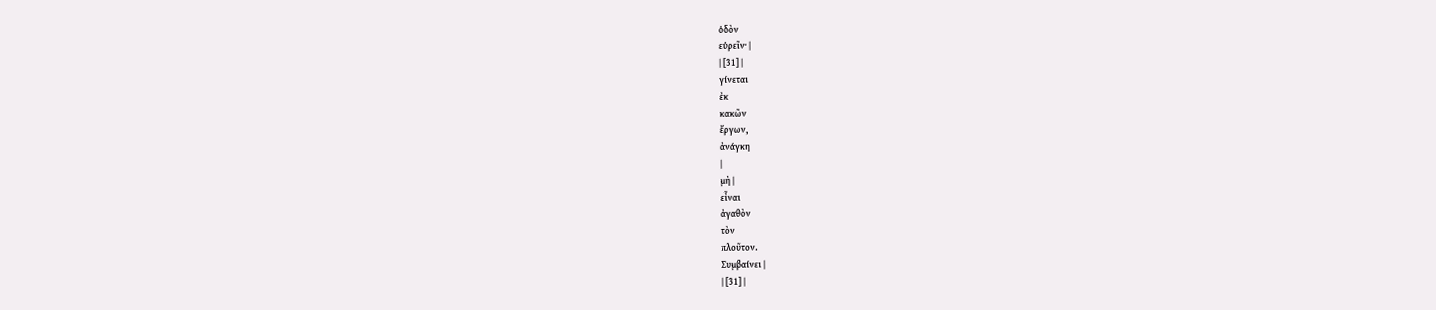ὁδὸν
εὑρεῖν· |
| [31] |
γίνεται
ἐκ
κακῶν
ἔργων,
ἀνάγκη
|
μὴ |
εἶναι
ἀγαθὸν
τὸν
πλοῦτον.
Συμβαίνει |
| [31] |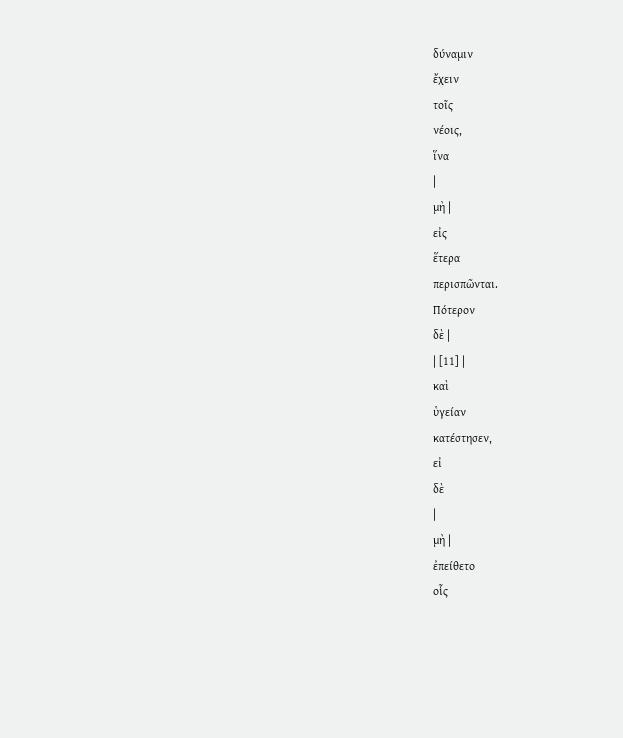δύναμιν
ἔχειν
τοῖς
νέοις,
ἵνα
|
μὴ |
εἰς
ἕτερα
περισπῶνται.
Πότερον
δὲ |
| [11] |
καὶ
ὑγείαν
κατέστησεν,
εἰ
δὲ
|
μὴ |
ἐπείθετο
οἷς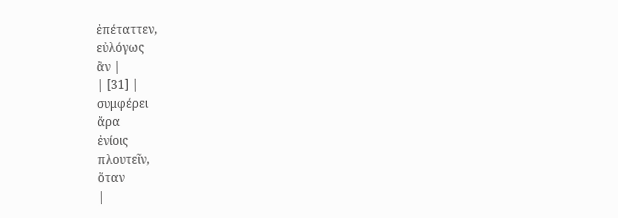ἐπέταττεν,
εὐλόγως
ἂν |
| [31] |
συμφέρει
ἄρα
ἐνίοις
πλουτεῖν,
ὅταν
|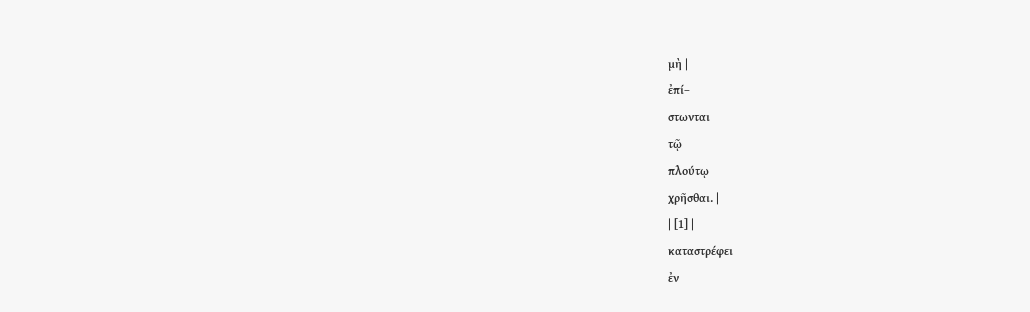μὴ |
ἐπί–
στωνται
τῷ
πλούτῳ
χρῆσθαι. |
| [1] |
καταστρέφει
ἐν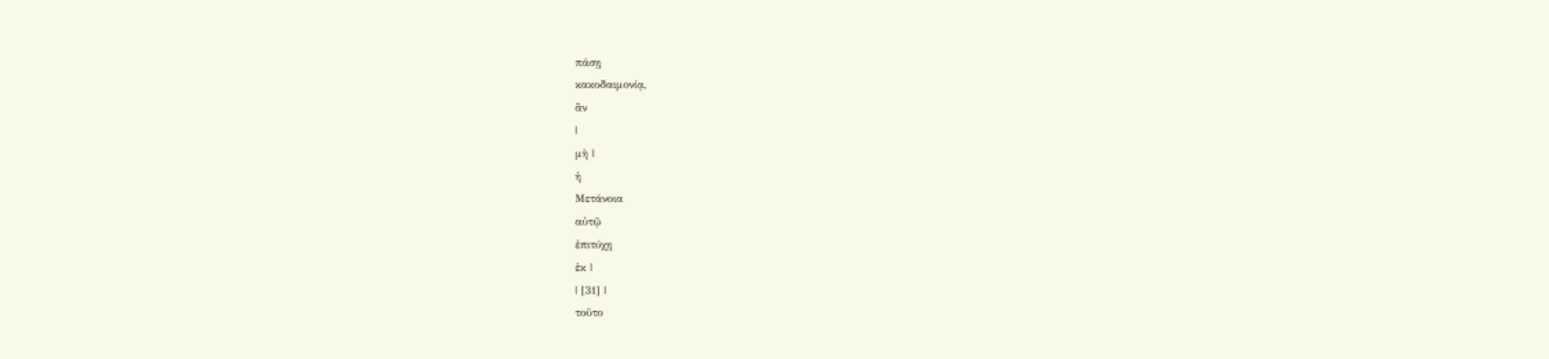πάσῃ
κακοδαιμονίᾳ,
ἂν
|
μὴ |
ἡ
Μετάνοια
αὐτῷ
ἐπιτύχῃ
ἐκ |
| [31] |
τοῦτο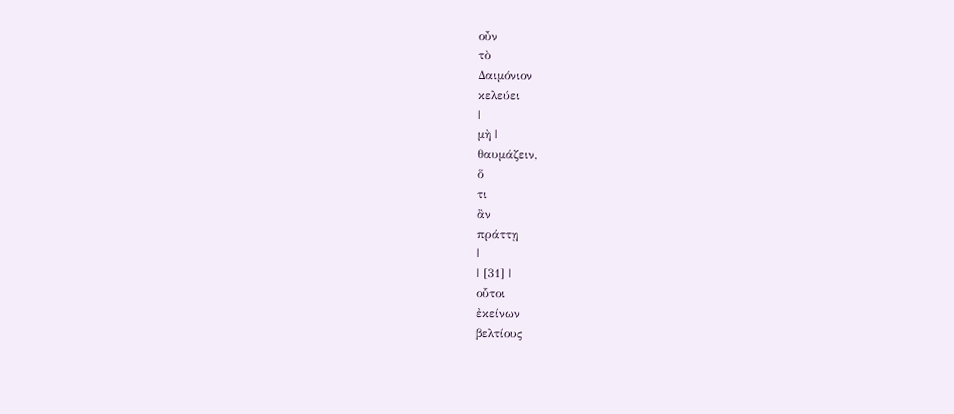οὖν
τὸ
Δαιμόνιον
κελεύει
|
μὴ |
θαυμάζειν,
ὅ
τι
ἂν
πράττῃ
|
| [31] |
οὗτοι
ἐκείνων
βελτίους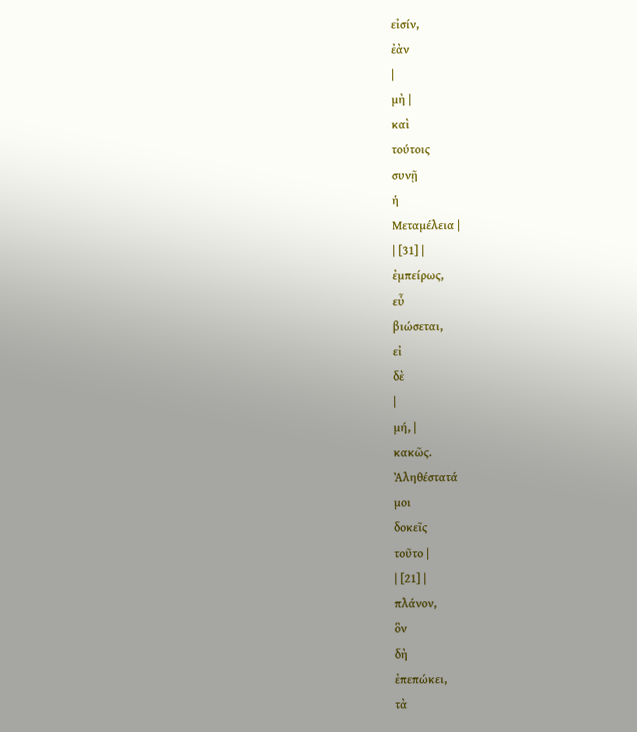εἰσίν,
ἐὰν
|
μὴ |
καὶ
τούτοις
συνῇ
ἡ
Μεταμέλεια |
| [31] |
ἐμπείρως,
εὖ
βιώσεται,
εἰ
δὲ
|
μή, |
κακῶς.
Ἀληθέστατά
μοι
δοκεῖς
τοῦτο |
| [21] |
πλάνον,
ὃν
δὴ
ἐπεπώκει,
τὰ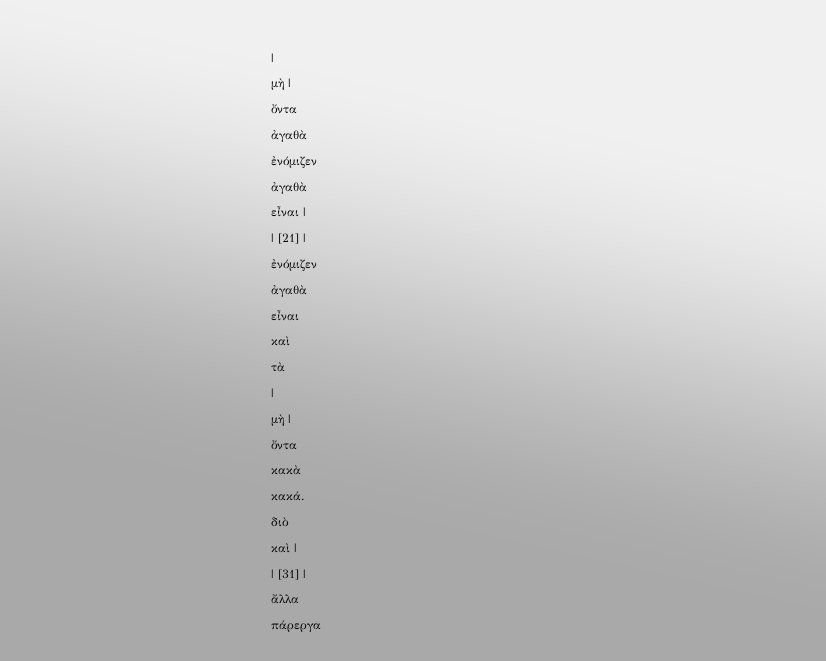|
μὴ |
ὄντα
ἀγαθὰ
ἐνόμιζεν
ἀγαθὰ
εἶναι |
| [21] |
ἐνόμιζεν
ἀγαθὰ
εἶναι
καὶ
τὰ
|
μὴ |
ὄντα
κακὰ
κακά.
διὸ
καὶ |
| [31] |
ἄλλα
πάρεργα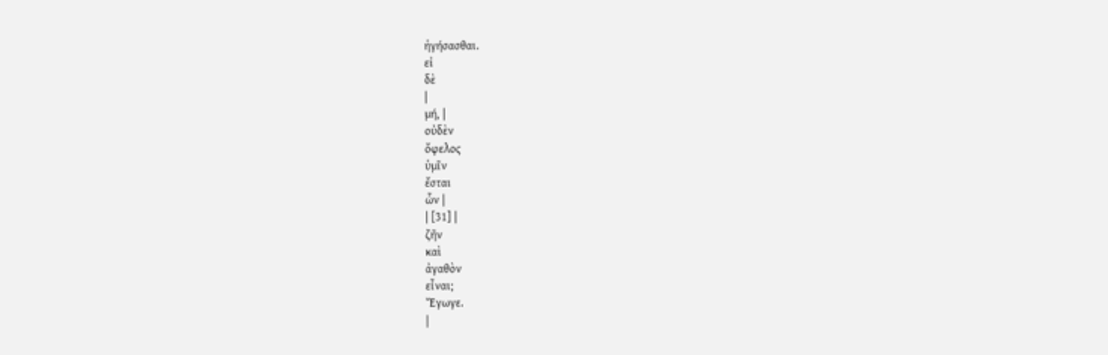ἡγήσασθαι.
εἰ
δὲ
|
μή, |
οὐδὲν
ὄφελος
ὑμῖν
ἔσται
ὧν |
| [31] |
ζῆν
καὶ
ἀγαθὸν
εἶναι;
Ἔγωγε.
|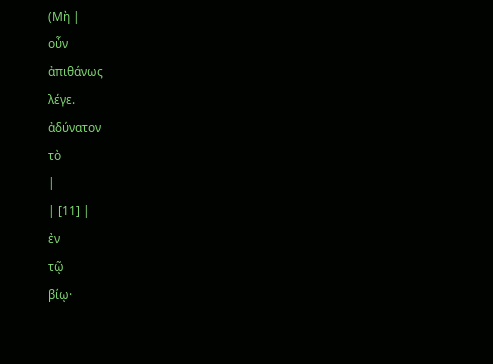(Μὴ |
οὖν
ἀπιθάνως
λέγε.
ἀδύνατον
τὸ
|
| [11] |
ἐν
τῷ
βίῳ·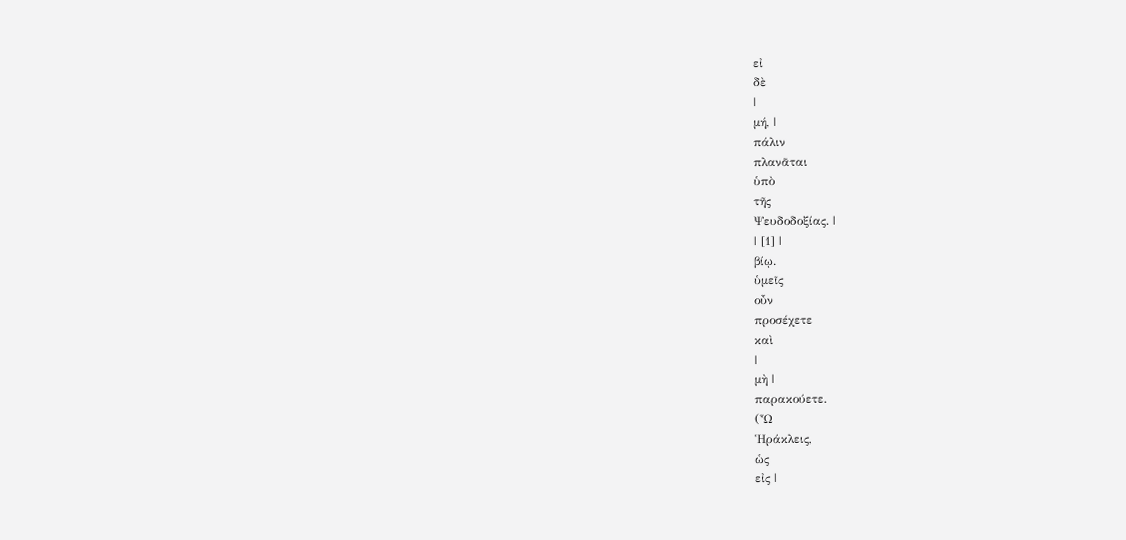εἰ
δὲ
|
μή, |
πάλιν
πλανᾶται
ὑπὸ
τῆς
Ψευδοδοξίας. |
| [1] |
βίῳ.
ὑμεῖς
οὖν
προσέχετε
καὶ
|
μὴ |
παρακούετε.
(Ὦ
Ἡράκλεις,
ὡς
εἰς |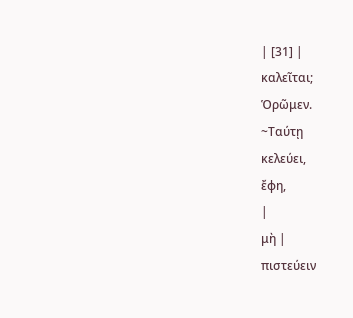| [31] |
καλεῖται;
Ὁρῶμεν.
~Ταύτῃ
κελεύει,
ἔφη,
|
μὴ |
πιστεύειν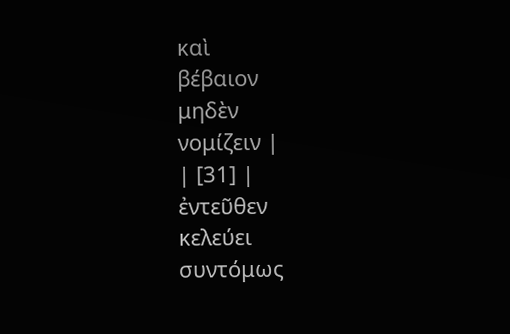καὶ
βέβαιον
μηδὲν
νομίζειν |
| [31] |
ἐντεῦθεν
κελεύει
συντόμως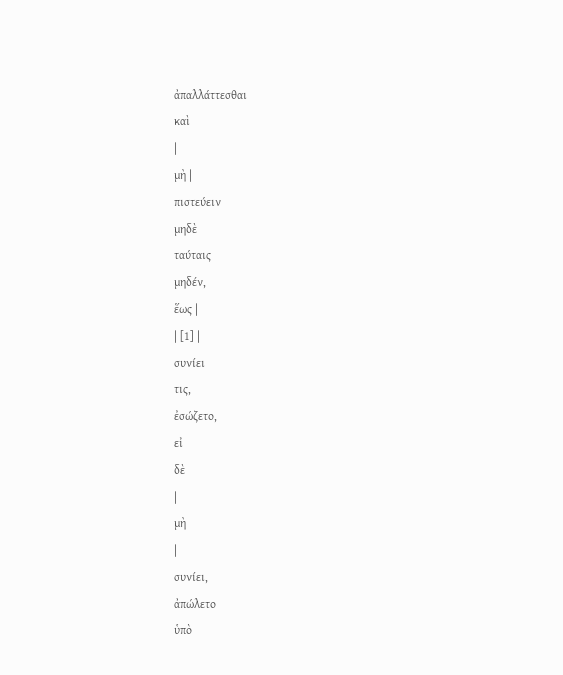ἀπαλλάττεσθαι
καὶ
|
μὴ |
πιστεύειν
μηδὲ
ταύταις
μηδέν,
ἕως |
| [1] |
συνίει
τις,
ἐσώζετο,
εἰ
δὲ
|
μὴ
|
συνίει,
ἀπώλετο
ὑπὸ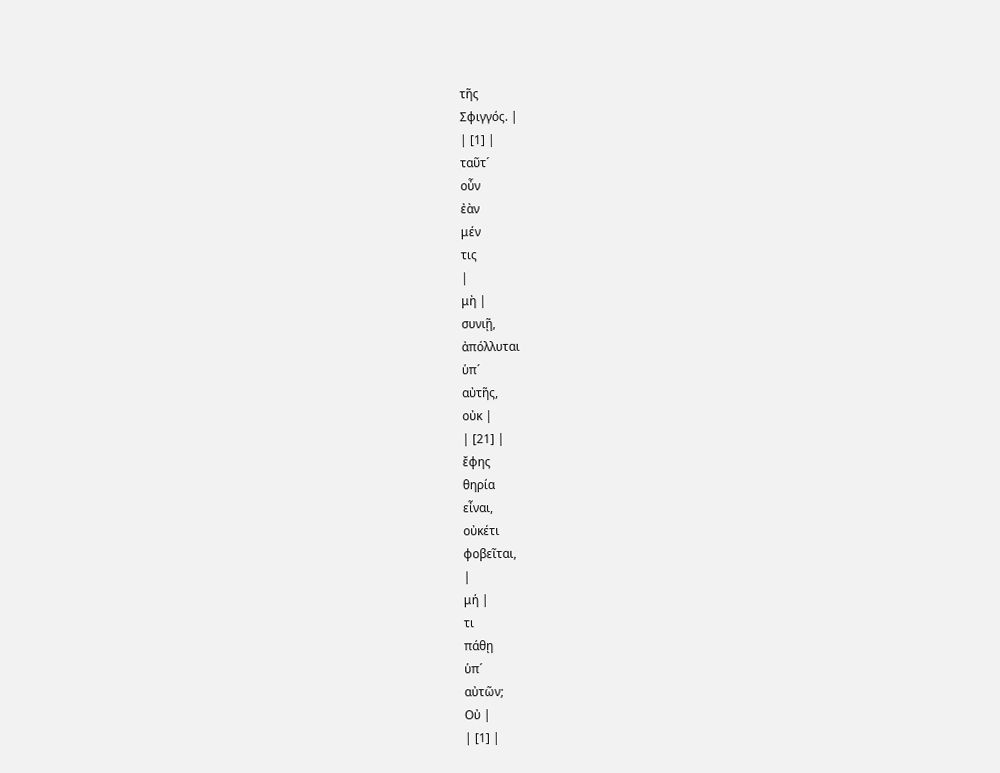τῆς
Σφιγγός. |
| [1] |
ταῦτ´
οὖν
ἐὰν
μέν
τις
|
μὴ |
συνιῇ,
ἀπόλλυται
ὑπ´
αὐτῆς,
οὐκ |
| [21] |
ἔφης
θηρία
εἶναι,
οὐκέτι
φοβεῖται,
|
μή |
τι
πάθῃ
ὑπ´
αὐτῶν;
Οὐ |
| [1] |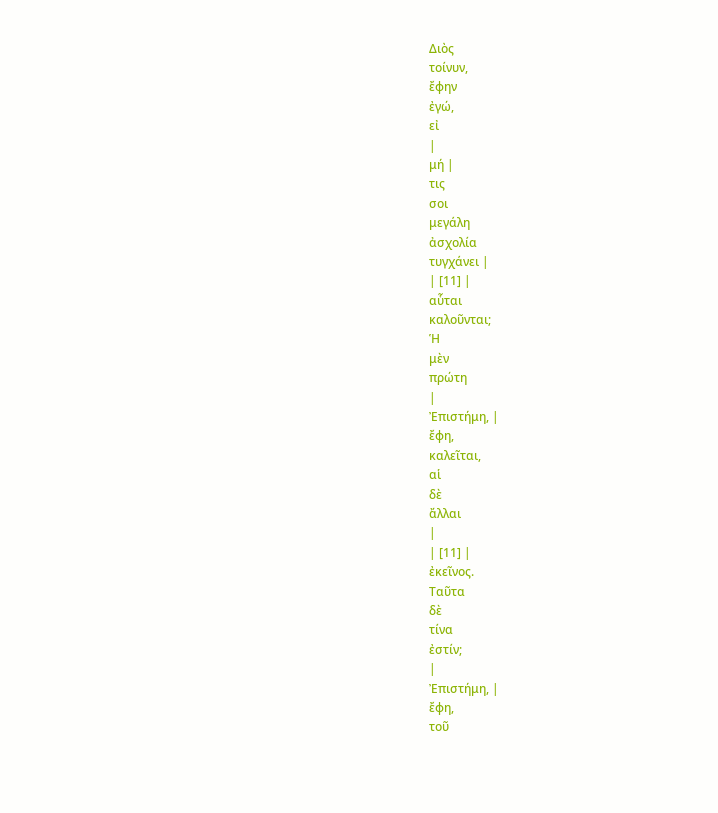Διὸς
τοίνυν,
ἔφην
ἐγώ,
εἰ
|
μή |
τις
σοι
μεγάλη
ἀσχολία
τυγχάνει |
| [11] |
αὗται
καλοῦνται;
Ἡ
μὲν
πρώτη
|
Ἐπιστήμη, |
ἔφη,
καλεῖται,
αἱ
δὲ
ἄλλαι
|
| [11] |
ἐκεῖνος.
Ταῦτα
δὲ
τίνα
ἐστίν;
|
Ἐπιστήμη, |
ἔφη,
τοῦ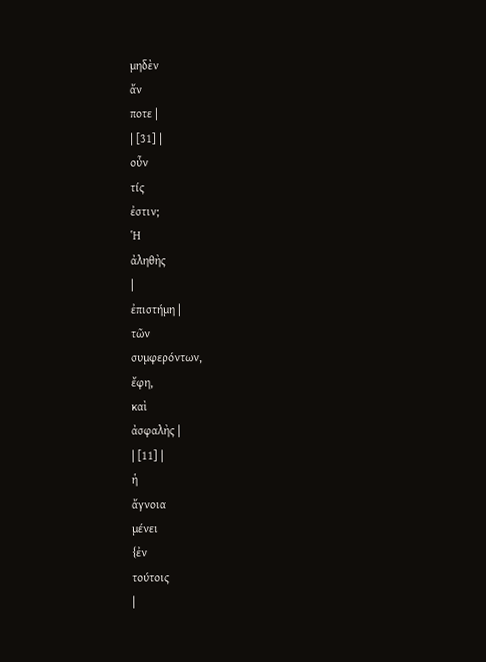μηδὲν
ἄν
ποτε |
| [31] |
οὖν
τίς
ἐστιν;
Ἡ
ἀληθὴς
|
ἐπιστήμη |
τῶν
συμφερόντων,
ἔφη,
καὶ
ἀσφαλὴς |
| [11] |
ἡ
ἄγνοια
μένει
{ἐν
τούτοις
|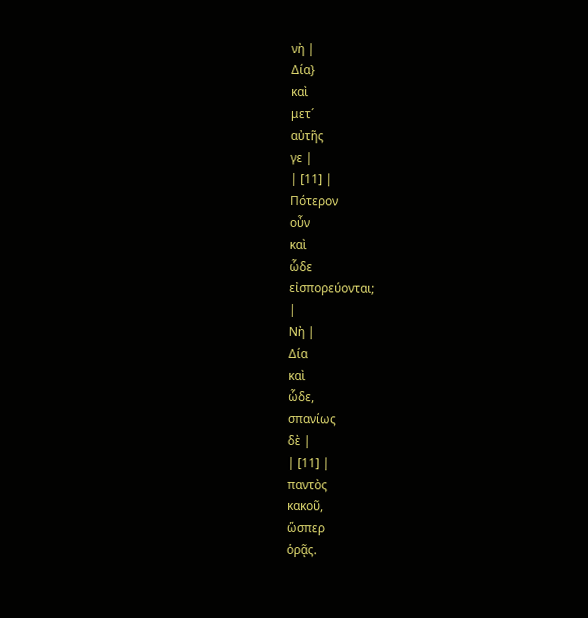νὴ |
Δία}
καὶ
μετ´
αὐτῆς
γε |
| [11] |
Πότερον
οὖν
καὶ
ὧδε
εἰσπορεύονται;
|
Νὴ |
Δία
καὶ
ὧδε,
σπανίως
δὲ |
| [11] |
παντὸς
κακοῦ,
ὥσπερ
ὁρᾷς.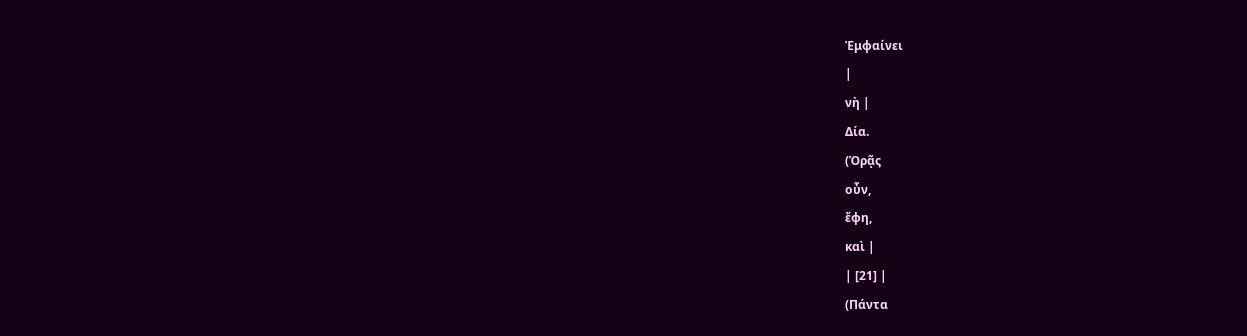Ἐμφαίνει
|
νὴ |
Δία.
(Ὁρᾷς
οὖν,
ἔφη,
καὶ |
| [21] |
(Πάντα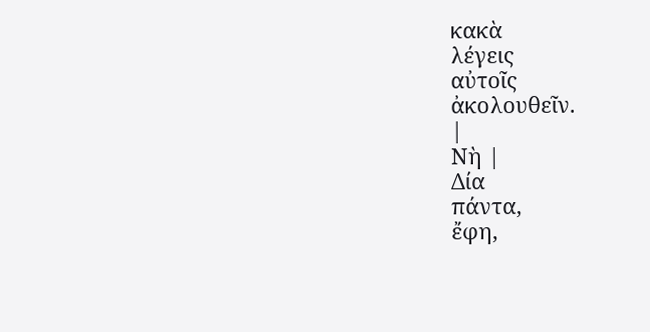κακὰ
λέγεις
αὐτοῖς
ἀκολουθεῖν.
|
Νὴ |
Δία
πάντα,
ἔφη,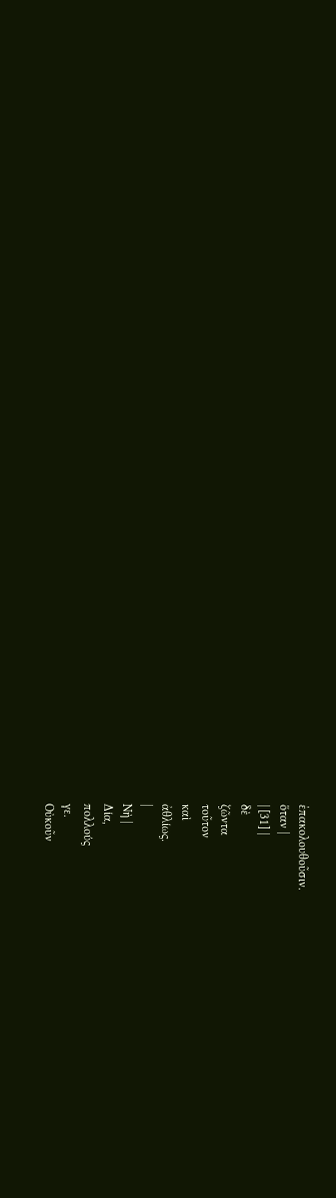ἐπακολουθοῦσιν.
ὅταν |
| [31] |
δὲ
ζῶντα
τοῦτον
καὶ
ἀθλίως.
|
Νὴ |
Δία,
πολλούς
γε.
Οὐκοῦν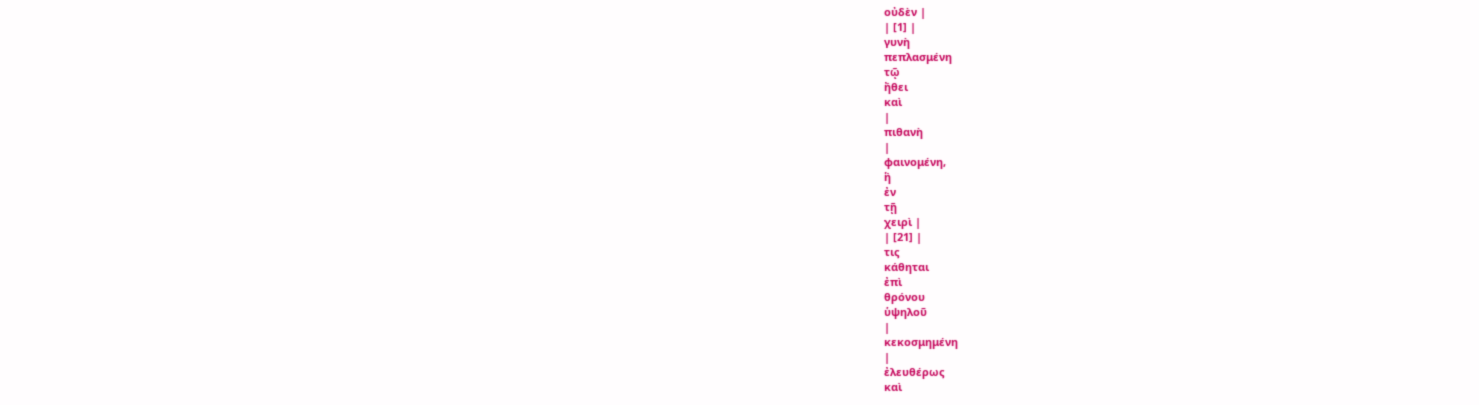οὐδὲν |
| [1] |
γυνὴ
πεπλασμένη
τῷ
ἤθει
καὶ
|
πιθανὴ
|
φαινομένη,
ἣ
ἐν
τῇ
χειρὶ |
| [21] |
τις
κάθηται
ἐπὶ
θρόνου
ὑψηλοῦ
|
κεκοσμημένη
|
ἐλευθέρως
καὶ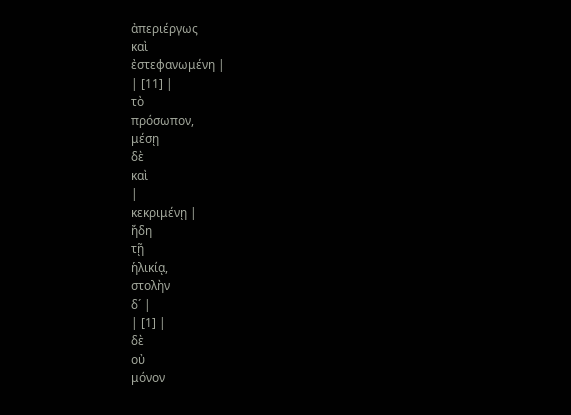ἀπεριέργως
καὶ
ἐστεφανωμένη |
| [11] |
τὸ
πρόσωπον,
μέσῃ
δὲ
καὶ
|
κεκριμένῃ |
ἤδη
τῇ
ἡλικίᾳ,
στολὴν
δ´ |
| [1] |
δὲ
οὐ
μόνον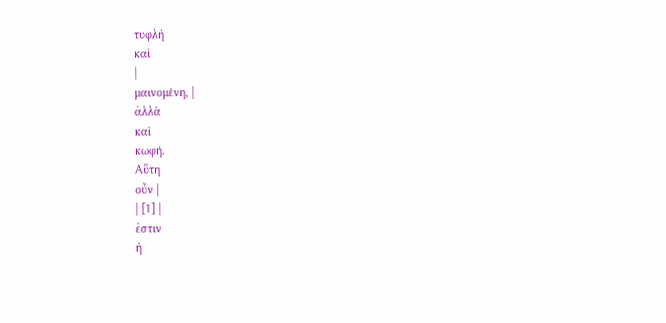τυφλὴ
καὶ
|
μαινομένη, |
ἀλλὰ
καὶ
κωφή.
Αὕτη
οὖν |
| [1] |
ἐστιν
ἡ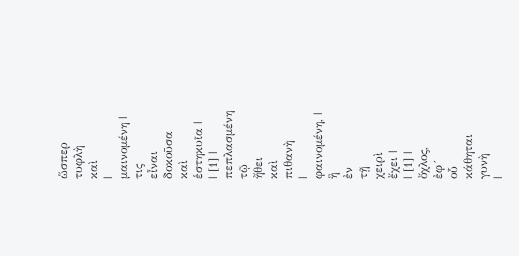ὥσπερ
τυφλὴ
καὶ
|
μαινομένη |
τις
εἶναι
δοκοῦσα
καὶ
ἑστηκυῖα |
| [1] |
πεπλασμένη
τῷ
ἤθει
καὶ
πιθανὴ
|
φαινομένη, |
ἣ
ἐν
τῇ
χειρὶ
ἔχει |
| [1] |
ὄχλος,
ἐφ´
οὗ
κάθηται
γυνὴ
|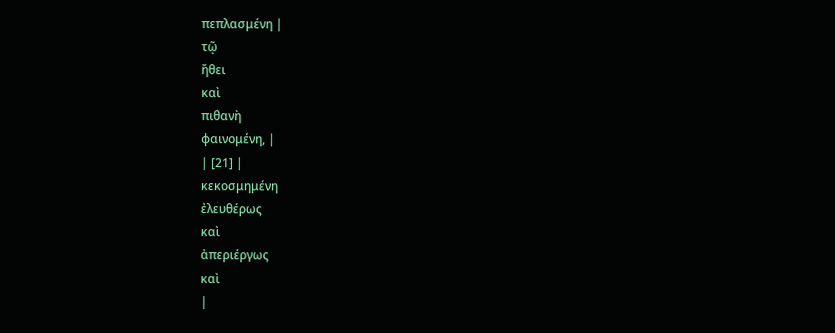πεπλασμένη |
τῷ
ἤθει
καὶ
πιθανὴ
φαινομένη, |
| [21] |
κεκοσμημένη
ἐλευθέρως
καὶ
ἀπεριέργως
καὶ
|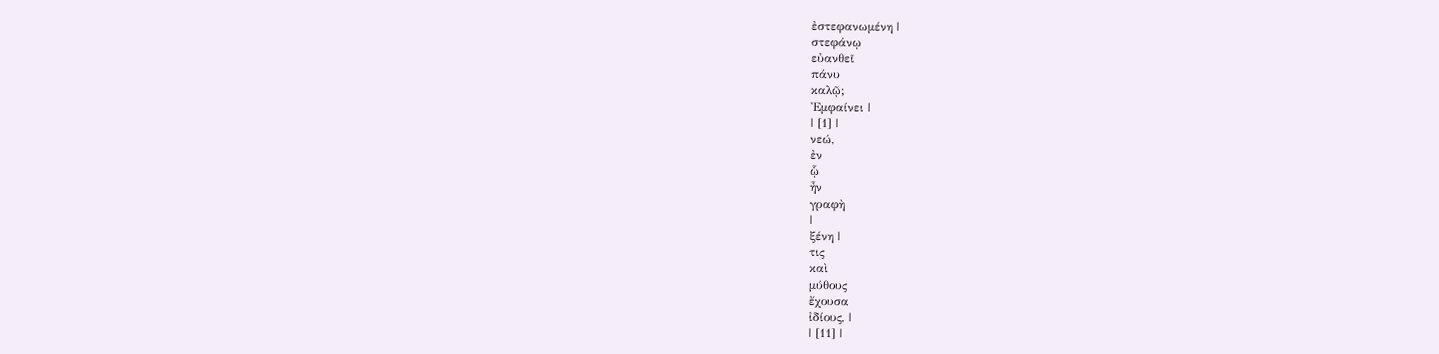ἐστεφανωμένη |
στεφάνῳ
εὐανθεῖ
πάνυ
καλῷ;
Ἐμφαίνει |
| [1] |
νεώ,
ἐν
ᾧ
ἦν
γραφὴ
|
ξένη |
τις
καὶ
μύθους
ἔχουσα
ἰδίους, |
| [11] |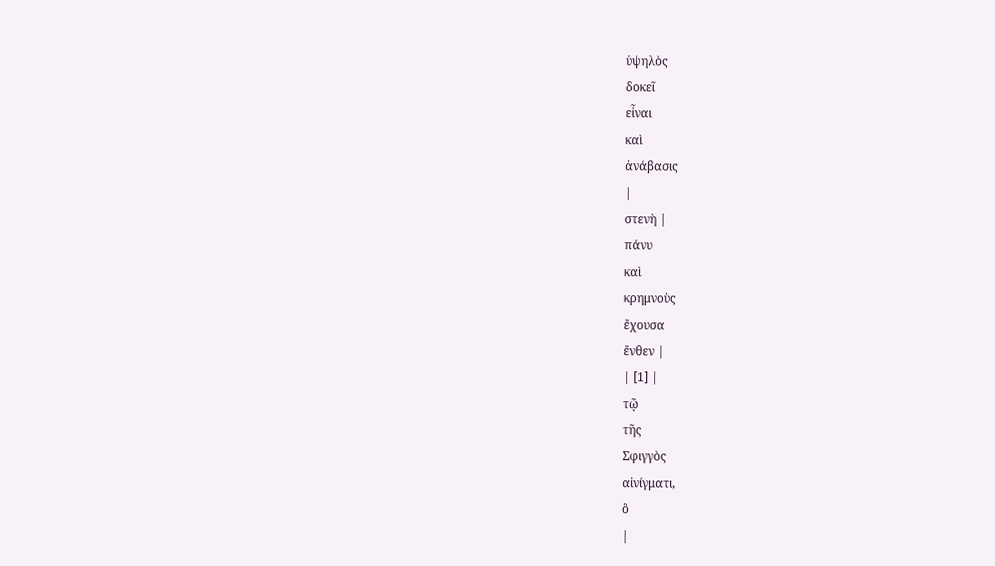ὑψηλὸς
δοκεῖ
εἶναι
καὶ
ἀνάβασις
|
στενὴ |
πάνυ
καὶ
κρημνοὺς
ἔχουσα
ἔνθεν |
| [1] |
τῷ
τῆς
Σφιγγὸς
αἰνίγματι,
ὃ
|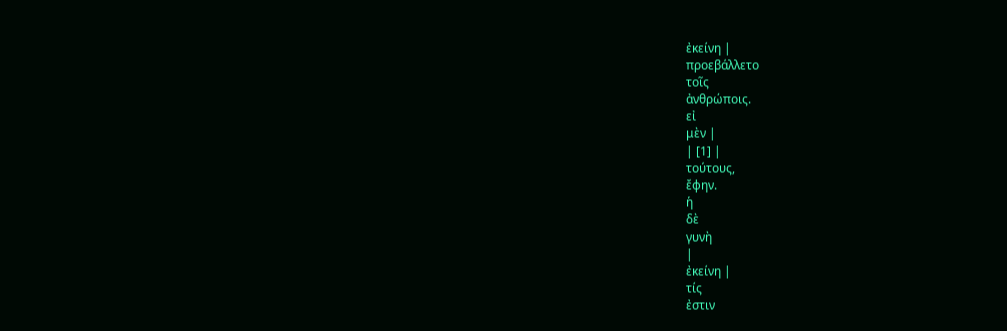ἐκείνη |
προεβάλλετο
τοῖς
ἀνθρώποις.
εἰ
μὲν |
| [1] |
τούτους,
ἔφην.
ἡ
δὲ
γυνὴ
|
ἐκείνη |
τίς
ἐστιν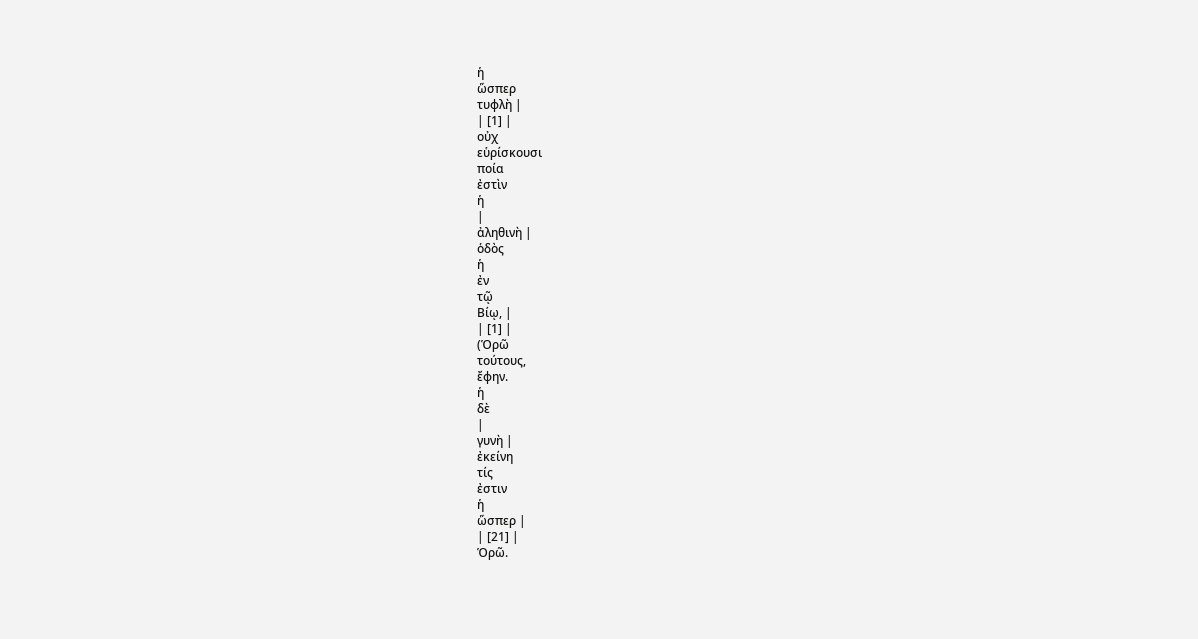ἡ
ὥσπερ
τυφλὴ |
| [1] |
οὐχ
εὑρίσκουσι
ποία
ἐστὶν
ἡ
|
ἀληθινὴ |
ὁδὸς
ἡ
ἐν
τῷ
Βίῳ, |
| [1] |
(Ὁρῶ
τούτους,
ἔφην.
ἡ
δὲ
|
γυνὴ |
ἐκείνη
τίς
ἐστιν
ἡ
ὥσπερ |
| [21] |
Ὁρῶ.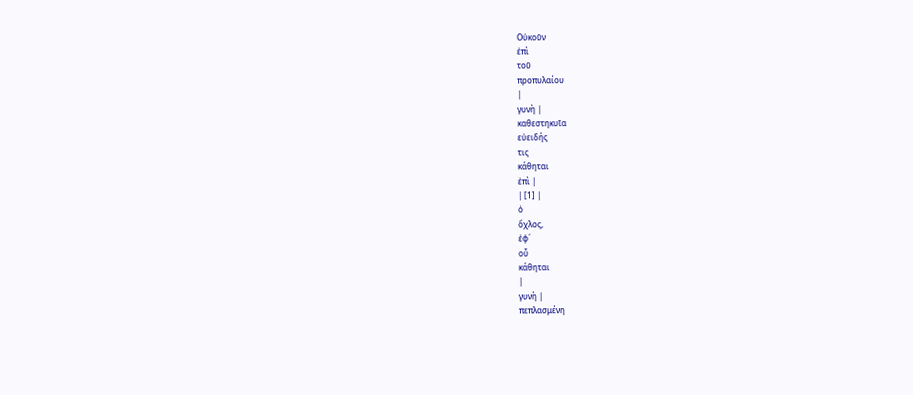Οὐκοῦν
ἐπὶ
τοῦ
προπυλαίου
|
γυνὴ |
καθεστηκυῖα
εὐειδής
τις
κάθηται
ἐπὶ |
| [1] |
ὁ
ὄχλος,
ἐφ´
οὗ
κάθηται
|
γυνὴ |
πεπλασμένη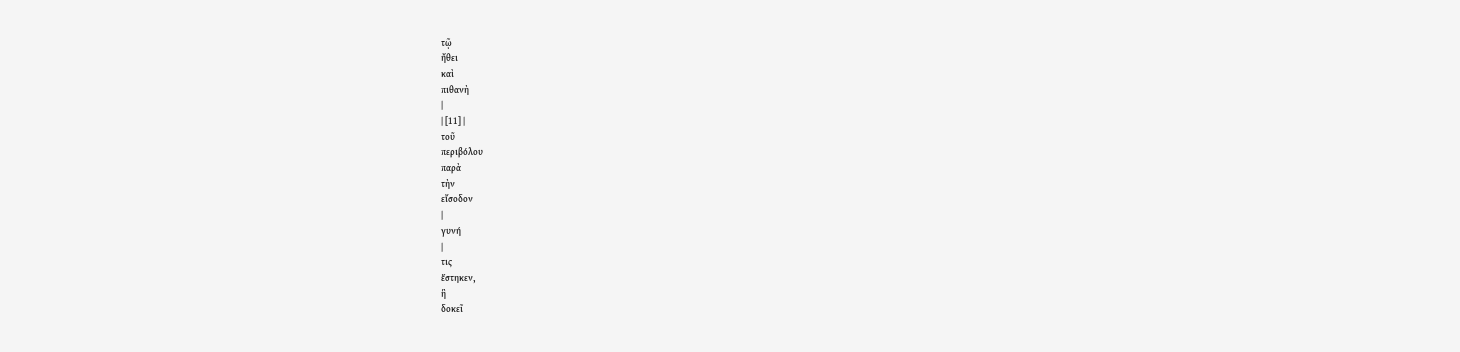τῷ
ἤθει
καὶ
πιθανὴ
|
| [11] |
τοῦ
περιβόλου
παρὰ
τὴν
εἴσοδον
|
γυνή
|
τις
ἕστηκεν,
ἣ
δοκεῖ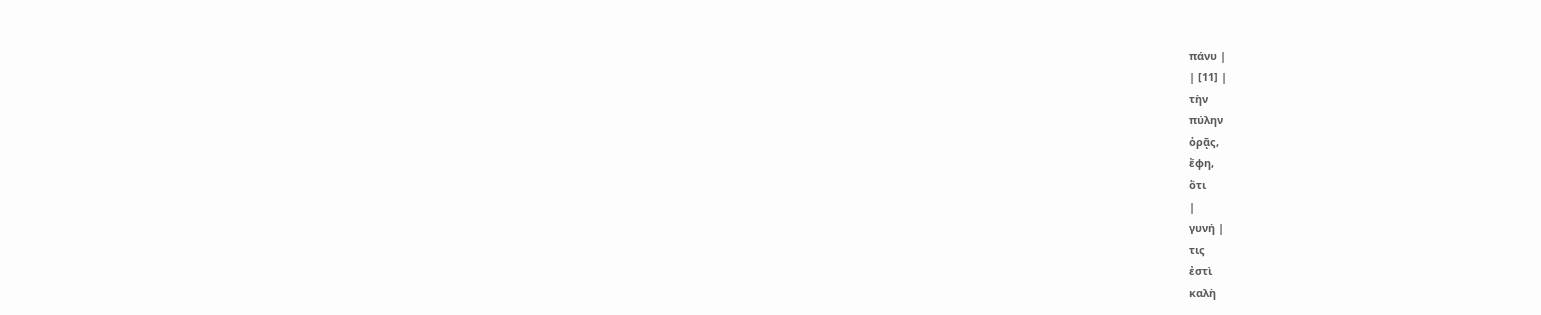πάνυ |
| [11] |
τὴν
πύλην
ὁρᾷς,
ἔφη,
ὅτι
|
γυνή |
τις
ἐστὶ
καλὴ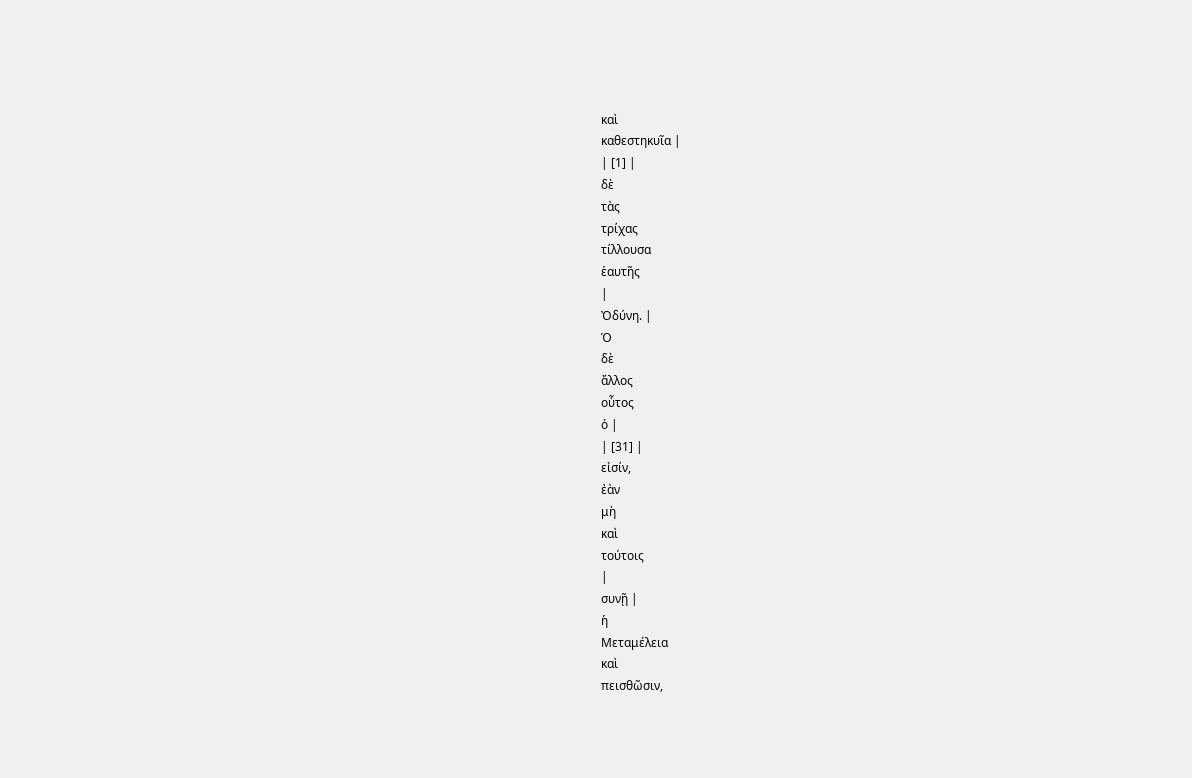καὶ
καθεστηκυῖα |
| [1] |
δὲ
τὰς
τρίχας
τίλλουσα
ἑαυτῆς
|
Ὀδύνη. |
Ὁ
δὲ
ἄλλος
οὗτος
ὁ |
| [31] |
εἰσίν,
ἐὰν
μὴ
καὶ
τούτοις
|
συνῇ |
ἡ
Μεταμέλεια
καὶ
πεισθῶσιν,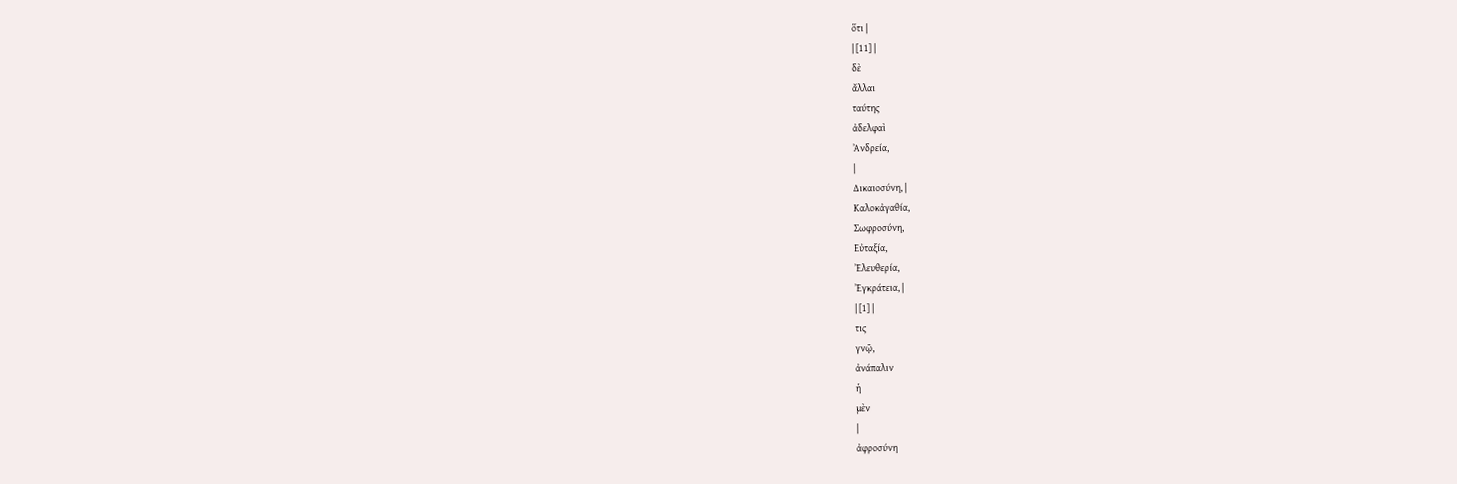ὅτι |
| [11] |
δὲ
ἄλλαι
ταύτης
ἀδελφαὶ
Ἀνδρεία,
|
Δικαιοσύνη, |
Καλοκἀγαθία,
Σωφροσύνη,
Εὐταξία,
Ἐλευθερία,
Ἐγκράτεια, |
| [1] |
τις
γνῷ,
ἀνάπαλιν
ἡ
μὲν
|
ἀφροσύνη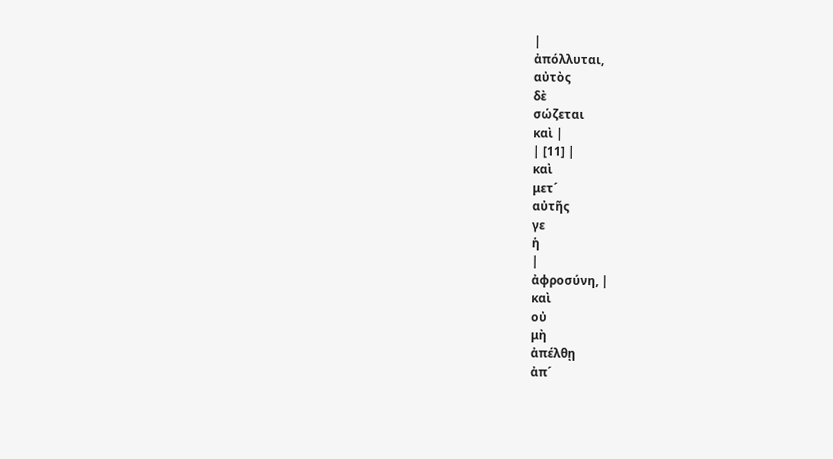|
ἀπόλλυται,
αὐτὸς
δὲ
σώζεται
καὶ |
| [11] |
καὶ
μετ´
αὐτῆς
γε
ἡ
|
ἀφροσύνη, |
καὶ
οὐ
μὴ
ἀπέλθῃ
ἀπ´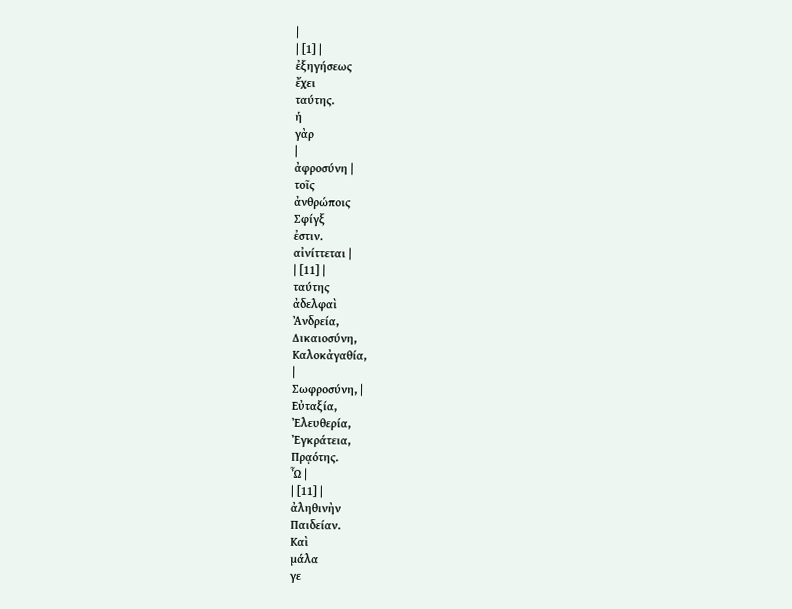|
| [1] |
ἐξηγήσεως
ἔχει
ταύτης.
ἡ
γὰρ
|
ἀφροσύνη |
τοῖς
ἀνθρώποις
Σφίγξ
ἐστιν.
αἰνίττεται |
| [11] |
ταύτης
ἀδελφαὶ
Ἀνδρεία,
Δικαιοσύνη,
Καλοκἀγαθία,
|
Σωφροσύνη, |
Εὐταξία,
Ἐλευθερία,
Ἐγκράτεια,
Πρᾳότης.
Ὦ |
| [11] |
ἀληθινὴν
Παιδείαν.
Καὶ
μάλα
γε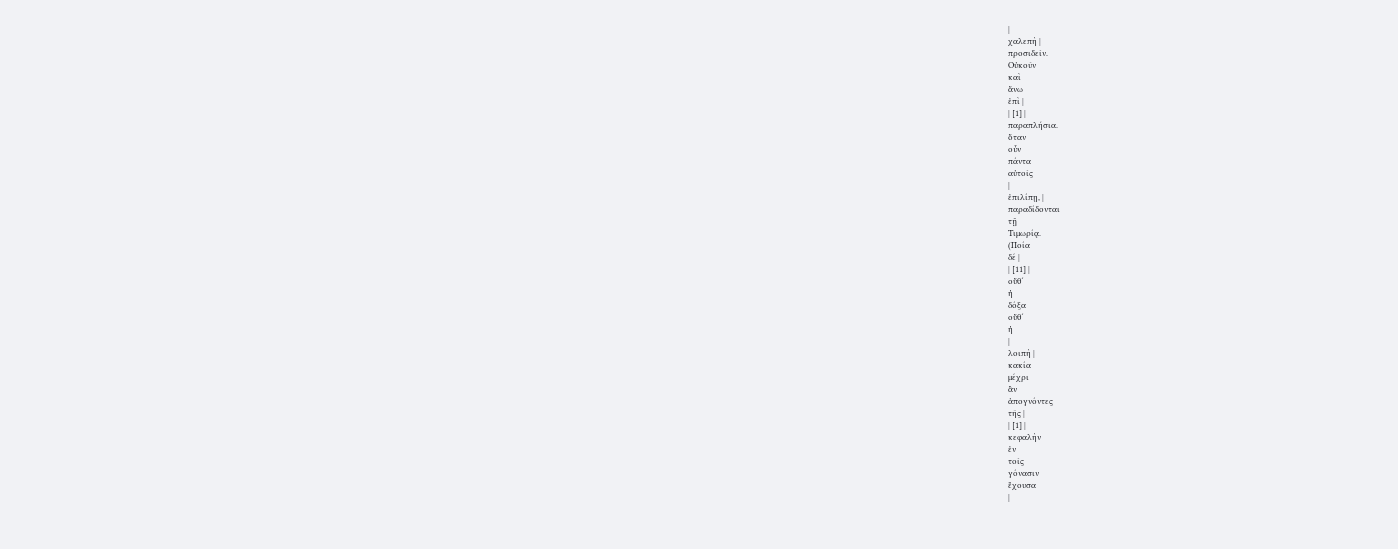|
χαλεπὴ |
προσιδεῖν.
Οὐκοῦν
καὶ
ἄνω
ἐπὶ |
| [1] |
παραπλήσια.
ὅταν
οὖν
πάντα
αὐτοῖς
|
ἐπιλίπῃ, |
παραδίδονται
τῇ
Τιμωρίᾳ.
(Ποία
δέ |
| [11] |
οὔθ´
ἡ
δόξα
οὔθ´
ἡ
|
λοιπὴ |
κακία
μέχρι
ἂν
ἀπογνόντες
τῆς |
| [1] |
κεφαλὴν
ἐν
τοῖς
γόνασιν
ἔχουσα
|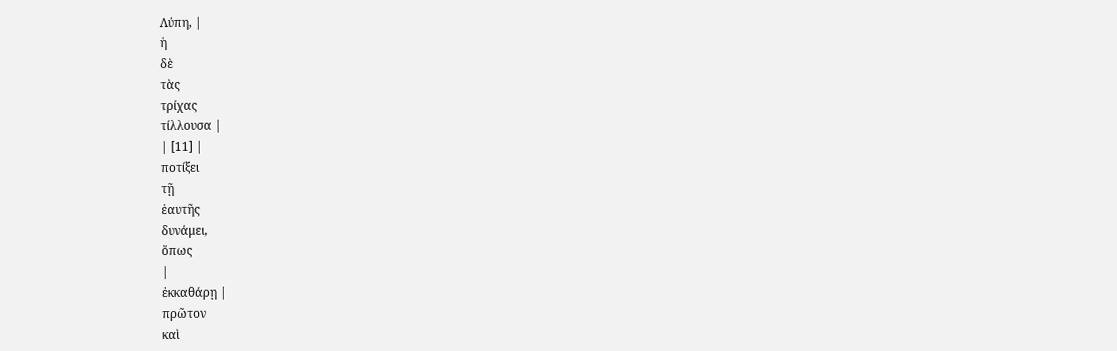Λύπη, |
ἡ
δὲ
τὰς
τρίχας
τίλλουσα |
| [11] |
ποτίξει
τῇ
ἑαυτῆς
δυνάμει,
ὅπως
|
ἐκκαθάρῃ |
πρῶτον
καὶ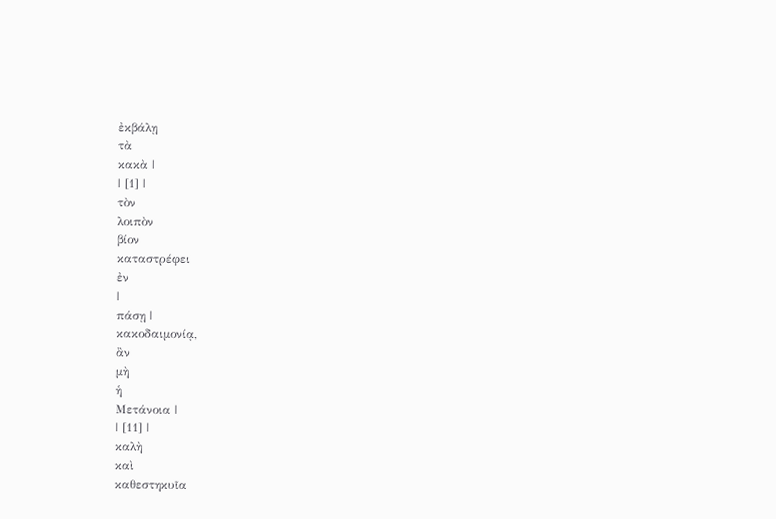ἐκβάλῃ
τὰ
κακὰ |
| [1] |
τὸν
λοιπὸν
βίον
καταστρέφει
ἐν
|
πάσῃ |
κακοδαιμονίᾳ,
ἂν
μὴ
ἡ
Μετάνοια |
| [11] |
καλὴ
καὶ
καθεστηκυῖα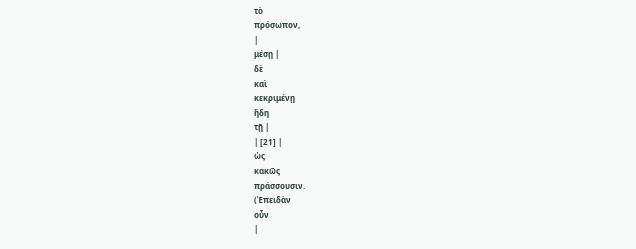τὸ
πρόσωπον,
|
μέσῃ |
δὲ
καὶ
κεκριμένῃ
ἤδη
τῇ |
| [21] |
ὡς
κακῶς
πράσσουσιν.
(Ἐπειδὰν
οὖν
|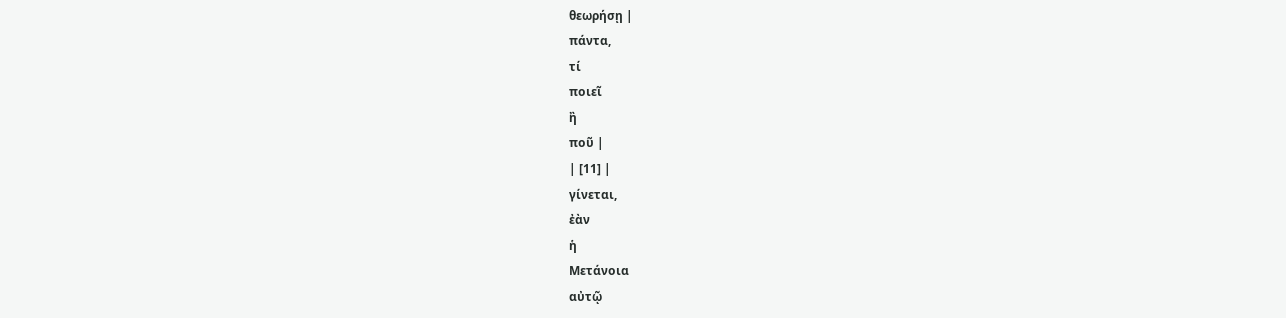θεωρήσῃ |
πάντα,
τί
ποιεῖ
ἢ
ποῦ |
| [11] |
γίνεται,
ἐὰν
ἡ
Μετάνοια
αὐτῷ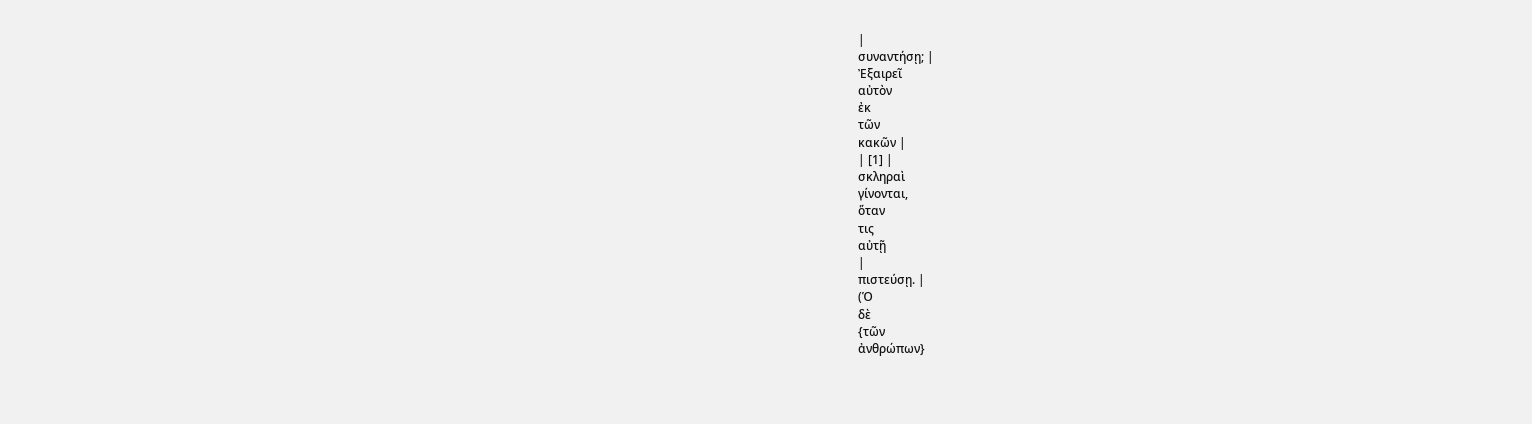|
συναντήσῃ; |
Ἐξαιρεῖ
αὐτὸν
ἐκ
τῶν
κακῶν |
| [1] |
σκληραὶ
γίνονται,
ὅταν
τις
αὐτῇ
|
πιστεύσῃ. |
(Ὁ
δὲ
{τῶν
ἀνθρώπων}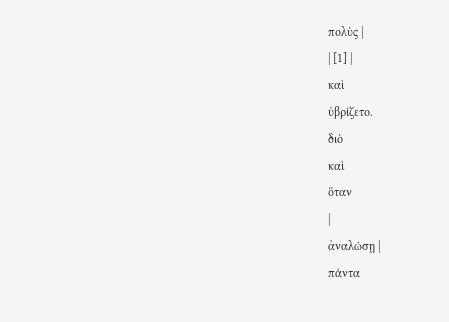πολὺς |
| [1] |
καὶ
ὑβρίζετο.
διὸ
καὶ
ὅταν
|
ἀναλώσῃ |
πάντα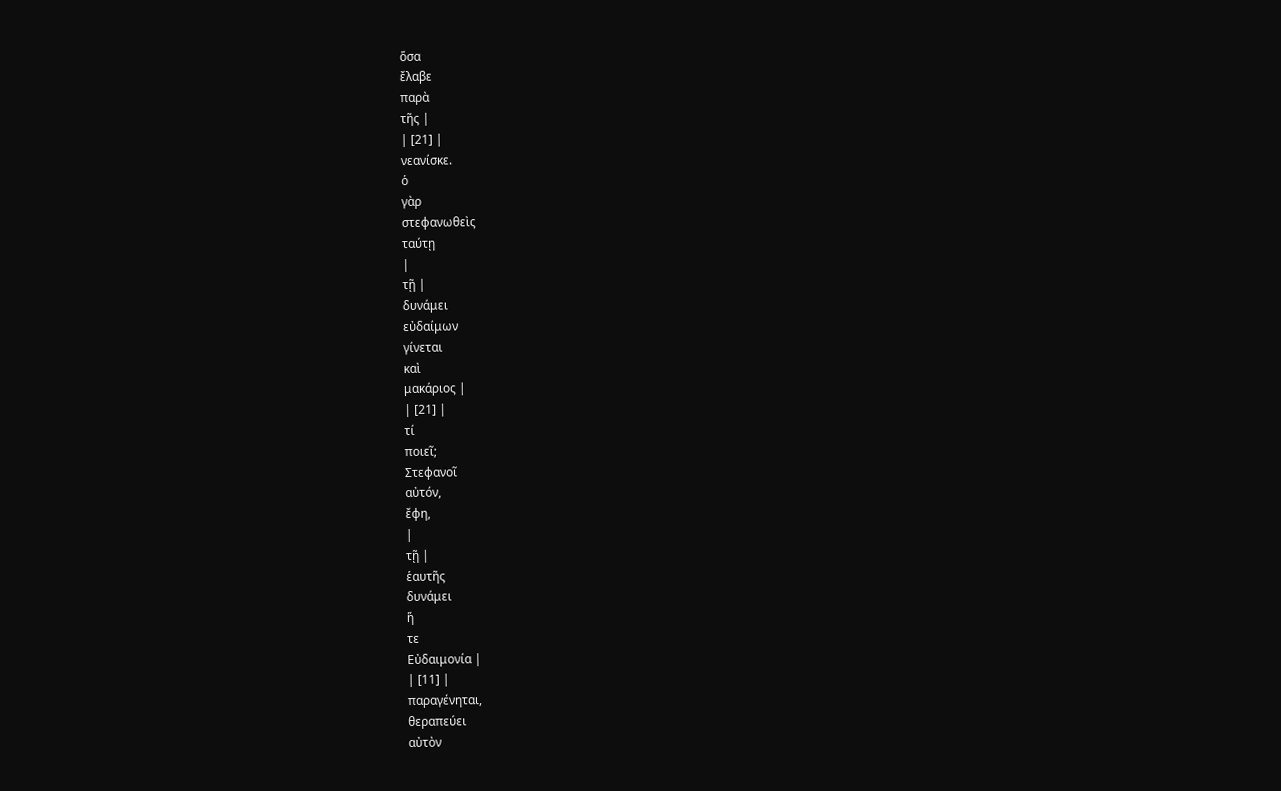ὅσα
ἔλαβε
παρὰ
τῆς |
| [21] |
νεανίσκε.
ὁ
γὰρ
στεφανωθεὶς
ταύτῃ
|
τῇ |
δυνάμει
εὐδαίμων
γίνεται
καὶ
μακάριος |
| [21] |
τί
ποιεῖ;
Στεφανοῖ
αὐτόν,
ἔφη,
|
τῇ |
ἑαυτῆς
δυνάμει
ἥ
τε
Εὐδαιμονία |
| [11] |
παραγένηται,
θεραπεύει
αὐτὸν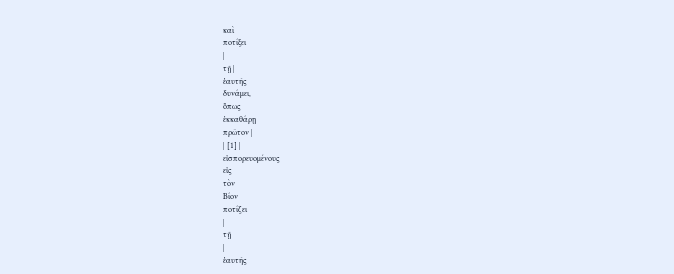καὶ
ποτίξει
|
τῇ |
ἑαυτῆς
δυνάμει,
ὅπως
ἐκκαθάρῃ
πρῶτον |
| [1] |
εἰσπορευομένους
εἰς
τὸν
Βίον
ποτίζει
|
τῇ
|
ἑαυτῆς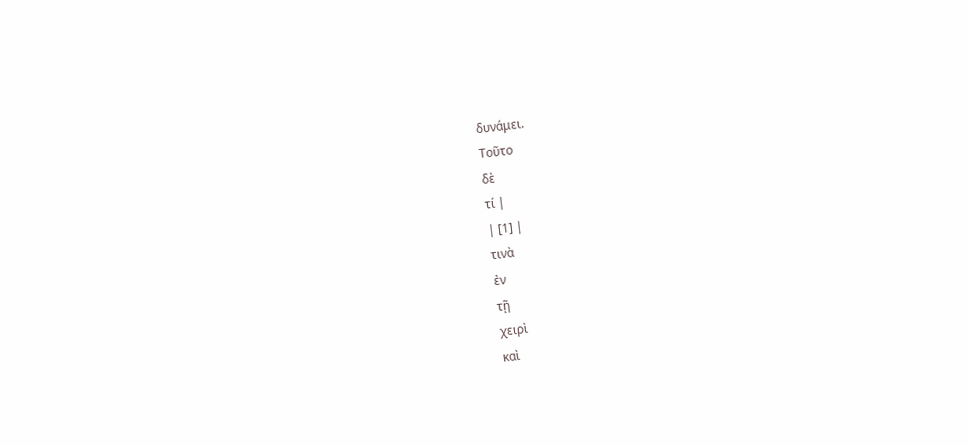δυνάμει.
Τοῦτο
δὲ
τί |
| [1] |
τινὰ
ἐν
τῇ
χειρὶ
καὶ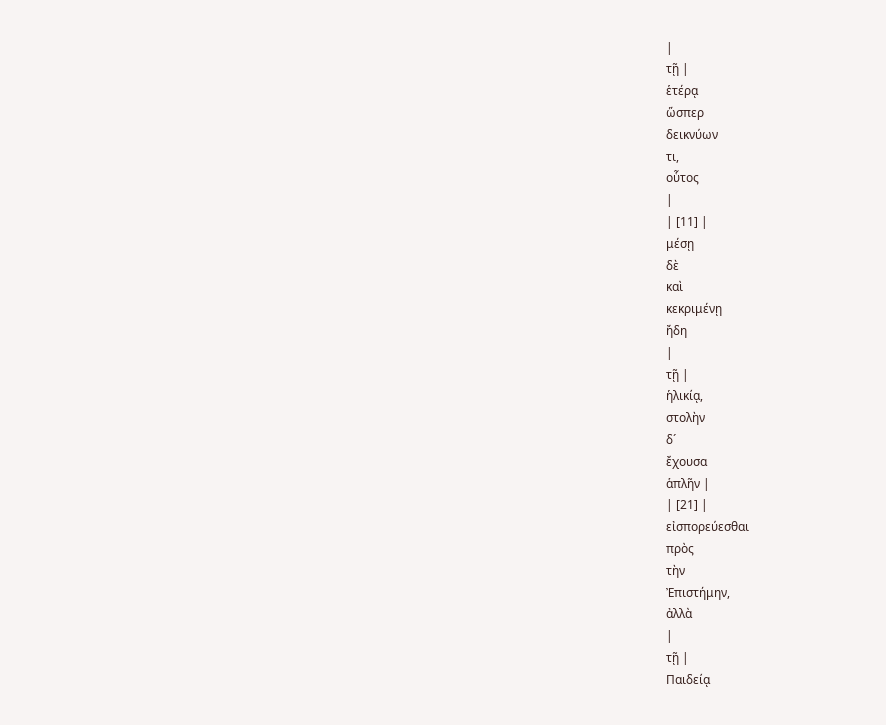|
τῇ |
ἑτέρᾳ
ὥσπερ
δεικνύων
τι,
οὗτος
|
| [11] |
μέσῃ
δὲ
καὶ
κεκριμένῃ
ἤδη
|
τῇ |
ἡλικίᾳ,
στολὴν
δ´
ἔχουσα
ἁπλῆν |
| [21] |
εἰσπορεύεσθαι
πρὸς
τὴν
Ἐπιστήμην,
ἀλλὰ
|
τῇ |
Παιδείᾳ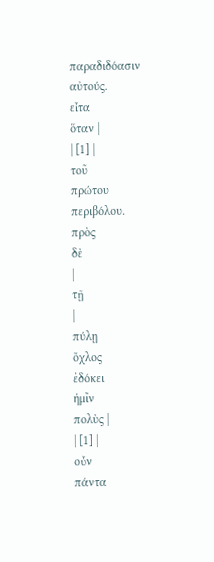παραδιδόασιν
αὐτούς.
εἶτα
ὅταν |
| [1] |
τοῦ
πρώτου
περιβόλου.
πρὸς
δὲ
|
τῇ
|
πύλῃ
ὄχλος
ἐδόκει
ἡμῖν
πολὺς |
| [1] |
οὖν
πάντα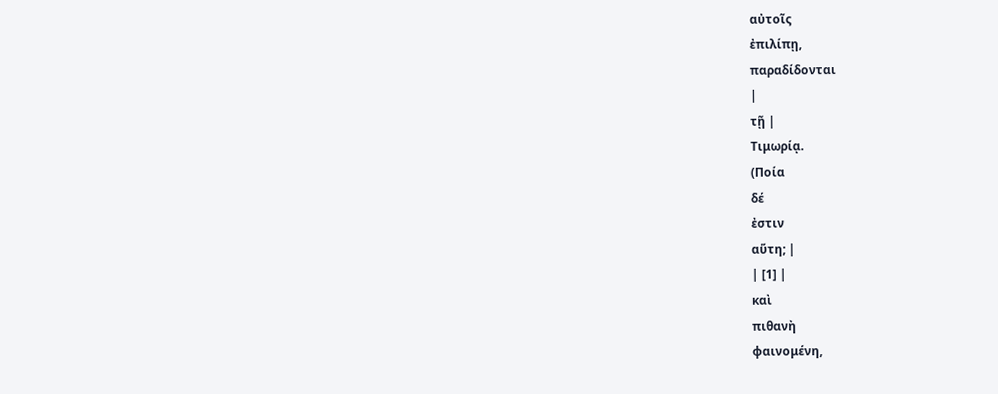αὐτοῖς
ἐπιλίπῃ,
παραδίδονται
|
τῇ |
Τιμωρίᾳ.
(Ποία
δέ
ἐστιν
αὕτη; |
| [1] |
καὶ
πιθανὴ
φαινομένη,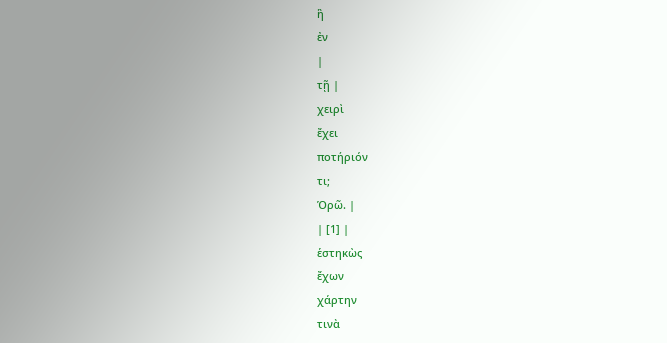ἣ
ἐν
|
τῇ |
χειρὶ
ἔχει
ποτήριόν
τι;
Ὁρῶ. |
| [1] |
ἑστηκὼς
ἔχων
χάρτην
τινὰ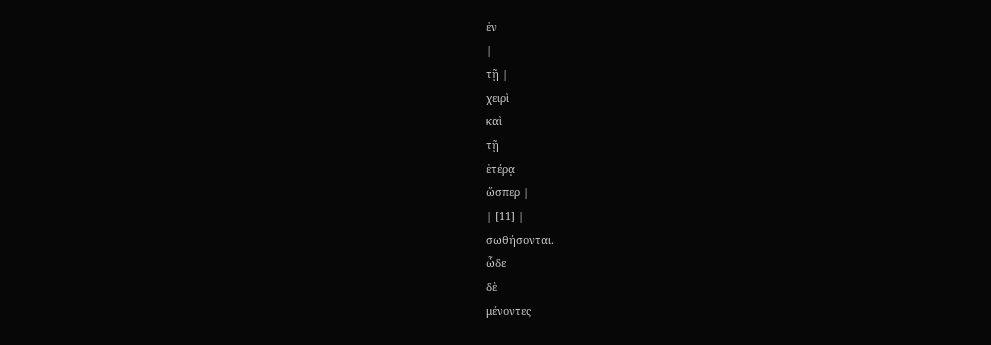ἐν
|
τῇ |
χειρὶ
καὶ
τῇ
ἑτέρᾳ
ὥσπερ |
| [11] |
σωθήσονται.
ὧδε
δὲ
μένοντες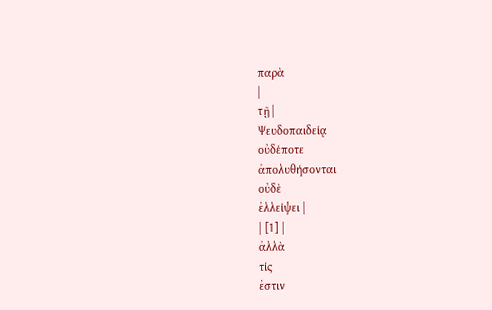παρὰ
|
τῇ |
Ψευδοπαιδείᾳ
οὐδέποτε
ἀπολυθήσονται
οὐδὲ
ἐλλείψει |
| [1] |
ἀλλὰ
τίς
ἐστιν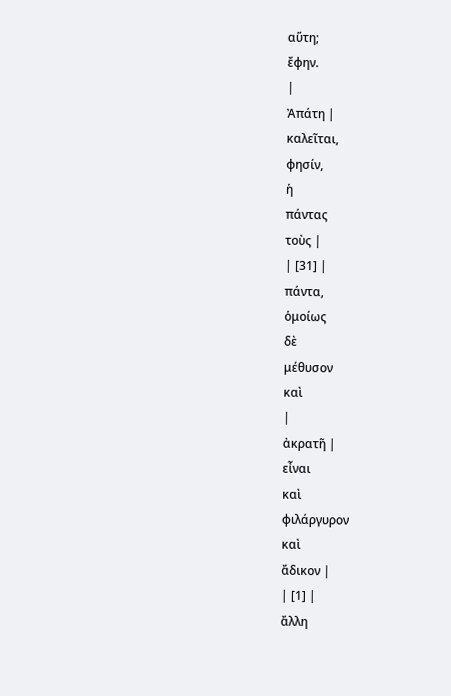αὕτη;
ἔφην.
|
Ἀπάτη |
καλεῖται,
φησίν,
ἡ
πάντας
τοὺς |
| [31] |
πάντα,
ὁμοίως
δὲ
μέθυσον
καὶ
|
ἀκρατῆ |
εἶναι
καὶ
φιλάργυρον
καὶ
ἄδικον |
| [1] |
ἄλλη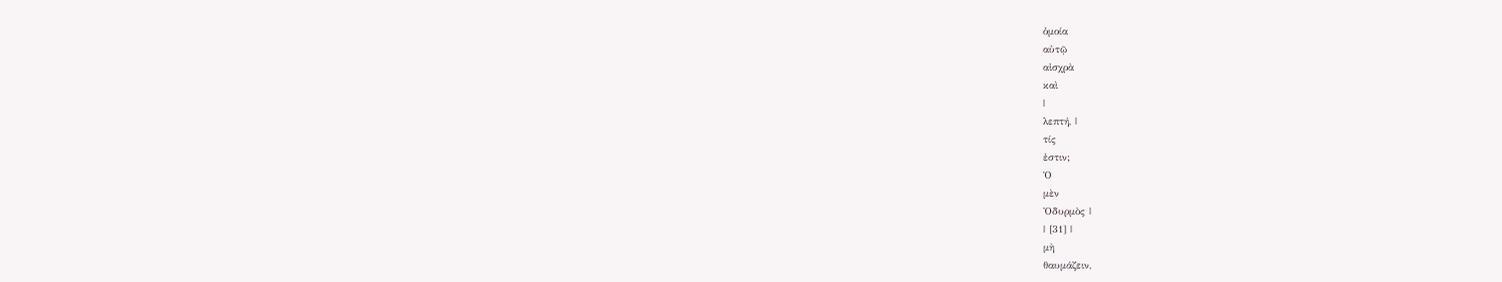ὁμοία
αὐτῷ
αἰσχρὰ
καὶ
|
λεπτή, |
τίς
ἐστιν;
Ὁ
μὲν
Ὀδυρμὸς |
| [31] |
μὴ
θαυμάζειν,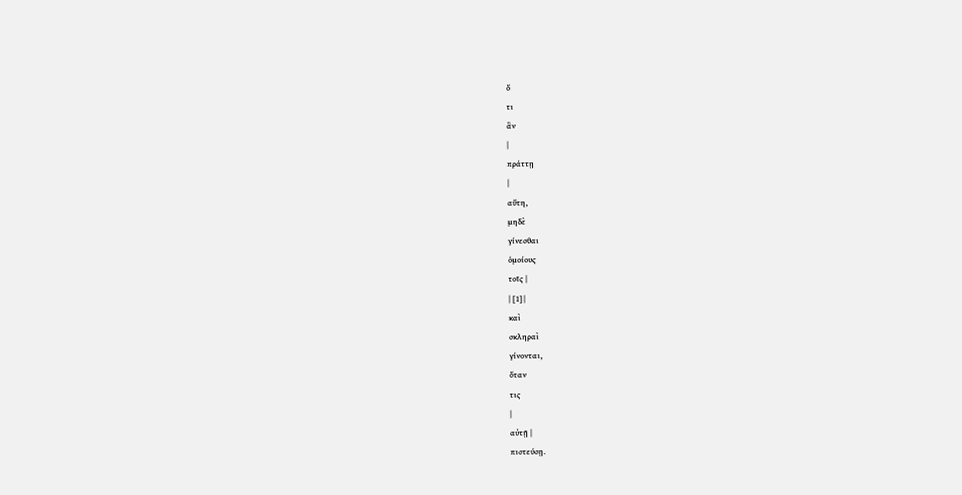ὅ
τι
ἂν
|
πράττῃ
|
αὕτη,
μηδὲ
γίνεσθαι
ὁμοίους
τοῖς |
| [1] |
καὶ
σκληραὶ
γίνονται,
ὅταν
τις
|
αὐτῇ |
πιστεύσῃ.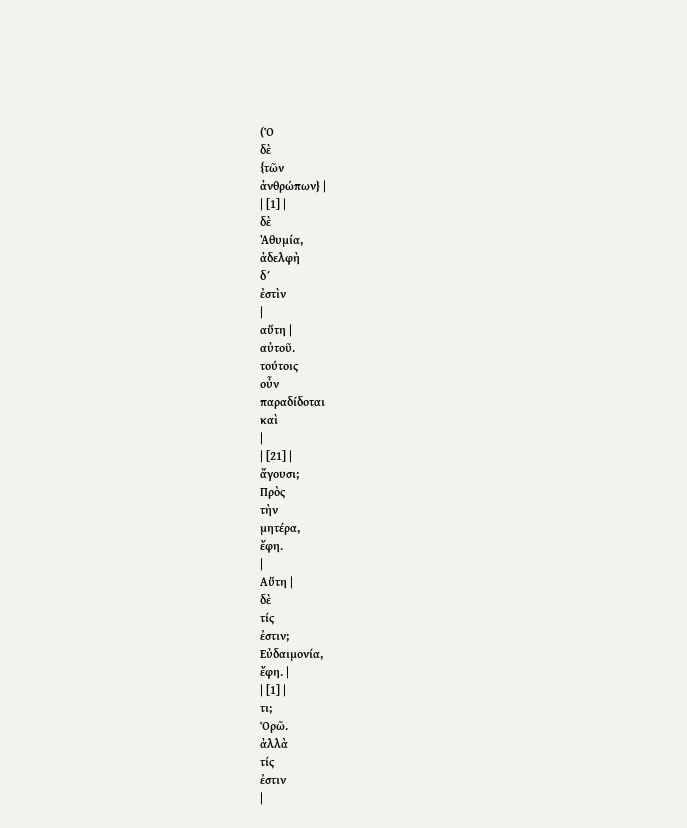(Ὁ
δὲ
{τῶν
ἀνθρώπων} |
| [1] |
δὲ
Ἀθυμία,
ἀδελφὴ
δ´
ἐστὶν
|
αὕτη |
αὐτοῦ.
τούτοις
οὖν
παραδίδοται
καὶ
|
| [21] |
ἄγουσι;
Πρὸς
τὴν
μητέρα,
ἔφη.
|
Αὕτη |
δὲ
τίς
ἐστιν;
Εὐδαιμονία,
ἔφη. |
| [1] |
τι;
Ὁρῶ.
ἀλλὰ
τίς
ἐστιν
|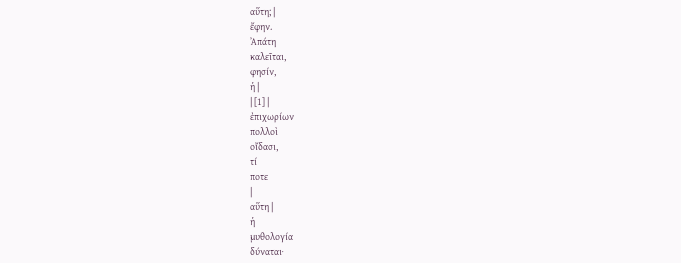αὕτη; |
ἔφην.
Ἀπάτη
καλεῖται,
φησίν,
ἡ |
| [1] |
ἐπιχωρίων
πολλοὶ
οἴδασι,
τί
ποτε
|
αὕτη |
ἡ
μυθολογία
δύναται·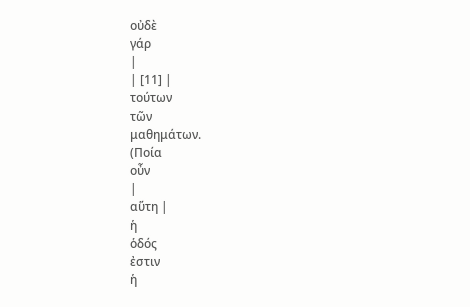οὐδὲ
γάρ
|
| [11] |
τούτων
τῶν
μαθημάτων.
(Ποία
οὖν
|
αὕτη |
ἡ
ὁδός
ἐστιν
ἡ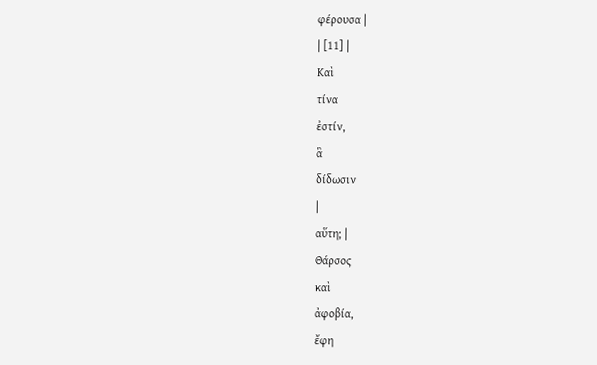φέρουσα |
| [11] |
Καὶ
τίνα
ἐστίν,
ἃ
δίδωσιν
|
αὕτη; |
Θάρσος
καὶ
ἀφοβία,
ἔφη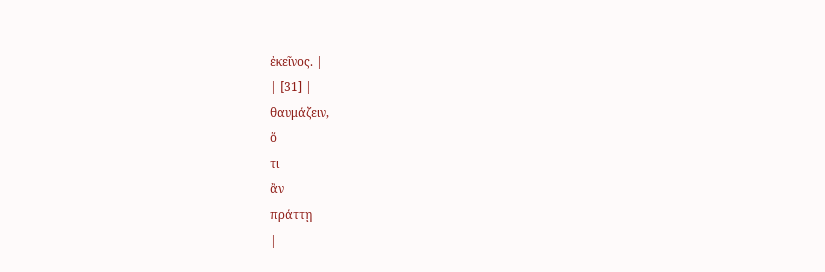ἐκεῖνος. |
| [31] |
θαυμάζειν,
ὅ
τι
ἂν
πράττῃ
|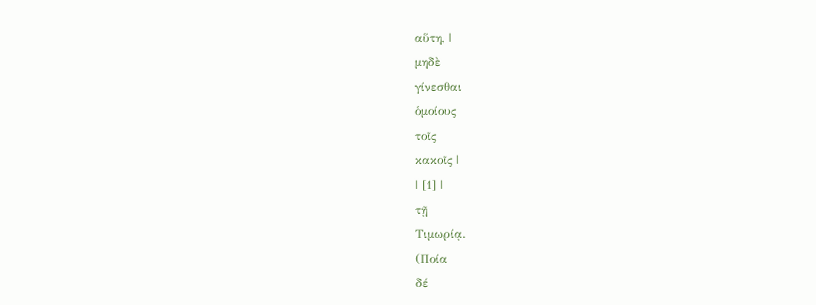αὕτη, |
μηδὲ
γίνεσθαι
ὁμοίους
τοῖς
κακοῖς |
| [1] |
τῇ
Τιμωρίᾳ.
(Ποία
δέ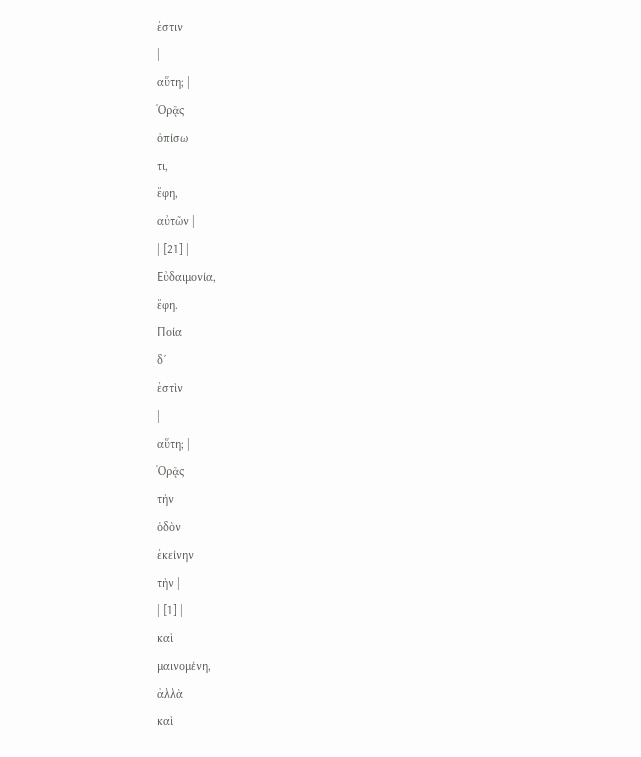ἐστιν
|
αὕτη; |
Ὁρᾷς
ὀπίσω
τι,
ἔφη,
αὐτῶν |
| [21] |
Εὐδαιμονία,
ἔφη.
Ποία
δ´
ἐστὶν
|
αὕτη; |
Ὁρᾷς
τὴν
ὁδὸν
ἐκείνην
τὴν |
| [1] |
καὶ
μαινομένη,
ἀλλὰ
καὶ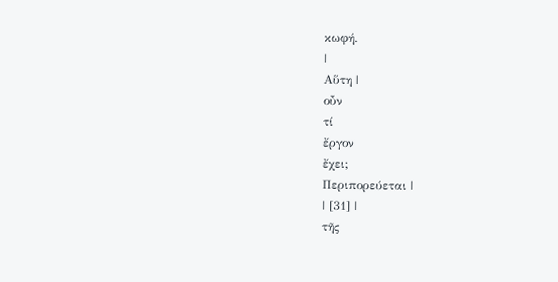κωφή.
|
Αὕτη |
οὖν
τί
ἔργον
ἔχει;
Περιπορεύεται |
| [31] |
τῆς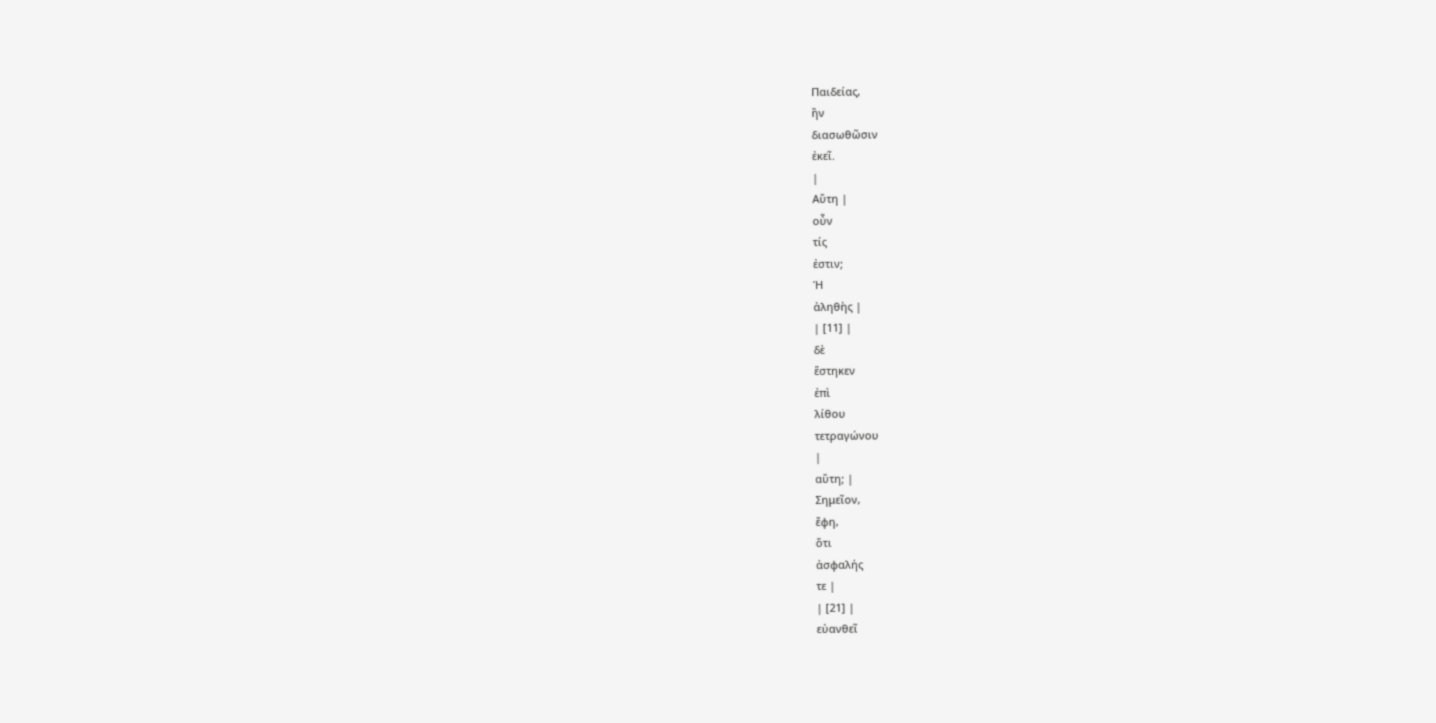Παιδείας,
ἢν
διασωθῶσιν
ἐκεῖ.
|
Αὕτη |
οὖν
τίς
ἐστιν;
Ἡ
ἀληθὴς |
| [11] |
δὲ
ἕστηκεν
ἐπὶ
λίθου
τετραγώνου
|
αὕτη; |
Σημεῖον,
ἔφη,
ὅτι
ἀσφαλής
τε |
| [21] |
εὐανθεῖ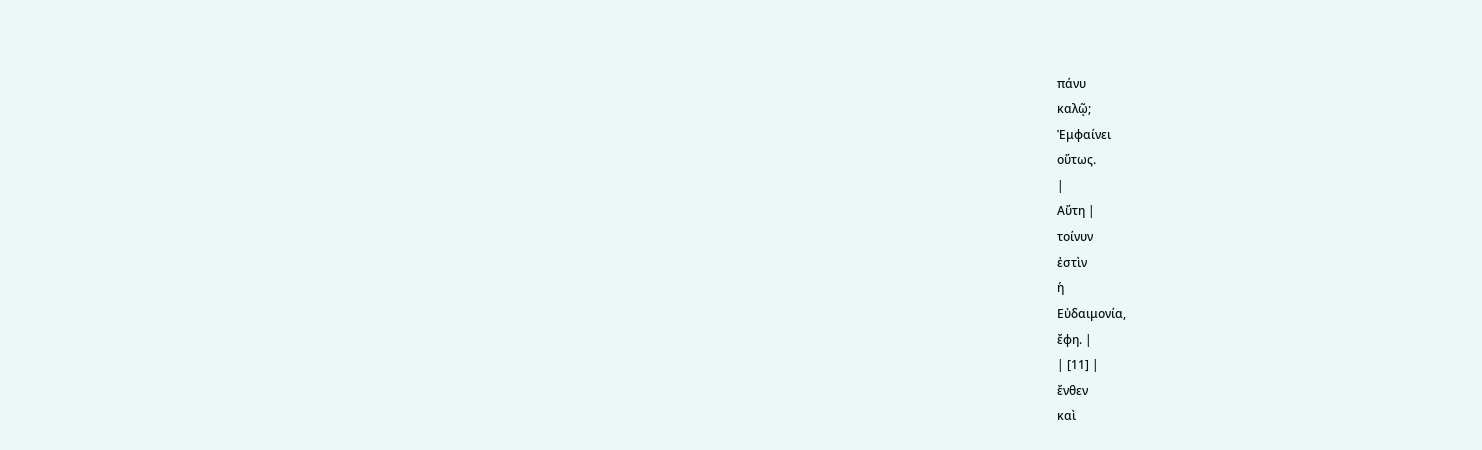πάνυ
καλῷ;
Ἐμφαίνει
οὕτως.
|
Αὕτη |
τοίνυν
ἐστὶν
ἡ
Εὐδαιμονία,
ἔφη. |
| [11] |
ἔνθεν
καὶ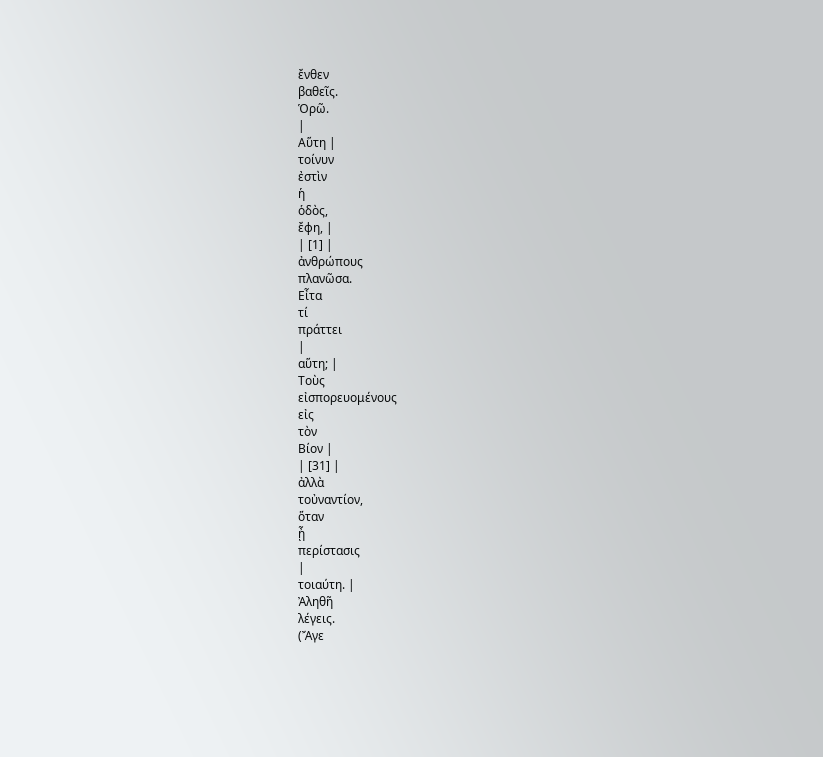ἔνθεν
βαθεῖς.
Ὁρῶ.
|
Αὕτη |
τοίνυν
ἐστὶν
ἡ
ὁδὸς,
ἔφη, |
| [1] |
ἀνθρώπους
πλανῶσα.
Εἶτα
τί
πράττει
|
αὕτη; |
Τοὺς
εἰσπορευομένους
εἰς
τὸν
Βίον |
| [31] |
ἀλλὰ
τοὐναντίον,
ὅταν
ᾖ
περίστασις
|
τοιαύτη. |
Ἀληθῆ
λέγεις.
(Ἄγε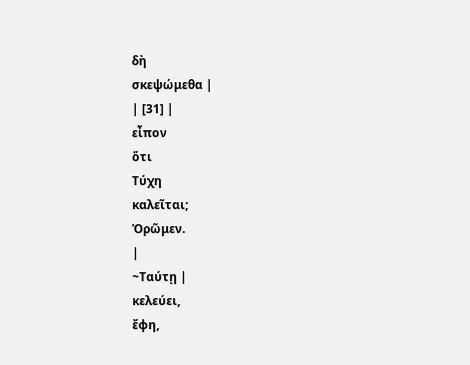δὴ
σκεψώμεθα |
| [31] |
εἶπον
ὅτι
Τύχη
καλεῖται;
Ὁρῶμεν.
|
~Ταύτῃ |
κελεύει,
ἔφη,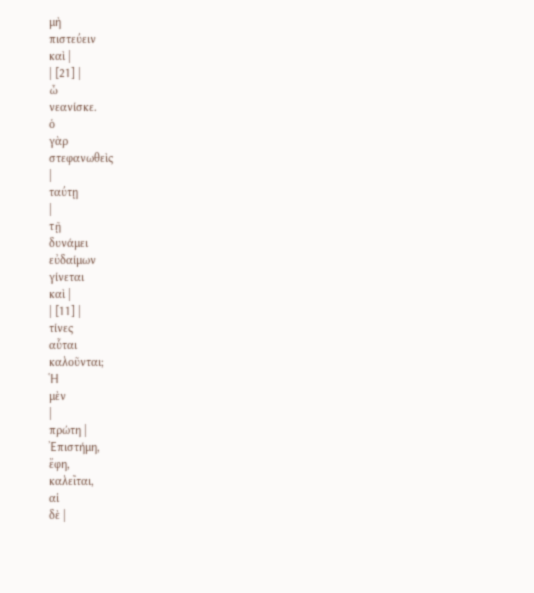μὴ
πιστεύειν
καὶ |
| [21] |
ὦ
νεανίσκε.
ὁ
γὰρ
στεφανωθεὶς
|
ταύτῃ
|
τῇ
δυνάμει
εὐδαίμων
γίνεται
καὶ |
| [11] |
τίνες
αὗται
καλοῦνται;
Ἡ
μὲν
|
πρώτη |
Ἐπιστήμη,
ἔφη,
καλεῖται,
αἱ
δὲ |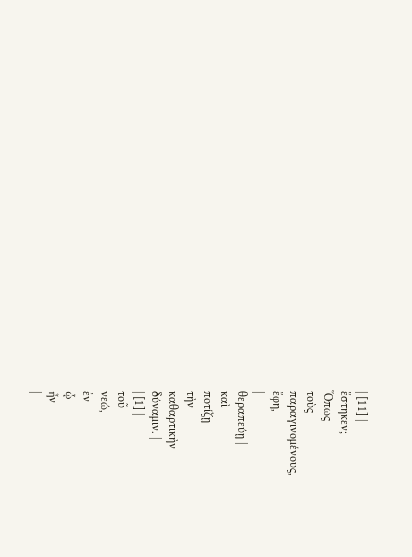| [11] |
ἕστηκεν;
Ὅπως
τοὺς
παραγινομένους,
ἔφη,
|
θεραπεύῃ |
καὶ
ποτίζῃ
τὴν
καθαρτικὴν
δύναμιν. |
| [1] |
τοῦ
νεώ,
ἐν
ᾧ
ἦν
|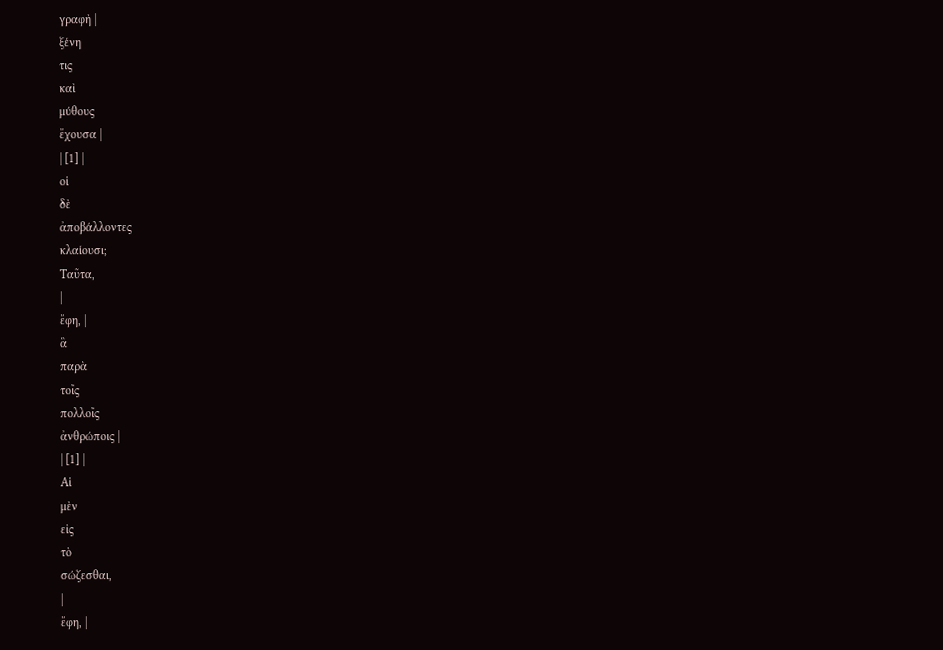γραφὴ |
ξένη
τις
καὶ
μύθους
ἔχουσα |
| [1] |
οἱ
δὲ
ἀποβάλλοντες
κλαίουσι;
Ταῦτα,
|
ἔφη, |
ἃ
παρὰ
τοῖς
πολλοῖς
ἀνθρώποις |
| [1] |
Αἱ
μὲν
εἰς
τὸ
σώζεσθαι,
|
ἔφη, |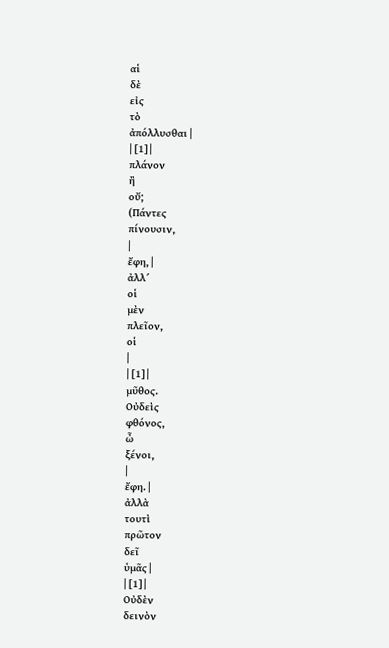αἱ
δὲ
εἰς
τὸ
ἀπόλλυσθαι |
| [1] |
πλάνον
ἢ
οὔ;
(Πάντες
πίνουσιν,
|
ἔφη, |
ἀλλ´
οἱ
μὲν
πλεῖον,
οἱ
|
| [1] |
μῦθος.
Οὐδεὶς
φθόνος,
ὦ
ξένοι,
|
ἔφη. |
ἀλλὰ
τουτὶ
πρῶτον
δεῖ
ὑμᾶς |
| [1] |
Οὐδὲν
δεινὸν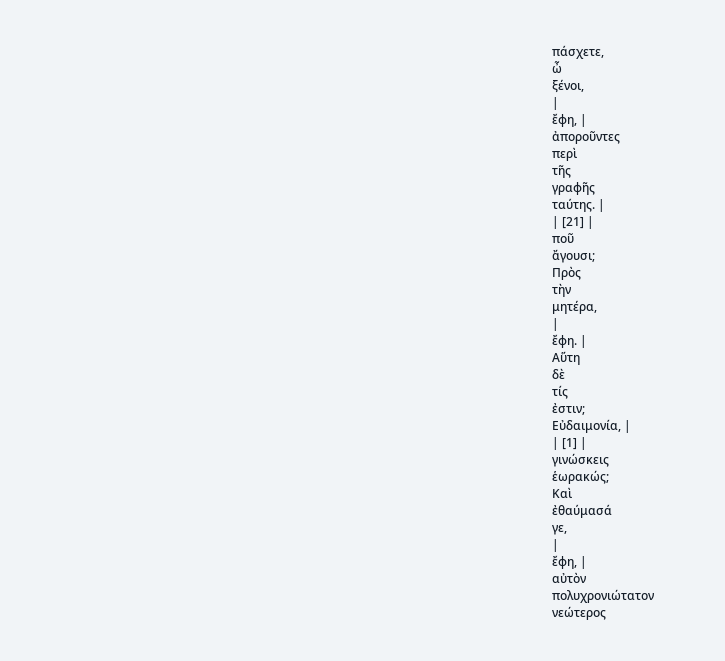πάσχετε,
ὦ
ξένοι,
|
ἔφη, |
ἀποροῦντες
περὶ
τῆς
γραφῆς
ταύτης. |
| [21] |
ποῦ
ἄγουσι;
Πρὸς
τὴν
μητέρα,
|
ἔφη. |
Αὕτη
δὲ
τίς
ἐστιν;
Εὐδαιμονία, |
| [1] |
γινώσκεις
ἑωρακώς;
Καὶ
ἐθαύμασά
γε,
|
ἔφη, |
αὐτὸν
πολυχρονιώτατον
νεώτερος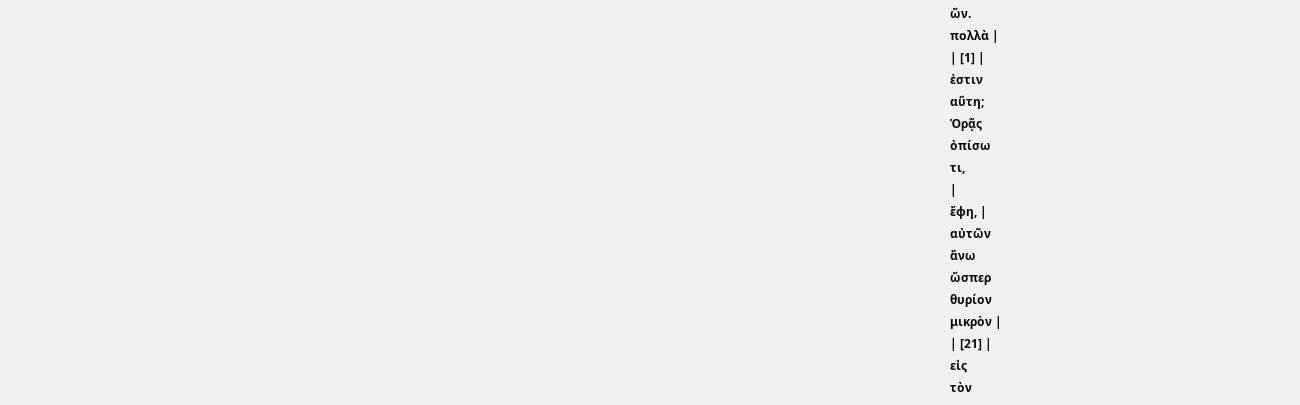ὤν.
πολλὰ |
| [1] |
ἐστιν
αὕτη;
Ὁρᾷς
ὀπίσω
τι,
|
ἔφη, |
αὐτῶν
ἄνω
ὥσπερ
θυρίον
μικρὸν |
| [21] |
εἰς
τὸν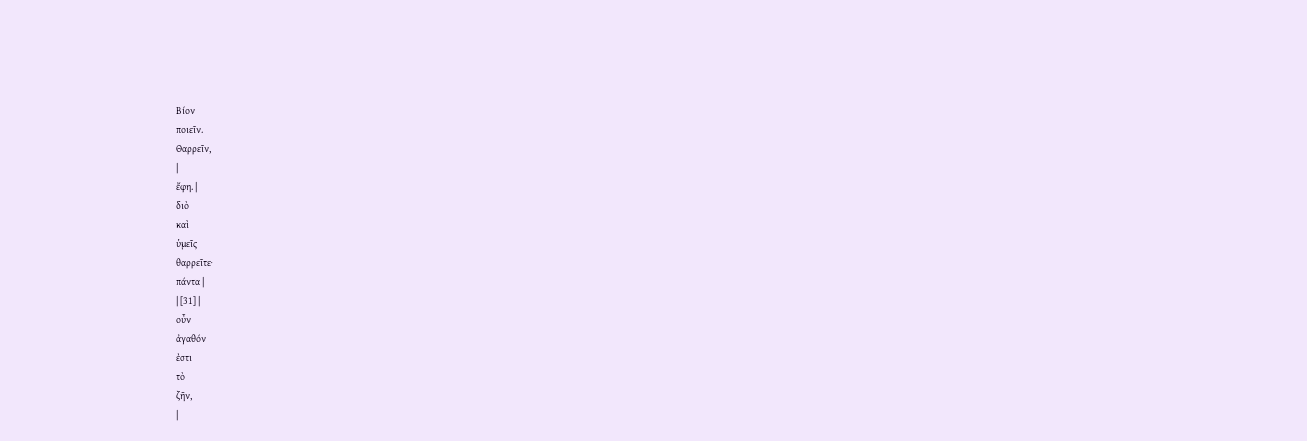Βίον
ποιεῖν.
Θαρρεῖν,
|
ἔφη. |
διὸ
καὶ
ὑμεῖς
θαρρεῖτε·
πάντα |
| [31] |
οὖν
ἀγαθόν
ἐστι
τὸ
ζῆν,
|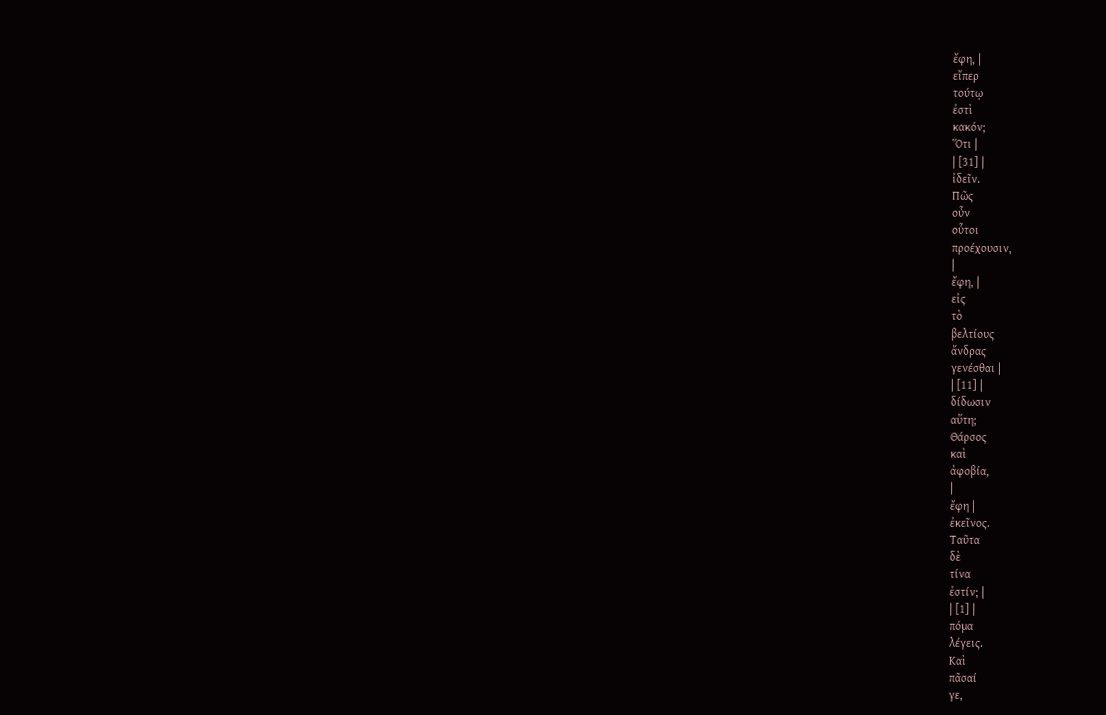ἔφη, |
εἴπερ
τούτῳ
ἐστὶ
κακόν;
Ὅτι |
| [31] |
ἰδεῖν.
Πῶς
οὖν
οὗτοι
προέχουσιν,
|
ἔφη, |
εἰς
τὸ
βελτίους
ἄνδρας
γενέσθαι |
| [11] |
δίδωσιν
αὕτη;
Θάρσος
καὶ
ἀφοβία,
|
ἔφη |
ἐκεῖνος.
Ταῦτα
δὲ
τίνα
ἐστίν; |
| [1] |
πόμα
λέγεις.
Καὶ
πᾶσαί
γε,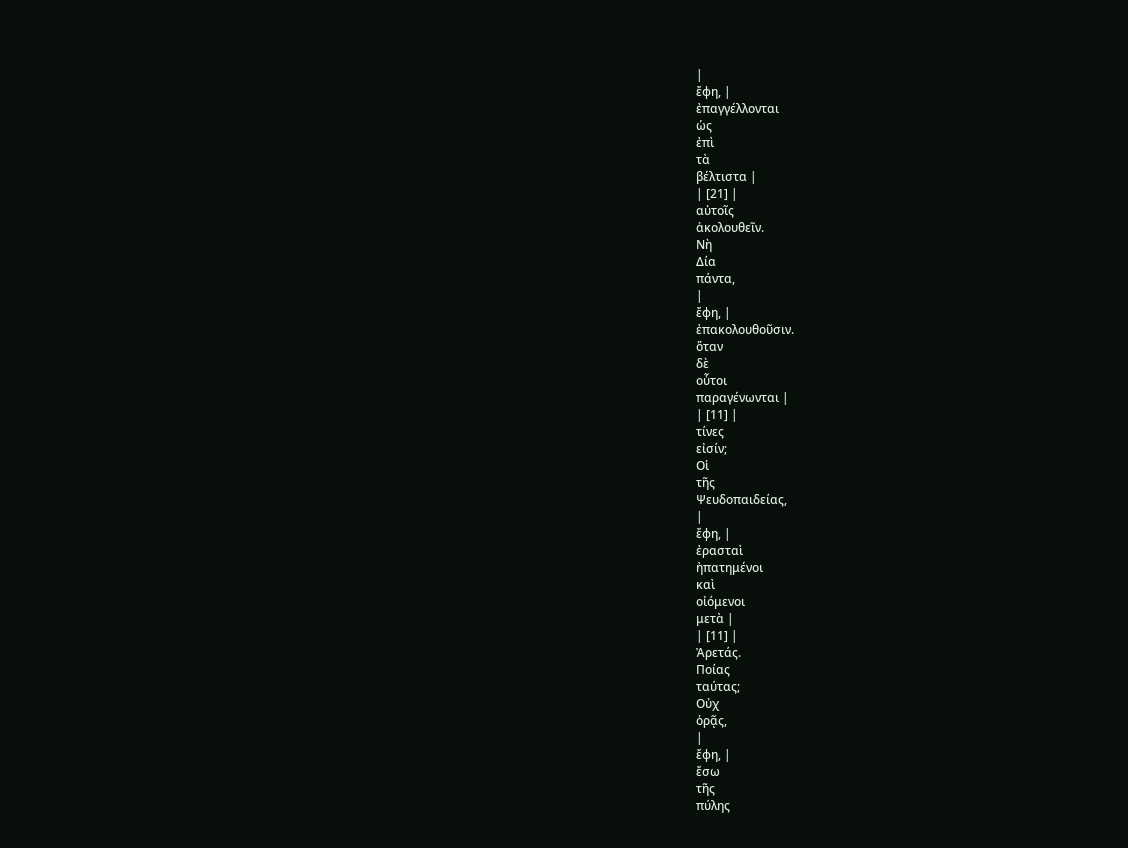|
ἔφη, |
ἐπαγγέλλονται
ὡς
ἐπὶ
τὰ
βέλτιστα |
| [21] |
αὐτοῖς
ἀκολουθεῖν.
Νὴ
Δία
πάντα,
|
ἔφη, |
ἐπακολουθοῦσιν.
ὅταν
δὲ
οὗτοι
παραγένωνται |
| [11] |
τίνες
εἰσίν;
Οἱ
τῆς
Ψευδοπαιδείας,
|
ἔφη, |
ἐρασταὶ
ἠπατημένοι
καὶ
οἰόμενοι
μετὰ |
| [11] |
Ἀρετάς.
Ποίας
ταύτας;
Οὐχ
ὁρᾷς,
|
ἔφη, |
ἔσω
τῆς
πύλης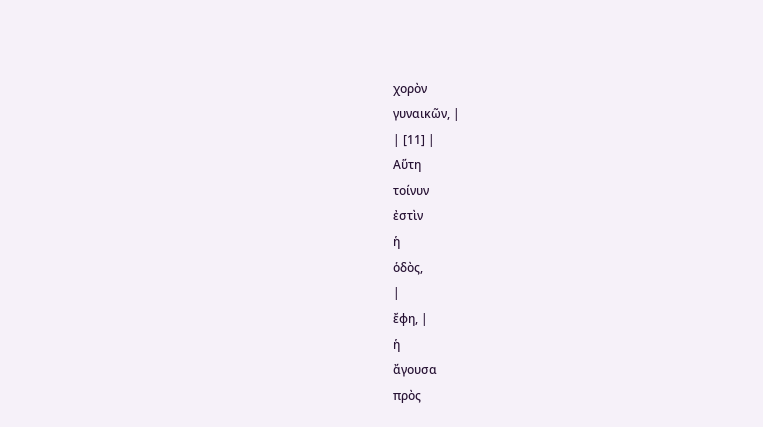χορὸν
γυναικῶν, |
| [11] |
Αὕτη
τοίνυν
ἐστὶν
ἡ
ὁδὸς,
|
ἔφη, |
ἡ
ἄγουσα
πρὸς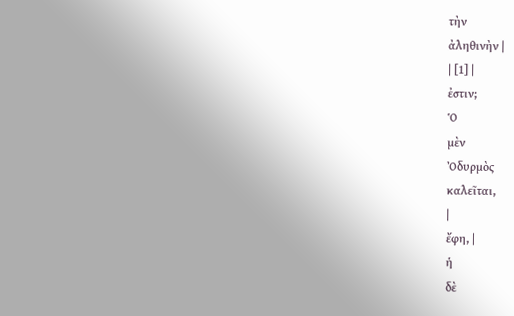τὴν
ἀληθινὴν |
| [1] |
ἐστιν;
Ὁ
μὲν
Ὀδυρμὸς
καλεῖται,
|
ἔφη, |
ἡ
δὲ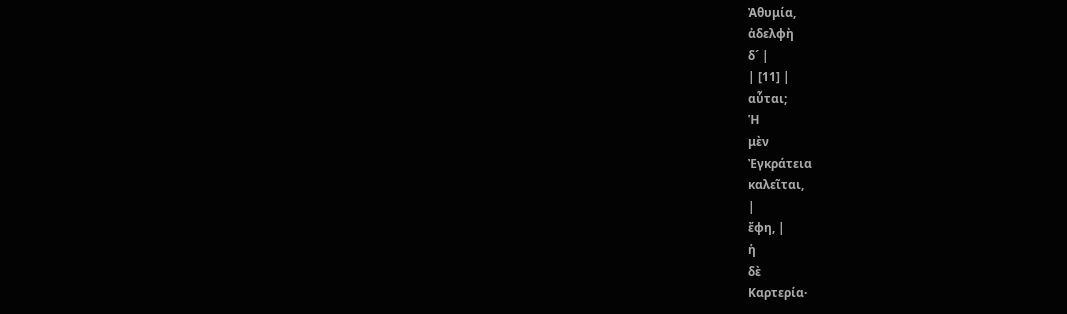Ἀθυμία,
ἀδελφὴ
δ´ |
| [11] |
αὗται;
Ἡ
μὲν
Ἐγκράτεια
καλεῖται,
|
ἔφη, |
ἡ
δὲ
Καρτερία·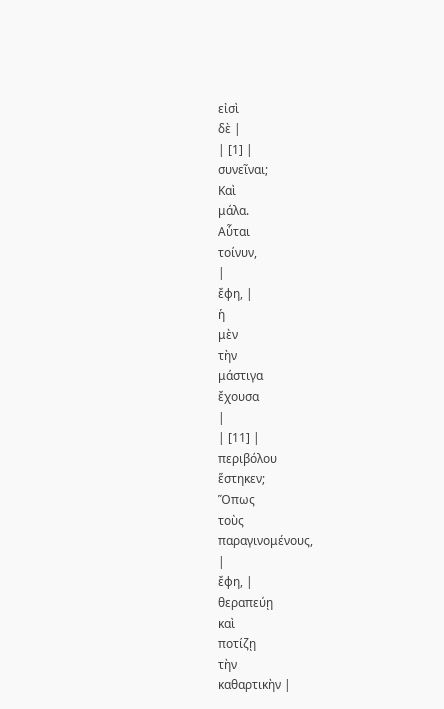εἰσὶ
δὲ |
| [1] |
συνεῖναι;
Καὶ
μάλα.
Αὗται
τοίνυν,
|
ἔφη, |
ἡ
μὲν
τὴν
μάστιγα
ἔχουσα
|
| [11] |
περιβόλου
ἕστηκεν;
Ὅπως
τοὺς
παραγινομένους,
|
ἔφη, |
θεραπεύῃ
καὶ
ποτίζῃ
τὴν
καθαρτικὴν |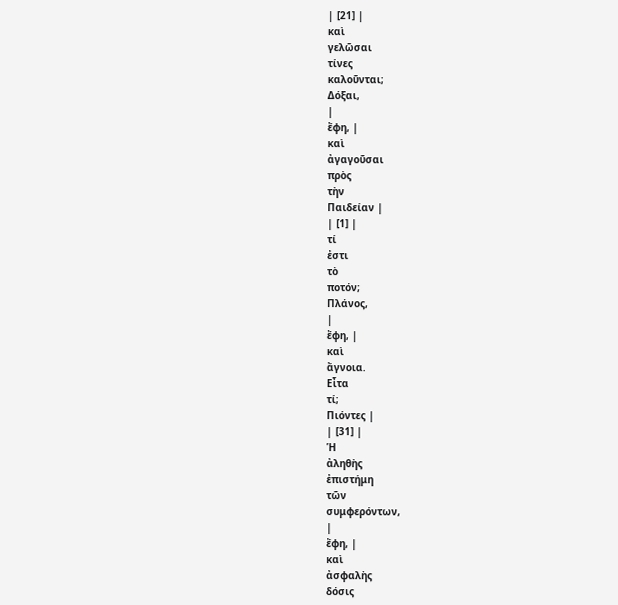| [21] |
καὶ
γελῶσαι
τίνες
καλοῦνται;
Δόξαι,
|
ἔφη, |
καὶ
ἀγαγοῦσαι
πρὸς
τὴν
Παιδείαν |
| [1] |
τί
ἐστι
τὸ
ποτόν;
Πλάνος,
|
ἔφη, |
καὶ
ἄγνοια.
Εἶτα
τί;
Πιόντες |
| [31] |
Ἡ
ἀληθὴς
ἐπιστήμη
τῶν
συμφερόντων,
|
ἔφη, |
καὶ
ἀσφαλὴς
δόσις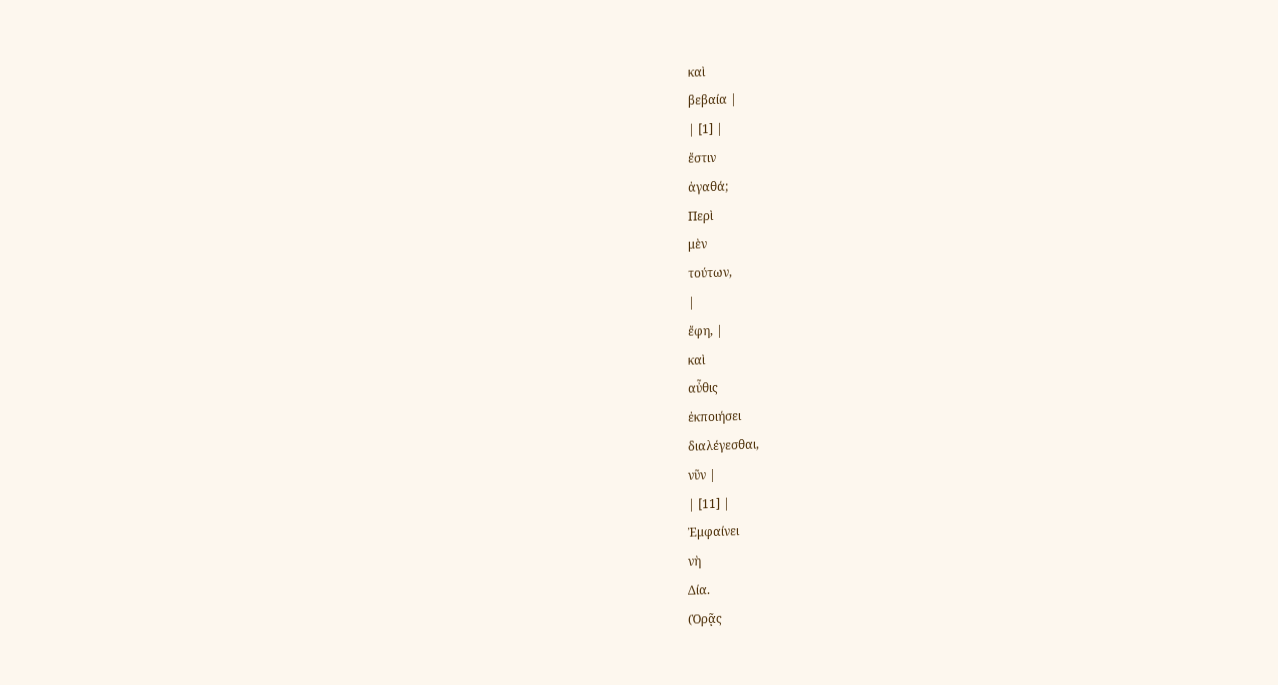καὶ
βεβαία |
| [1] |
ἔστιν
ἀγαθά;
Περὶ
μὲν
τούτων,
|
ἔφη, |
καὶ
αὖθις
ἐκποιήσει
διαλέγεσθαι,
νῦν |
| [11] |
Ἐμφαίνει
νὴ
Δία.
(Ὁρᾷς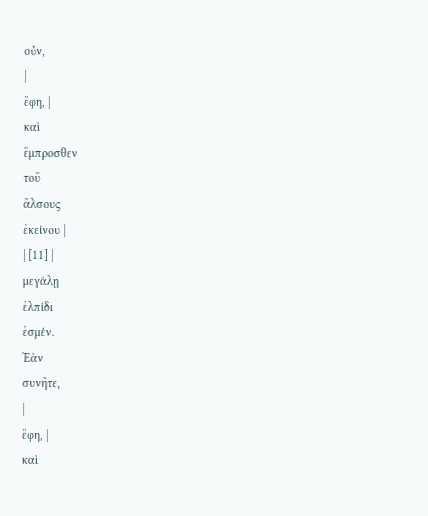οὖν,
|
ἔφη, |
καὶ
ἔμπροσθεν
τοῦ
ἄλσους
ἐκείνου |
| [11] |
μεγάλῃ
ἐλπίδι
ἐσμέν.
Ἐὰν
συνῆτε,
|
ἔφη, |
καὶ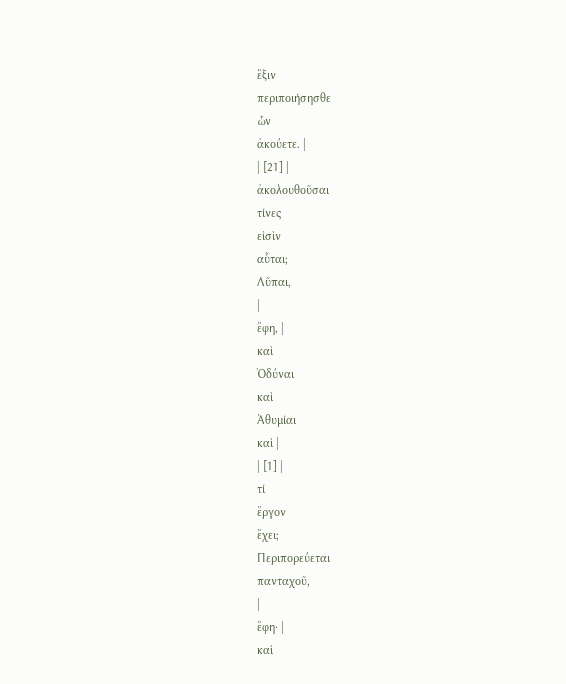ἕξιν
περιποιήσησθε
ὧν
ἀκούετε. |
| [21] |
ἀκολουθοῦσαι
τίνες
εἰσὶν
αὗται;
Λῦπαι,
|
ἔφη, |
καὶ
Ὀδύναι
καὶ
Ἀθυμίαι
καὶ |
| [1] |
τί
ἔργον
ἔχει;
Περιπορεύεται
πανταχοῦ,
|
ἔφη· |
καὶ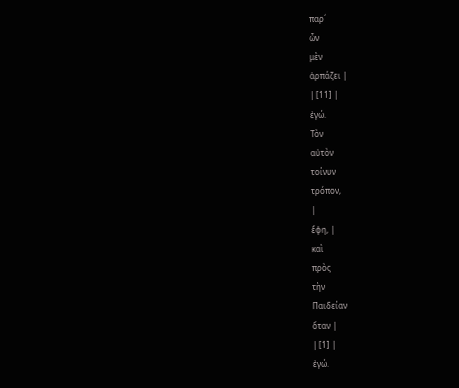παρ´
ὧν
μὲν
ἁρπάζει |
| [11] |
ἐγώ.
Τὸν
αὐτὸν
τοίνυν
τρόπον,
|
ἔφη, |
καὶ
πρὸς
τὴν
Παιδείαν
ὅταν |
| [1] |
ἐγώ.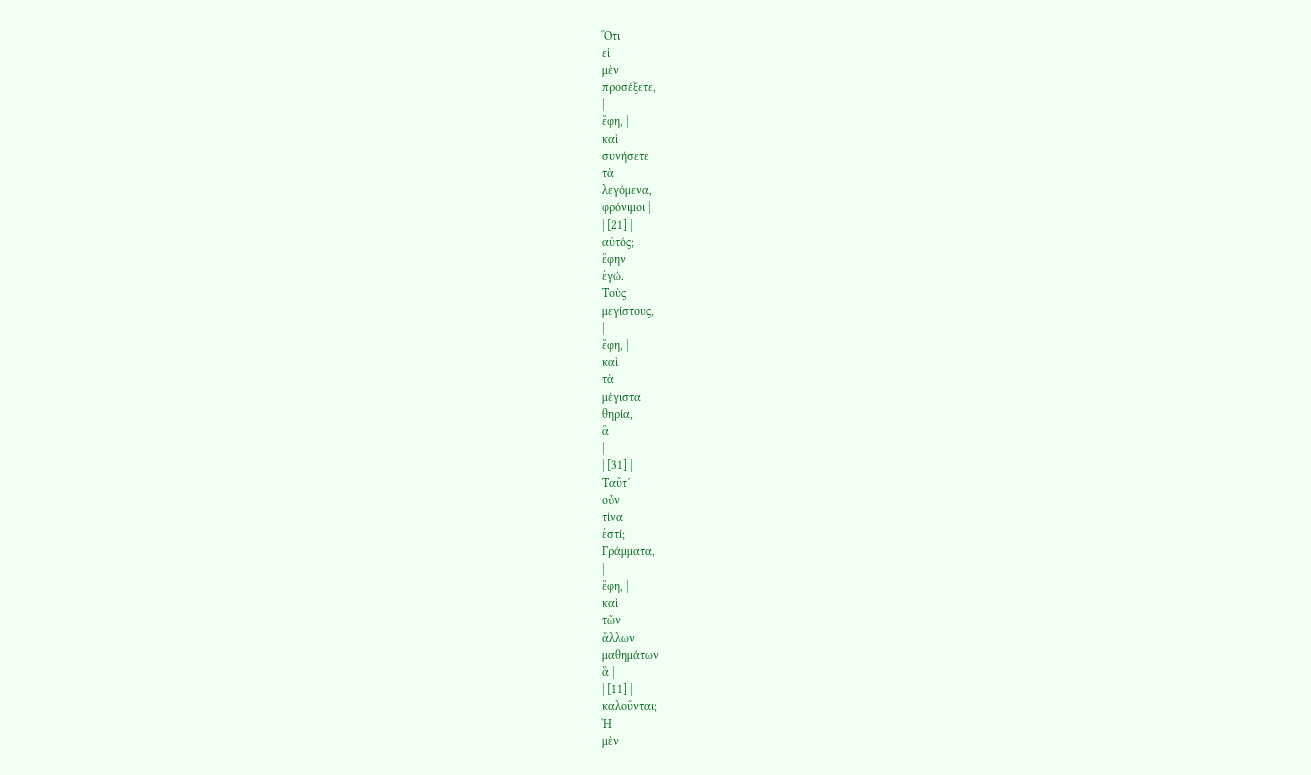Ὅτι
εἰ
μὲν
προσέξετε,
|
ἔφη, |
καὶ
συνήσετε
τὰ
λεγόμενα,
φρόνιμοι |
| [21] |
αὐτός;
ἔφην
ἐγώ.
Τοὺς
μεγίστους,
|
ἔφη, |
καὶ
τὰ
μέγιστα
θηρία,
ἃ
|
| [31] |
Ταῦτ´
οὖν
τίνα
ἐστί;
Γράμματα,
|
ἔφη, |
καὶ
τῶν
ἄλλων
μαθημάτων
ἃ |
| [11] |
καλοῦνται;
Ἡ
μὲν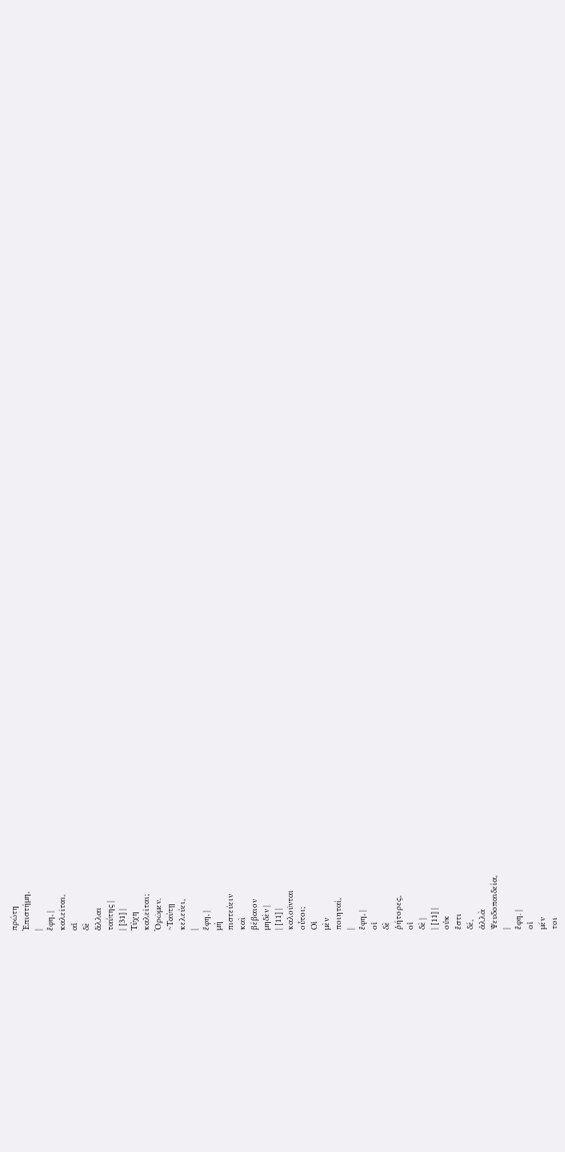πρώτη
Ἐπιστήμη,
|
ἔφη, |
καλεῖται,
αἱ
δὲ
ἄλλαι
ταύτης |
| [31] |
Τύχη
καλεῖται;
Ὁρῶμεν.
~Ταύτῃ
κελεύει,
|
ἔφη, |
μὴ
πιστεύειν
καὶ
βέβαιον
μηδὲν |
| [11] |
καλοῦνται
οὗτοι;
Οἱ
μὲν
ποιηταί,
|
ἔφη, |
οἱ
δὲ
ῥήτορες,
οἱ
δὲ |
| [11] |
οὐκ
ἔστι
δέ,
ἀλλὰ
Ψευδοπαιδεία,
|
ἔφη. |
οἱ
μέν
τοι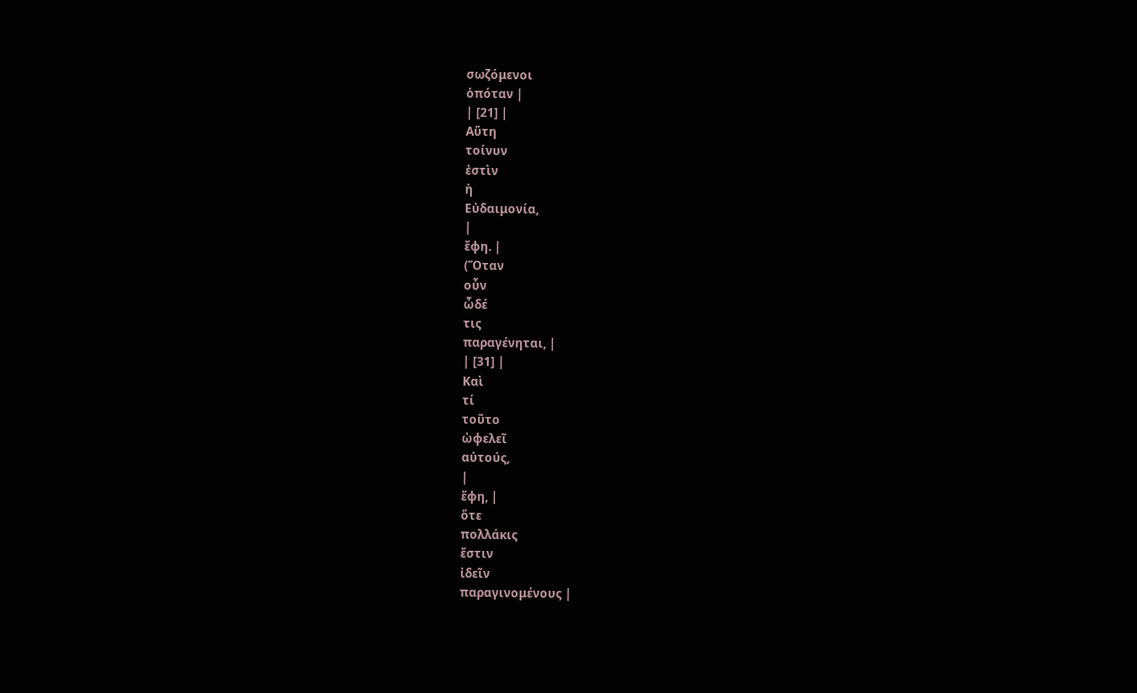σωζόμενοι
ὁπόταν |
| [21] |
Αὕτη
τοίνυν
ἐστὶν
ἡ
Εὐδαιμονία,
|
ἔφη. |
(Ὅταν
οὖν
ὧδέ
τις
παραγένηται, |
| [31] |
Καὶ
τί
τοῦτο
ὠφελεῖ
αὐτούς,
|
ἔφη, |
ὅτε
πολλάκις
ἔστιν
ἰδεῖν
παραγινομένους |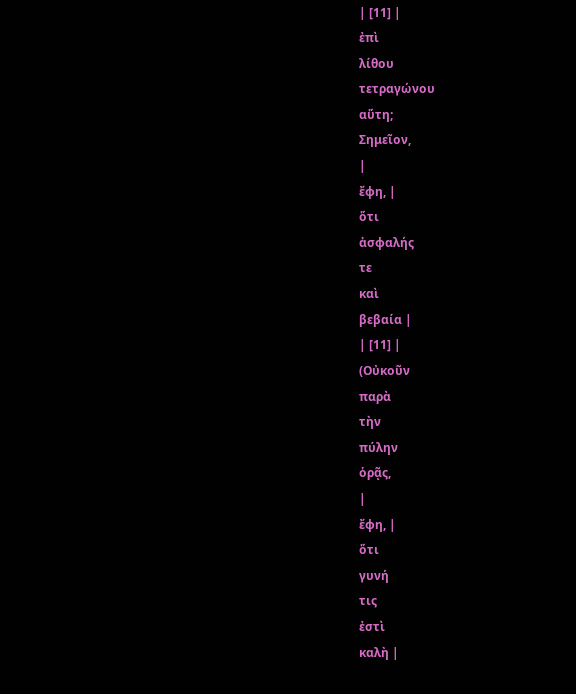| [11] |
ἐπὶ
λίθου
τετραγώνου
αὕτη;
Σημεῖον,
|
ἔφη, |
ὅτι
ἀσφαλής
τε
καὶ
βεβαία |
| [11] |
(Οὐκοῦν
παρὰ
τὴν
πύλην
ὁρᾷς,
|
ἔφη, |
ὅτι
γυνή
τις
ἐστὶ
καλὴ |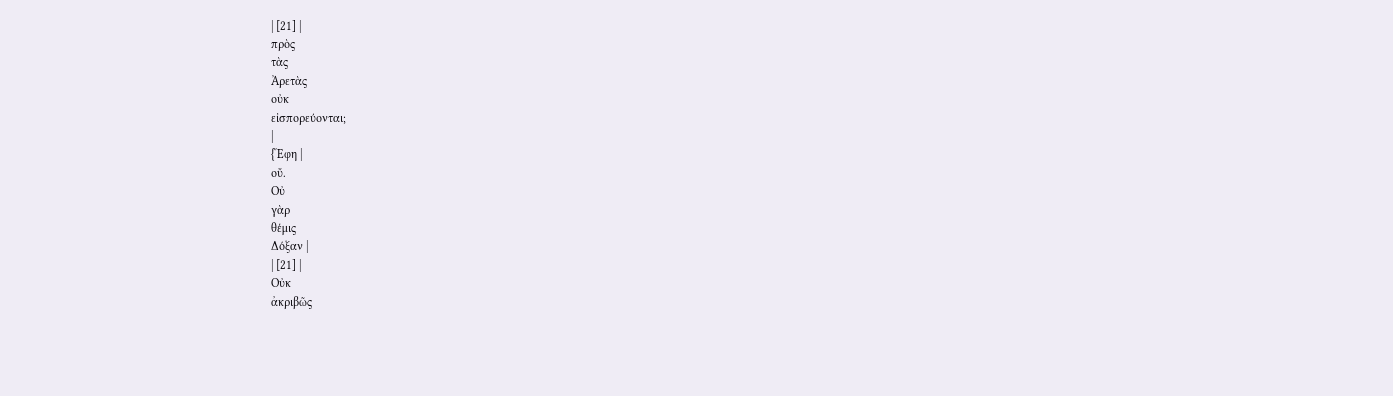| [21] |
πρὸς
τὰς
Ἀρετὰς
οὐκ
εἰσπορεύονται;
|
{Ἔφη |
οὔ.
Οὐ
γὰρ
θέμις
Δόξαν |
| [21] |
Οὐκ
ἀκριβῶς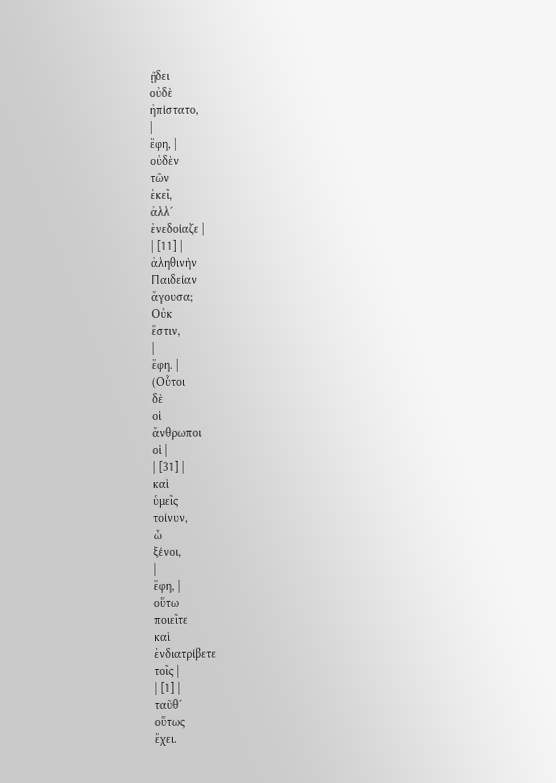ᾔδει
οὐδὲ
ἠπίστατο,
|
ἔφη, |
οὐδὲν
τῶν
ἐκεῖ,
ἀλλ´
ἐνεδοίαζε |
| [11] |
ἀληθινὴν
Παιδείαν
ἄγουσα;
Οὐκ
ἔστιν,
|
ἔφη. |
(Οὗτοι
δὲ
οἱ
ἄνθρωποι
οἱ |
| [31] |
καὶ
ὑμεῖς
τοίνυν,
ὦ
ξένοι,
|
ἔφη, |
οὕτω
ποιεῖτε
καὶ
ἐνδιατρίβετε
τοῖς |
| [1] |
ταῦθ´
οὕτως
ἔχει.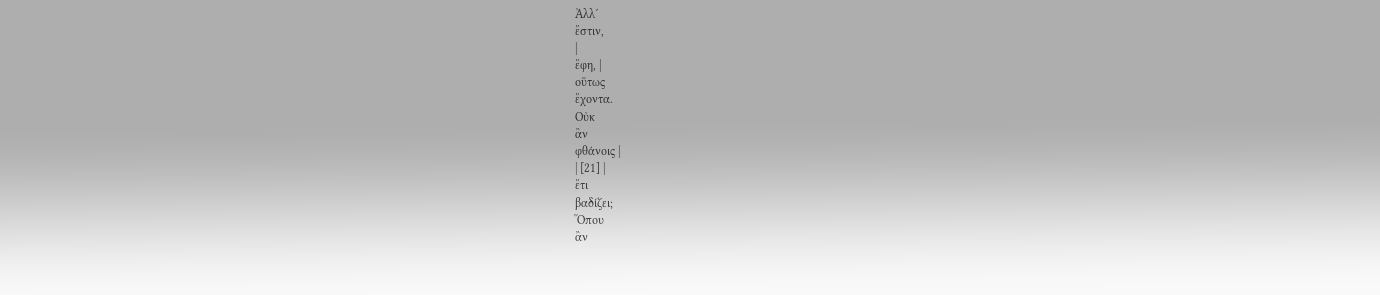Ἀλλ´
ἔστιν,
|
ἔφη, |
οὕτως
ἔχοντα.
Οὐκ
ἂν
φθάνοις |
| [21] |
ἔτι
βαδίζει;
Ὅπου
ἂν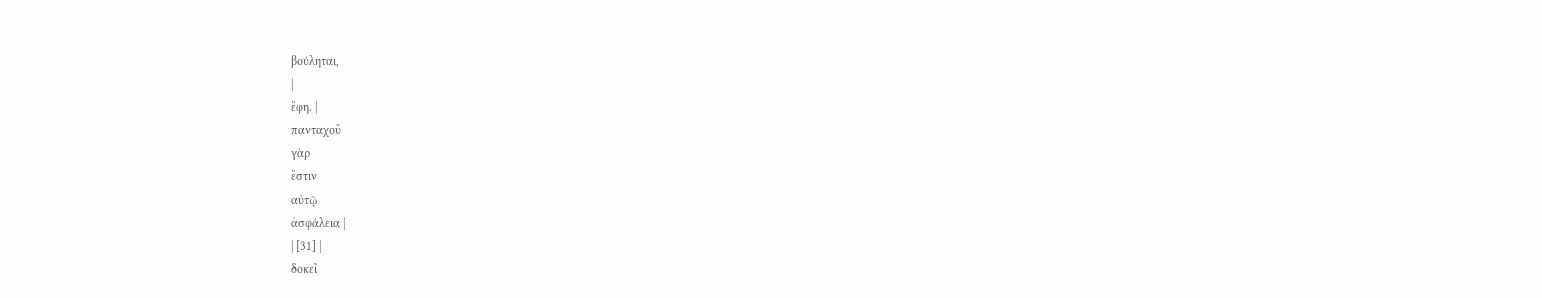βούληται,
|
ἔφη. |
πανταχοῦ
γὰρ
ἔστιν
αὐτῷ
ἀσφάλεια |
| [31] |
δοκεῖ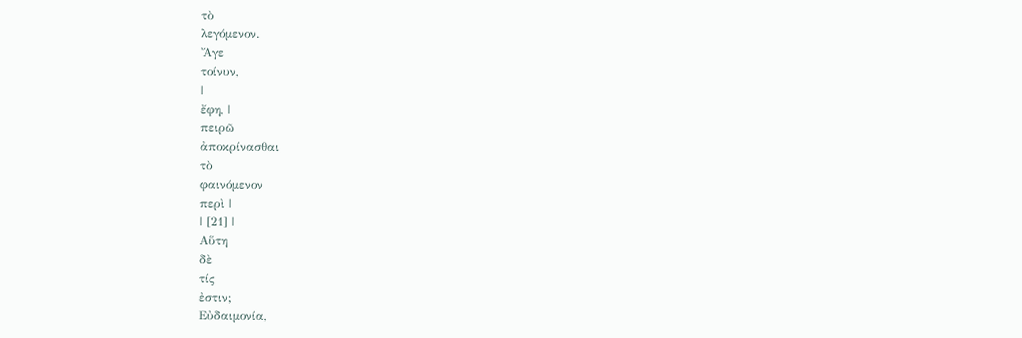τὸ
λεγόμενον.
Ἄγε
τοίνυν,
|
ἔφη, |
πειρῶ
ἀποκρίνασθαι
τὸ
φαινόμενον
περὶ |
| [21] |
Αὕτη
δὲ
τίς
ἐστιν;
Εὐδαιμονία,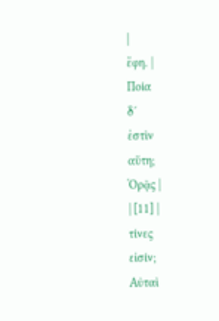|
ἔφη. |
Ποία
δ´
ἐστὶν
αὕτη;
Ὁρᾷς |
| [11] |
τίνες
εἰσίν;
Αὐταὶ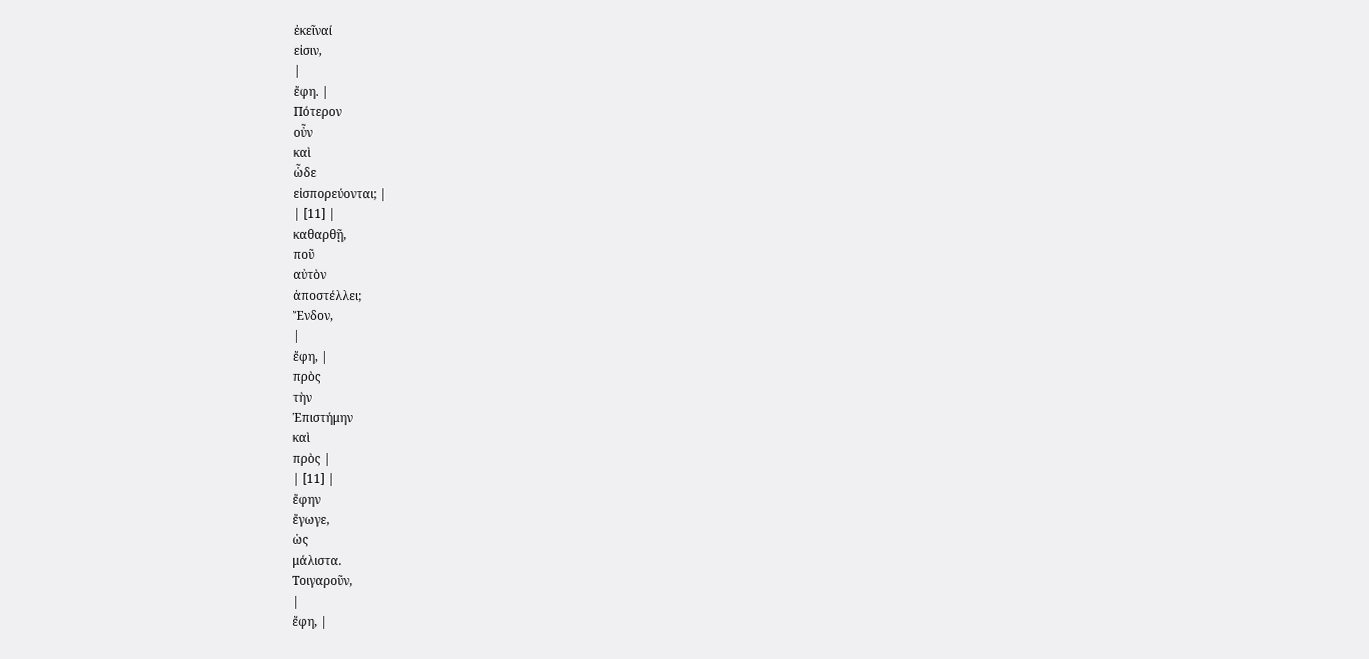ἐκεῖναί
εἰσιν,
|
ἔφη. |
Πότερον
οὖν
καὶ
ὧδε
εἰσπορεύονται; |
| [11] |
καθαρθῇ,
ποῦ
αὐτὸν
ἀποστέλλει;
Ἔνδον,
|
ἔφη, |
πρὸς
τὴν
Ἐπιστήμην
καὶ
πρὸς |
| [11] |
ἔφην
ἔγωγε,
ὡς
μάλιστα.
Τοιγαροῦν,
|
ἔφη, |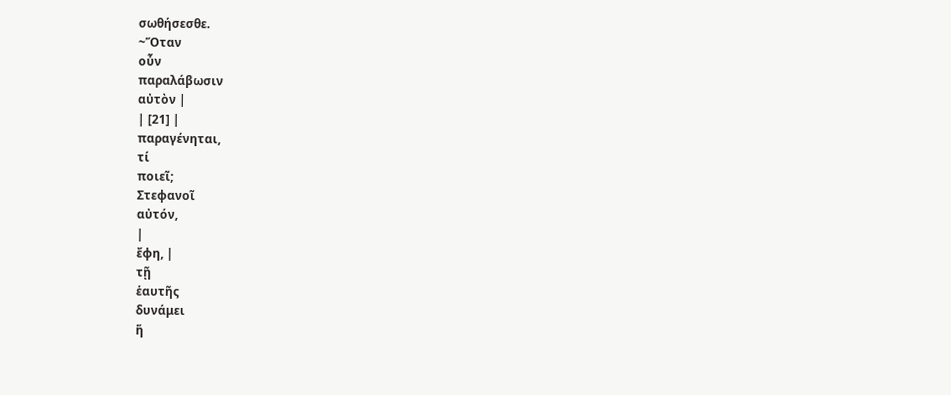σωθήσεσθε.
~Ὅταν
οὖν
παραλάβωσιν
αὐτὸν |
| [21] |
παραγένηται,
τί
ποιεῖ;
Στεφανοῖ
αὐτόν,
|
ἔφη, |
τῇ
ἑαυτῆς
δυνάμει
ἥ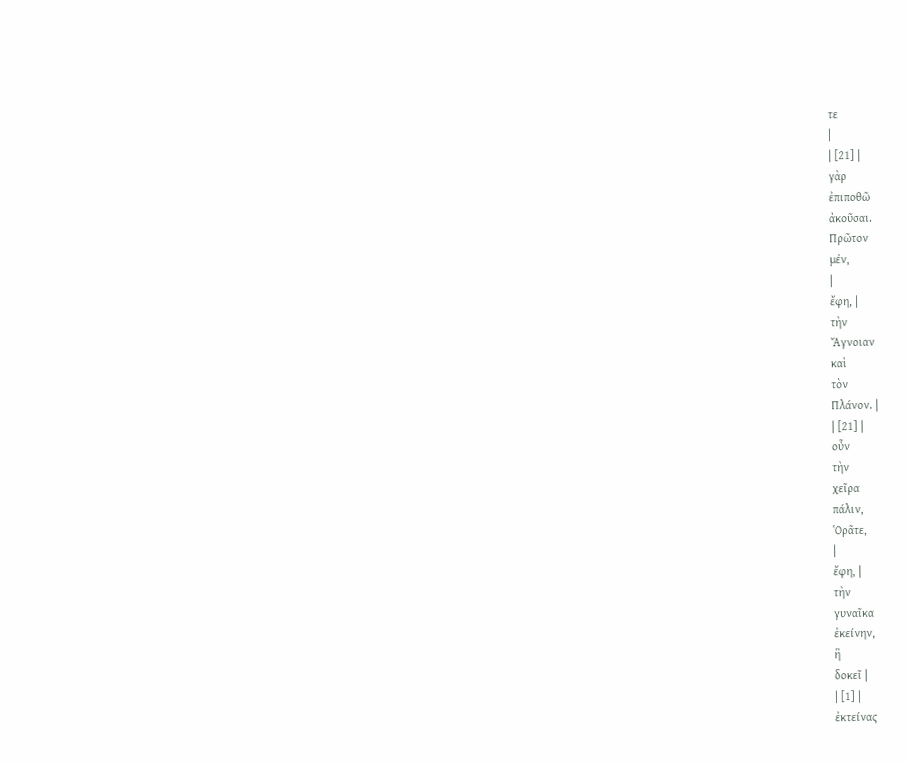τε
|
| [21] |
γὰρ
ἐπιποθῶ
ἀκοῦσαι.
Πρῶτον
μέν,
|
ἔφη, |
τὴν
Ἄγνοιαν
καὶ
τὸν
Πλάνον. |
| [21] |
οὖν
τὴν
χεῖρα
πάλιν,
Ὁρᾶτε,
|
ἔφη, |
τὴν
γυναῖκα
ἐκείνην,
ἣ
δοκεῖ |
| [1] |
ἐκτείνας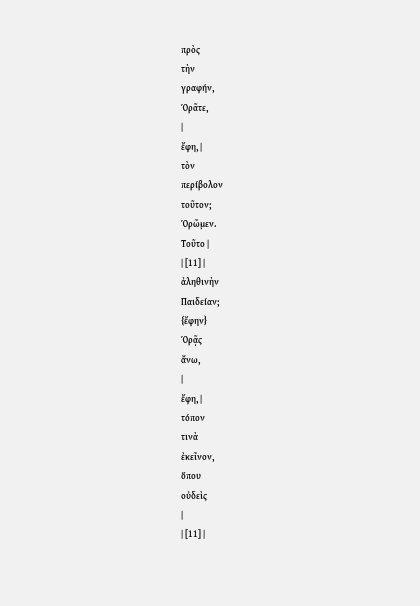πρὸς
τὴν
γραφήν,
Ὁρᾶτε,
|
ἔφη, |
τὸν
περίβολον
τοῦτον;
Ὁρῶμεν.
Τοῦτο |
| [11] |
ἀληθινὴν
Παιδείαν;
{ἔφην}
Ὁρᾷς
ἄνω,
|
ἔφη, |
τόπον
τινὰ
ἐκεῖνον,
ὅπου
οὐδεὶς
|
| [11] |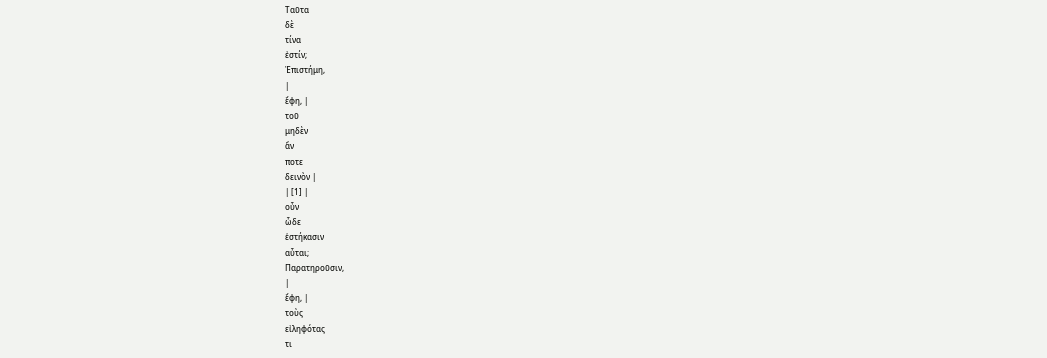Ταῦτα
δὲ
τίνα
ἐστίν;
Ἐπιστήμη,
|
ἔφη, |
τοῦ
μηδὲν
ἄν
ποτε
δεινὸν |
| [1] |
οὖν
ὧδε
ἑστήκασιν
αὗται;
Παρατηροῦσιν,
|
ἔφη, |
τοὺς
εἰληφότας
τι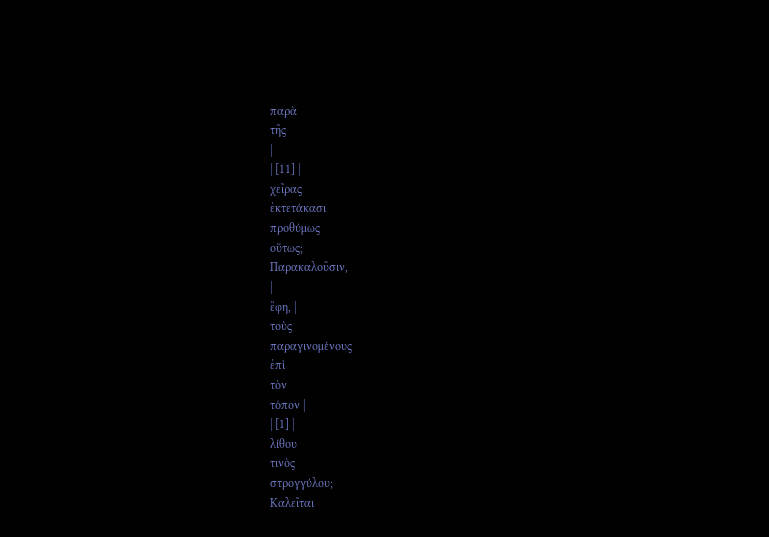παρὰ
τῆς
|
| [11] |
χεῖρας
ἐκτετάκασι
προθύμως
οὕτως;
Παρακαλοῦσιν,
|
ἔφη, |
τοὺς
παραγινομένους
ἐπὶ
τὸν
τόπον |
| [1] |
λίθου
τινὸς
στρογγύλου;
Καλεῖται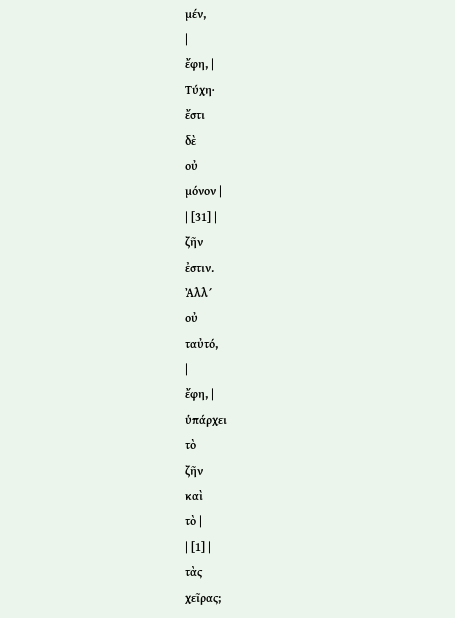μέν,
|
ἔφη, |
Τύχη·
ἔστι
δὲ
οὐ
μόνον |
| [31] |
ζῆν
ἐστιν.
Ἀλλ´
οὐ
ταὐτό,
|
ἔφη, |
ὑπάρχει
τὸ
ζῆν
καὶ
τὸ |
| [1] |
τὰς
χεῖρας;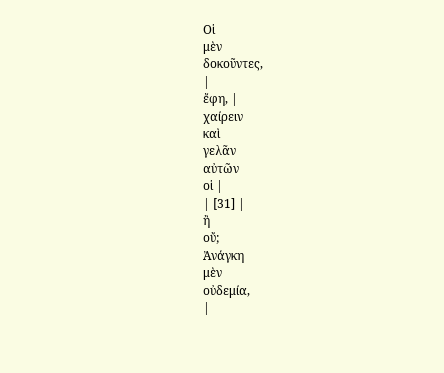Οἱ
μὲν
δοκοῦντες,
|
ἔφη, |
χαίρειν
καὶ
γελᾶν
αὐτῶν
οἱ |
| [31] |
ἢ
οὔ;
Ἀνάγκη
μὲν
οὐδεμία,
|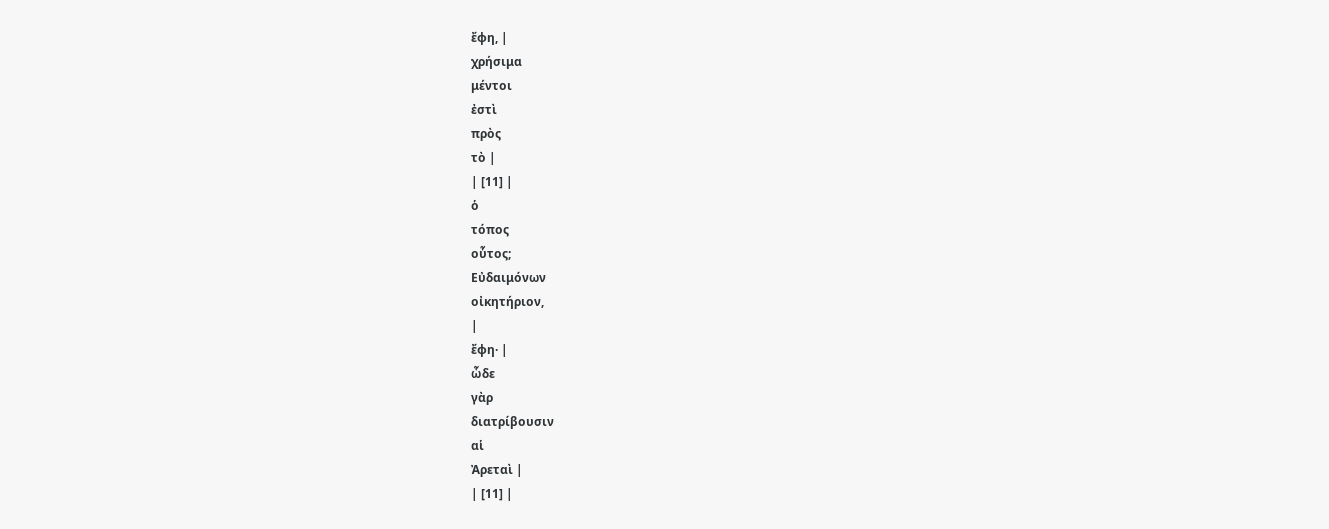ἔφη, |
χρήσιμα
μέντοι
ἐστὶ
πρὸς
τὸ |
| [11] |
ὁ
τόπος
οὗτος;
Εὐδαιμόνων
οἰκητήριον,
|
ἔφη· |
ὧδε
γὰρ
διατρίβουσιν
αἱ
Ἀρεταὶ |
| [11] |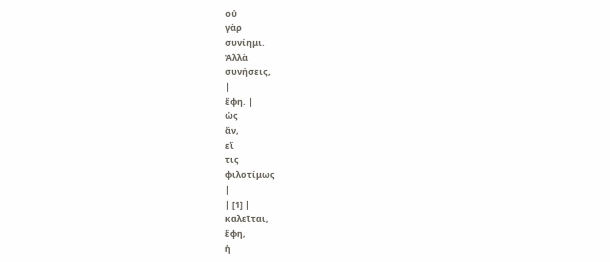οὐ
γὰρ
συνίημι.
Ἀλλὰ
συνήσεις,
|
ἔφη. |
ὡς
ἄν,
εἴ
τις
φιλοτίμως
|
| [1] |
καλεῖται,
ἔφη,
ἡ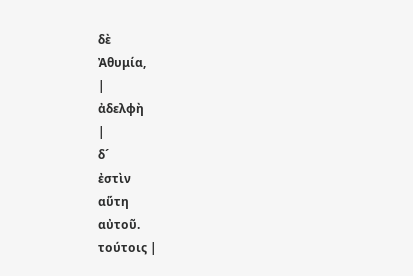δὲ
Ἀθυμία,
|
ἀδελφὴ
|
δ´
ἐστὶν
αὕτη
αὐτοῦ.
τούτοις |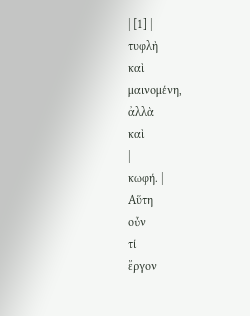| [1] |
τυφλὴ
καὶ
μαινομένη,
ἀλλὰ
καὶ
|
κωφή. |
Αὕτη
οὖν
τί
ἔργον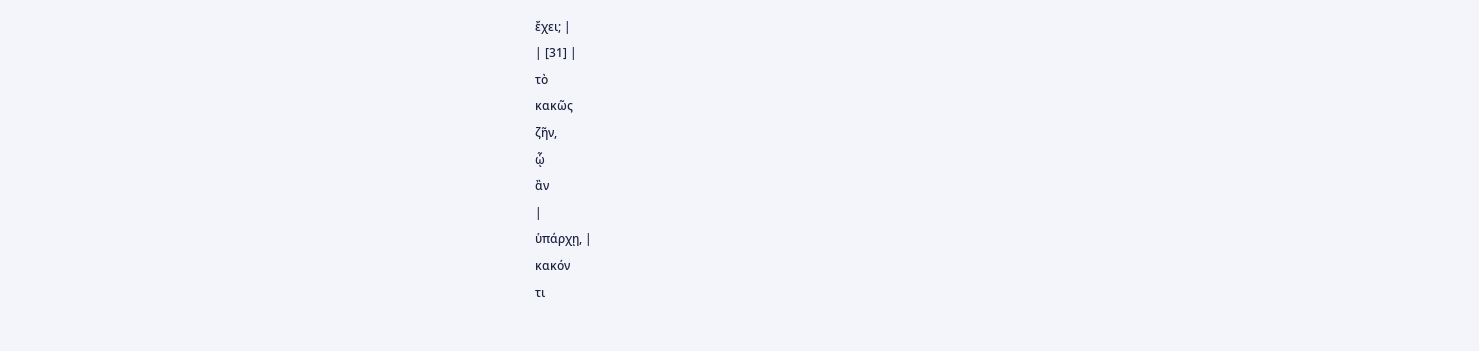ἔχει; |
| [31] |
τὸ
κακῶς
ζῆν,
ᾧ
ἂν
|
ὑπάρχῃ, |
κακόν
τι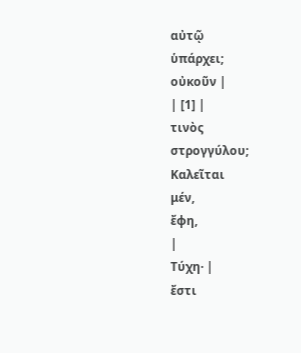αὐτῷ
ὑπάρχει;
οὐκοῦν |
| [1] |
τινὸς
στρογγύλου;
Καλεῖται
μέν,
ἔφη,
|
Τύχη· |
ἔστι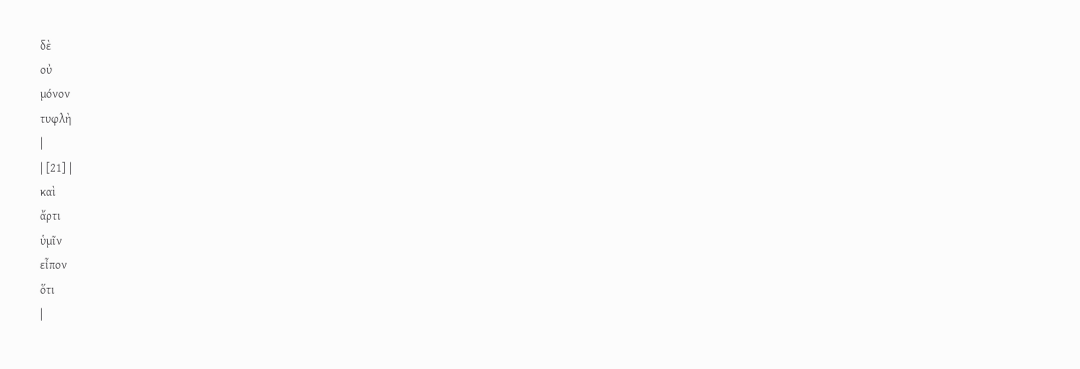δὲ
οὐ
μόνον
τυφλὴ
|
| [21] |
καὶ
ἄρτι
ὑμῖν
εἶπον
ὅτι
|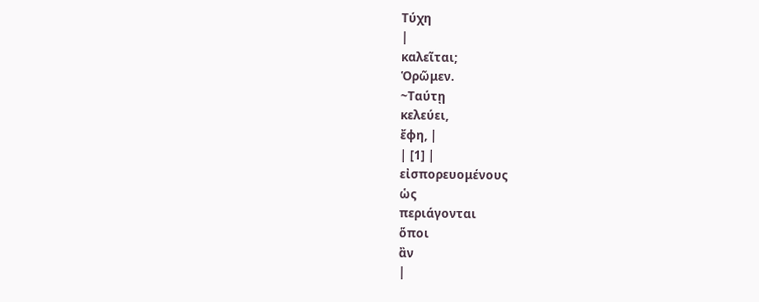Τύχη
|
καλεῖται;
Ὁρῶμεν.
~Ταύτῃ
κελεύει,
ἔφη, |
| [1] |
εἰσπορευομένους
ὡς
περιάγονται
ὅποι
ἂν
|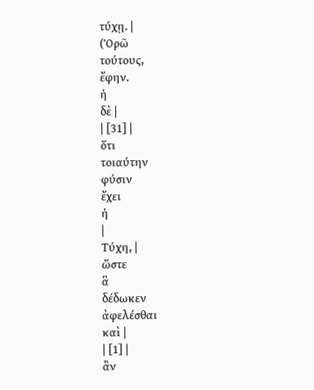τύχῃ. |
(Ὁρῶ
τούτους,
ἔφην.
ἡ
δὲ |
| [31] |
ὅτι
τοιαύτην
φύσιν
ἔχει
ἡ
|
Τύχη, |
ὥστε
ἃ
δέδωκεν
ἀφελέσθαι
καὶ |
| [1] |
ἂν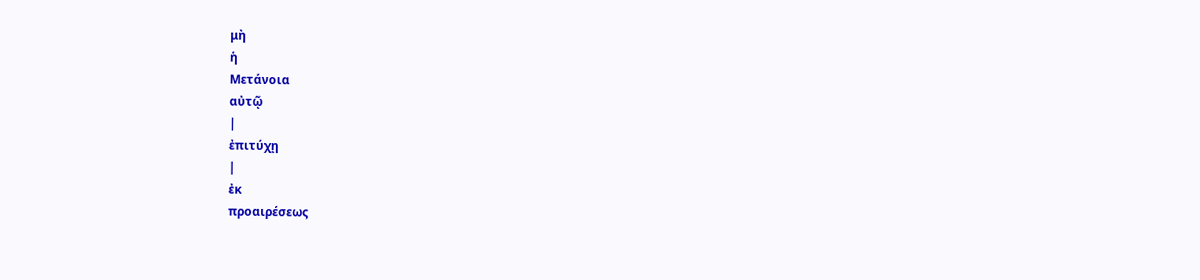μὴ
ἡ
Μετάνοια
αὐτῷ
|
ἐπιτύχῃ
|
ἐκ
προαιρέσεως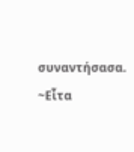συναντήσασα.
~Εἶτα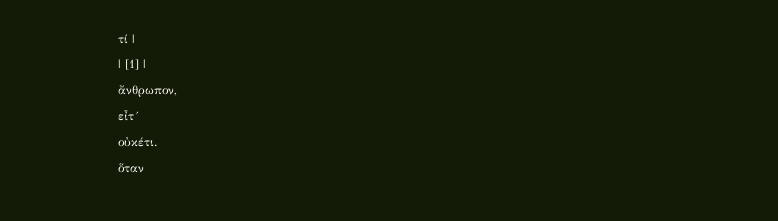τί |
| [1] |
ἄνθρωπον,
εἶτ´
οὐκέτι.
ὅταν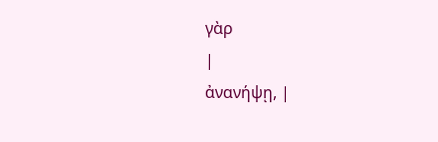γὰρ
|
ἀνανήψῃ, |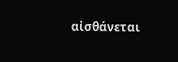αἰσθάνεται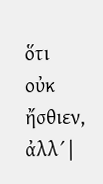ὅτι
οὐκ
ἤσθιεν,
ἀλλ´ |